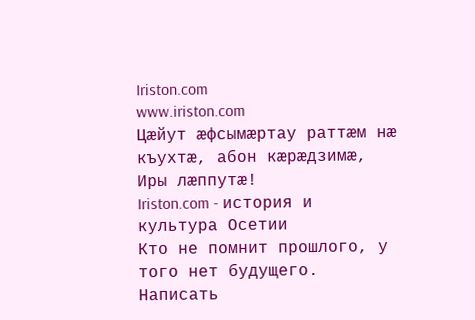Iriston.com
www.iriston.com
Цæйут æфсымæртау раттæм нæ къухтæ, абон кæрæдзимæ, Иры лæппутæ!
Iriston.com - история и культура Осетии
Кто не помнит прошлого, у того нет будущего.
Написать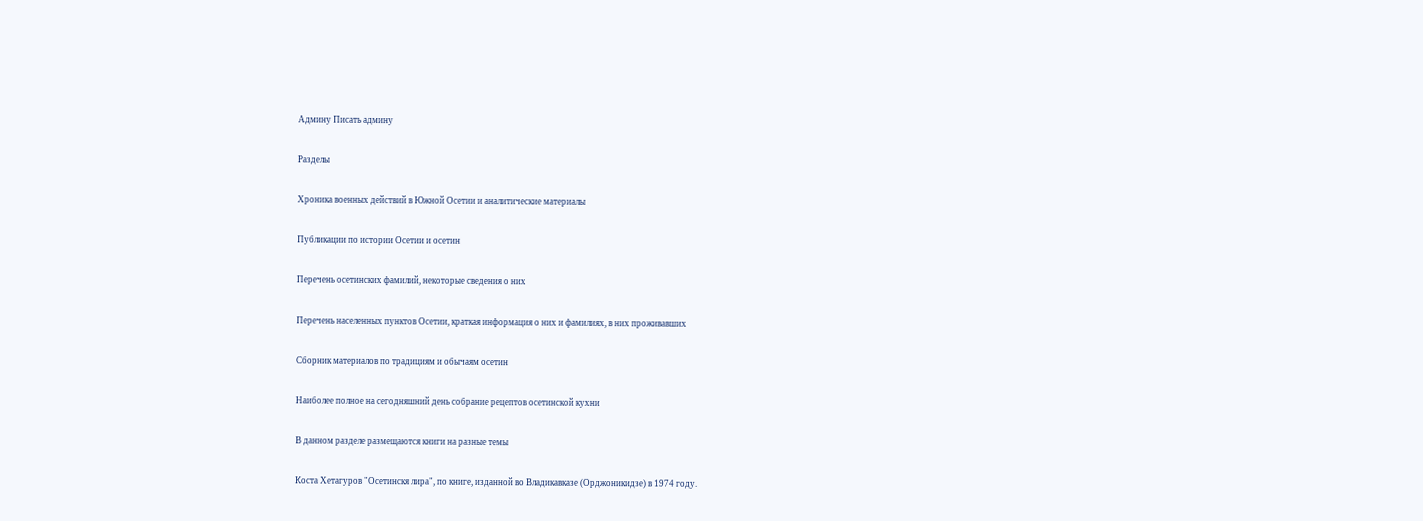Админу Писать админу

Разделы

Хроника военных действий в Южной Осетии и аналитические материалы

Публикации по истории Осетии и осетин

Перечень осетинских фамилий, некоторые сведения о них

Перечень населенных пунктов Осетии, краткая информация о них и фамилиях, в них проживавших

Сборник материалов по традициям и обычаям осетин

Наиболее полное на сегодняшний день собрание рецептов осетинской кухни

В данном разделе размещаются книги на разные темы

Коста Хетагуров "Осетинскя лира", по книге, изданной во Владикавказе (Орджоникидзе) в 1974 году.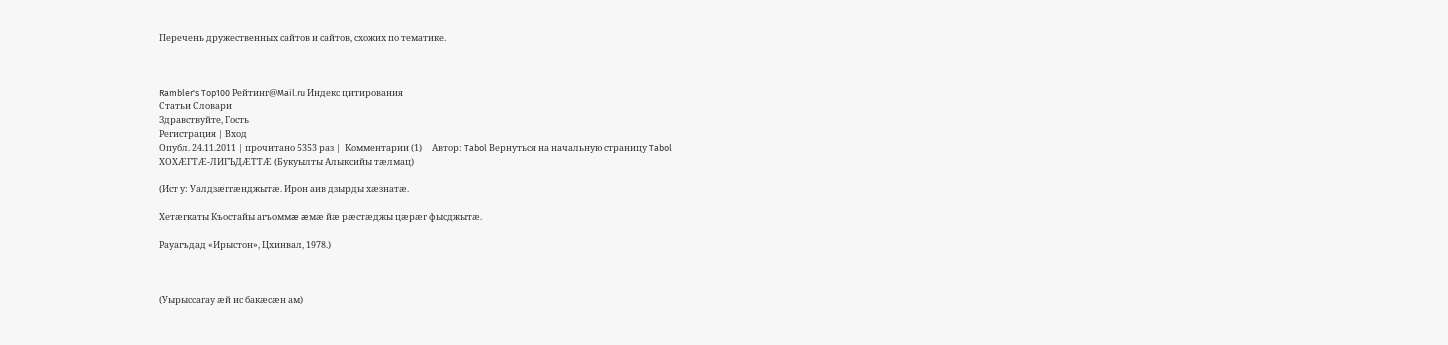Перечень дружественных сайтов и сайтов, схожих по тематике.



Rambler's Top100 Рейтинг@Mail.ru Индекс цитирования
Статьи Словари
Здравствуйте, Гость
Регистрация | Вход
Опубл. 24.11.2011 | прочитано 5353 раз |  Комментарии (1)     Автор: Tabol Вернуться на начальную страницу Tabol
ХОХÆГТÆ-ЛИГЪДÆТТÆ (Букуылты Алыксийы тæлмац)

(Ист у: Уалдзæггæнджытæ. Ирон аив дзырды хæзнатæ.

Хетæгкаты Къостайы агъоммæ æмæ йæ рæстæджы цæрæг фысджытæ.

Рауагъдад «Ирыстон», Цхинвал, 1978.)



(Уырыссагау æй ис бакæсæн ам)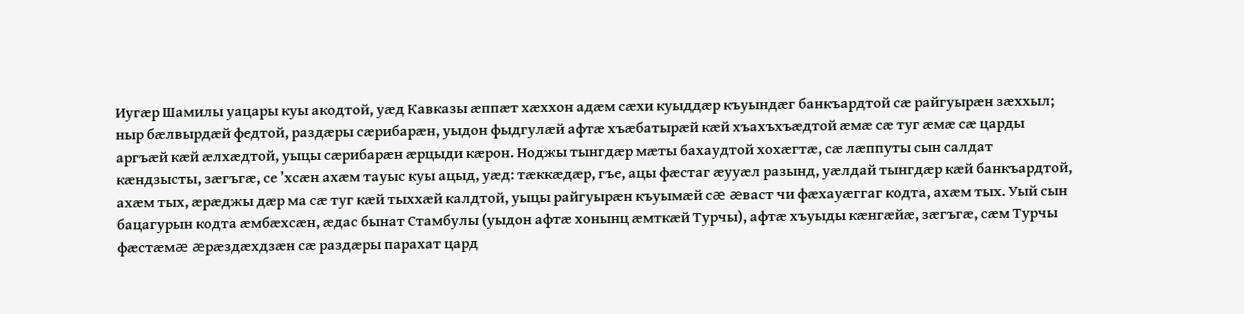Иугæр Шамилы уацары куы акодтой, уæд Кавказы æппæт хæххон адæм сæхи куыддæр къуындæг банкъардтой сæ райгуырæн зæххыл; ныр бæлвырдæй федтой, раздæры сæрибарæн, уыдон фыдгулæй афтæ хъæбатырæй кæй хъахъхъæдтой æмæ сæ туг æмæ сæ царды аргъæй кæй æлхæдтой, уыцы сæрибарæн æрцыди кæрон. Ноджы тынгдæр мæты бахаудтой хохæгтæ, сæ лæппуты сын салдат кæндзысты, зæгъгæ, се ’хсæн ахæм тауыс куы ацыд, уæд: тæккæдæр, гъе, ацы фæстаг æууæл разынд, уæлдай тынгдæр кæй банкъардтой, ахæм тых, æрæджы дæр ма сæ туг кæй тыххæй калдтой, уыцы райгуырæн къуымæй сæ æваст чи фæхауæггаг кодта, ахæм тых. Уый сын бацагурын кодта æмбæхсæн, æдас бынат Стамбулы (уыдон афтæ хонынц æмткæй Турчы), афтæ хъуыды кæнгæйæ, зæгъгæ, сæм Турчы фæстæмæ æрæздæхдзæн сæ раздæры парахат цард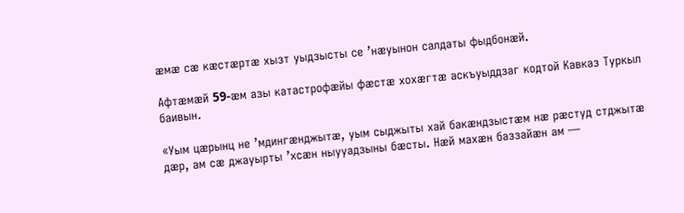æмæ сæ кæстæртæ хызт уыдзысты се ’нæуынон салдаты фыдбонæй.

Афтæмæй 59-æм азы катастрофæйы фæстæ хохæгтæ аскъуыддзаг кодтой Кавказ Туркыл баивын.

«Уым цæрынц не ’мдингæнджытæ, уым сыджыты хай бакæндзыстæм нæ рæстуд стджытæ дæр, ам сæ джауырты ’хсæн ныууадзыны бæсты. Нæй махæн баззайæн ам —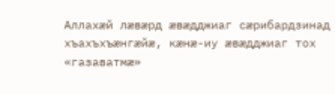Аллахæй лæвæрд æвæдджиаг сæрибардзинад хъахъхъæнгæйæ, кæнæ-иу æвæдджиаг тох «газаватмæ»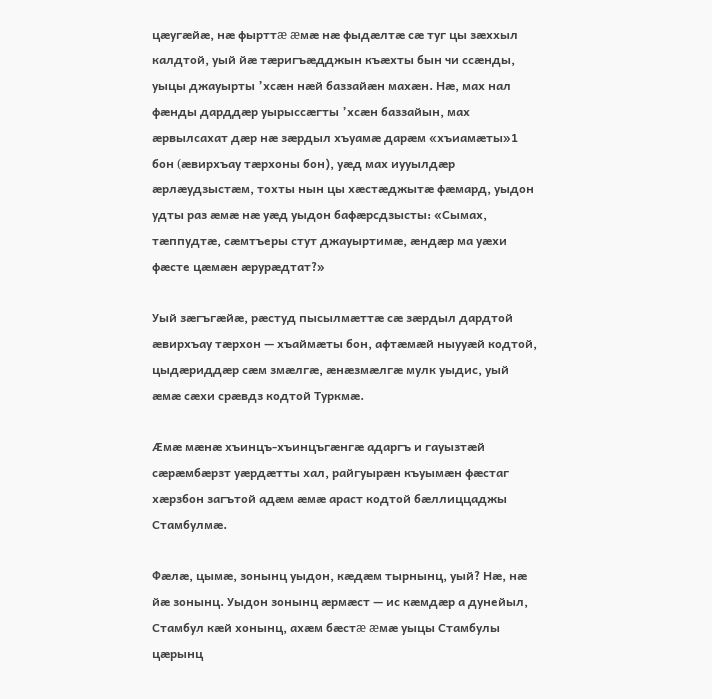цæугæйæ, нæ фырттæ æмæ нæ фыдæлтæ сæ туг цы зæххыл калдтой, уый йæ тæригъæдджын къæхты бын чи ссæнды, уыцы джауырты ’хсæн нæй баззайæн махæн. Нæ, мах нал фæнды дарддæр уырыссæгты ’хсæн баззайын, мах æрвылсахат дæр нæ зæрдыл хъуамæ дарæм «хъиамæты»1 бон (æвирхъау тæрхоны бон), уæд мах иууылдæр æрлæудзыстæм, тохты нын цы хæстæджытæ фæмард, уыдон удты раз æмæ нæ уæд уыдон бафæрсдзысты: «Сымах, тæппудтæ, сæмтъеры стут джауыртимæ, æндæр ма уæхи фæсте цæмæн æрурæдтат?»

Уый зæгъгæйæ, рæстуд пысылмæттæ сæ зæрдыл дардтой æвирхъау тæрхон — хъаймæты бон, афтæмæй ныууæй кодтой, цыдæриддæр сæм змæлгæ, æнæзмæлгæ мулк уыдис, уый æмæ сæхи срæвдз кодтой Туркмæ.

Æмæ мæнæ хъинцъ-хъинцъгæнгæ адаргъ и гауызтæй сæрæмбæрзт уæрдæтты хал, райгуырæн къуымæн фæстаг хæрзбон загътой адæм æмæ араст кодтой бæллиццаджы Стамбулмæ.

Фæлæ, цымæ, зонынц уыдон, кæдæм тырнынц, уый? Нæ, нæ йæ зонынц. Уыдон зонынц æрмæст — ис кæмдæр а дунейыл, Стамбул кæй хонынц, ахæм бæстæ æмæ уыцы Стамбулы цæрынц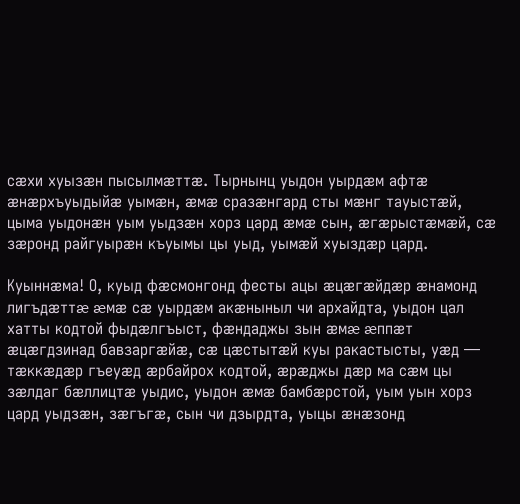сæхи хуызæн пысылмæттæ. Тырнынц уыдон уырдæм афтæ æнæрхъуыдыйæ уымæн, æмæ сразæнгард сты мæнг тауыстæй, цыма уыдонæн уым уыдзæн хорз цард æмæ сын, æгæрыстæмæй, сæ зæронд райгуырæн къуымы цы уыд, уымæй хуыздæр цард.

Куыннæма! О, куыд фæсмонгонд фесты ацы æцæгæйдæр æнамонд лигъдæттæ æмæ сæ уырдæм акæныныл чи архайдта, уыдон цал хатты кодтой фыдæлгъыст, фæндаджы зын æмæ æппæт æцæгдзинад бавзаргæйæ, сæ цæстытæй куы ракастысты, уæд — тæккæдæр гъеуæд æрбайрох кодтой, æрæджы дæр ма сæм цы зæлдаг бæллицтæ уыдис, уыдон æмæ бамбæрстой, уым уын хорз цард уыдзæн, зæгъгæ, сын чи дзырдта, уыцы æнæзонд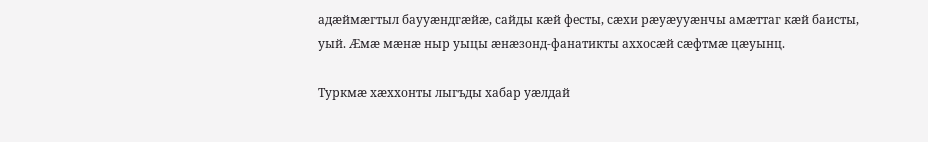адæймæгтыл баууæндгæйæ, сайды кæй фесты, сæхи рæуæууæнчы амæттаг кæй баисты, уый. Æмæ мæнæ ныр уыцы æнæзонд-фанатикты аххосæй сæфтмæ цæуынц.

Туркмæ хæххонты лыгъды хабар уæлдай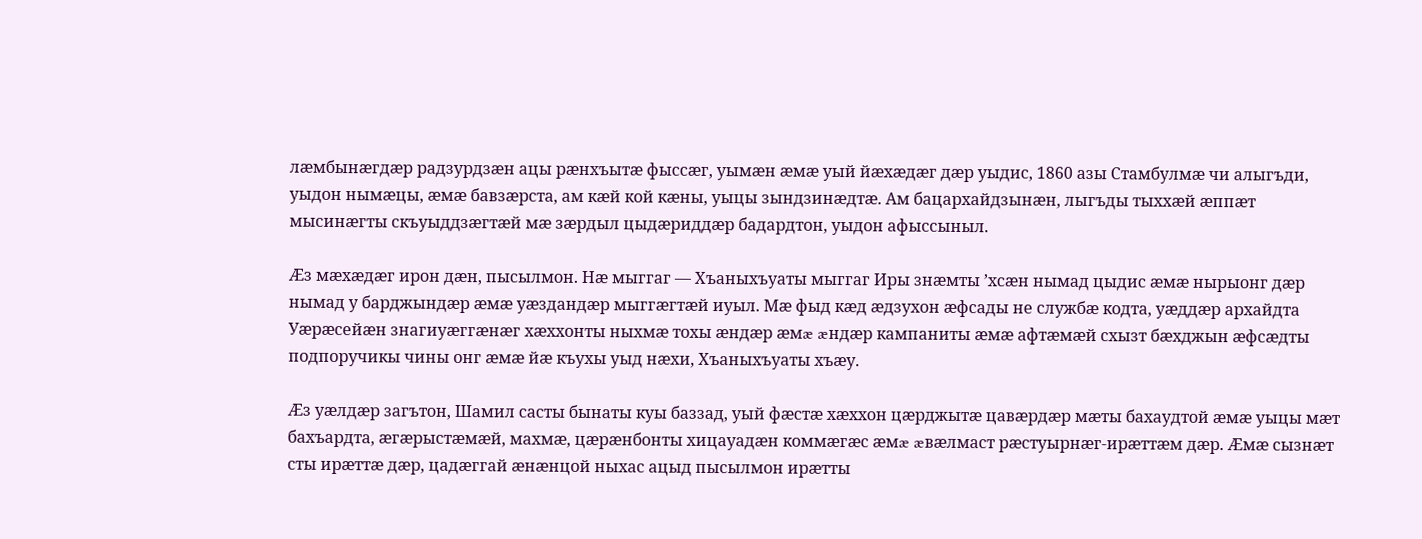лæмбынæгдæр радзурдзæн ацы рæнхъытæ фыссæг, уымæн æмæ уый йæхæдæг дæр уыдис, 1860 азы Стамбулмæ чи алыгъди, уыдон нымæцы, æмæ бавзæрста, ам кæй кой кæны, уыцы зындзинæдтæ. Ам бацархайдзынæн, лыгъды тыххæй æппæт мысинæгты скъуыддзæгтæй мæ зæрдыл цыдæриддæр бадардтон, уыдон афыссыныл.

Æз мæхæдæг ирон дæн, пысылмон. Нæ мыггаг — Хъаныхъуаты мыггаг Иры знæмты ’хсæн нымад цыдис æмæ нырыонг дæр нымад у барджындæр æмæ уæздандæр мыггæгтæй иуыл. Мæ фыд кæд æдзухон æфсады не службæ кодта, уæддæр архайдта Уæрæсейæн знагиуæггæнæг хæххонты ныхмæ тохы æндæр æмæ æндæр кампаниты æмæ афтæмæй схызт бæхджын æфсæдты подпоручикы чины онг æмæ йæ къухы уыд нæхи, Хъаныхъуаты хъæу.

Æз уæлдæр загътон, Шамил састы бынаты куы баззад, уый фæстæ хæххон цæрджытæ цавæрдæр мæты бахаудтой æмæ уыцы мæт бахъардта, æгæрыстæмæй, махмæ, цæрæнбонты хицауадæн коммæгæс æмæ æвæлмаст рæстуырнæг-ирæттæм дæр. Æмæ сызнæт сты ирæттæ дæр, цадæггай æнæнцой ныхас ацыд пысылмон ирæтты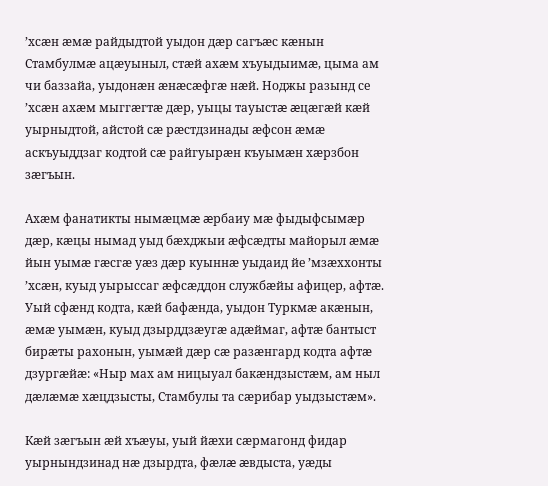’хсæн æмæ райдыдтой уыдон дæр сагъæс кæнын Стамбулмæ ацæуыныл, стæй ахæм хъуыдыимæ, цыма ам чи баззайа, уыдонæн æнæсæфгæ нæй. Ноджы разынд се ’хсæн ахæм мыггæгтæ дæр, уыцы тауыстæ æцæгæй кæй уырныдтой, айстой сæ рæстдзинады æфсон æмæ аскъуыддзаг кодтой сæ райгуырæн къуымæн хæрзбон зæгъын.

Ахæм фанатикты нымæцмæ æрбаиу мæ фыдыфсымæр дæр, кæцы нымад уыд бæхджыи æфсæдты майорыл æмæ йын уымæ гæсгæ уæз дæр куыннæ уыдаид йе ’мзæххонты ’хсæн, куыд уырыссаг æфсæддон службæйы афицер, афтæ. Уый сфæнд кодта, кæй бафæнда, уыдон Туркмæ акæнын, æмæ уымæн, куыд дзырддзæугæ адæймаг, афтæ бантыст бирæты рахонын, уымæй дæр сæ разæнгард кодта афтæ дзургæйæ: «Ныр мах ам ницыуал бакæндзыстæм, ам ныл дæлæмæ хæцдзысты, Стамбулы та сæрибар уыдзыстæм».

Кæй зæгъын æй хъæуы, уый йæхи сæрмагонд фидар уырнындзинад нæ дзырдта, фæлæ æвдыста, уæды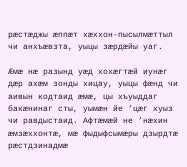рæстæджы æппæт хæххон-пысылмæттыл чи анхъæвзта, уыцы зæрдæйы уаг.

Æмæ нæ разынд уæд хохæгтæй иунæг дæр ахæм зонды хицау, уыцы фæнд чи аивын кодтаид æмæ, цы хъуыддаг бакæнинаг сты, уымæн йе ’цæг хуыз чи равдыстаид. Афтæмæй не ’нæхин æмзæххонтæ, мæ фыдыфсымæры дзырдтæ рæстдзинадмæ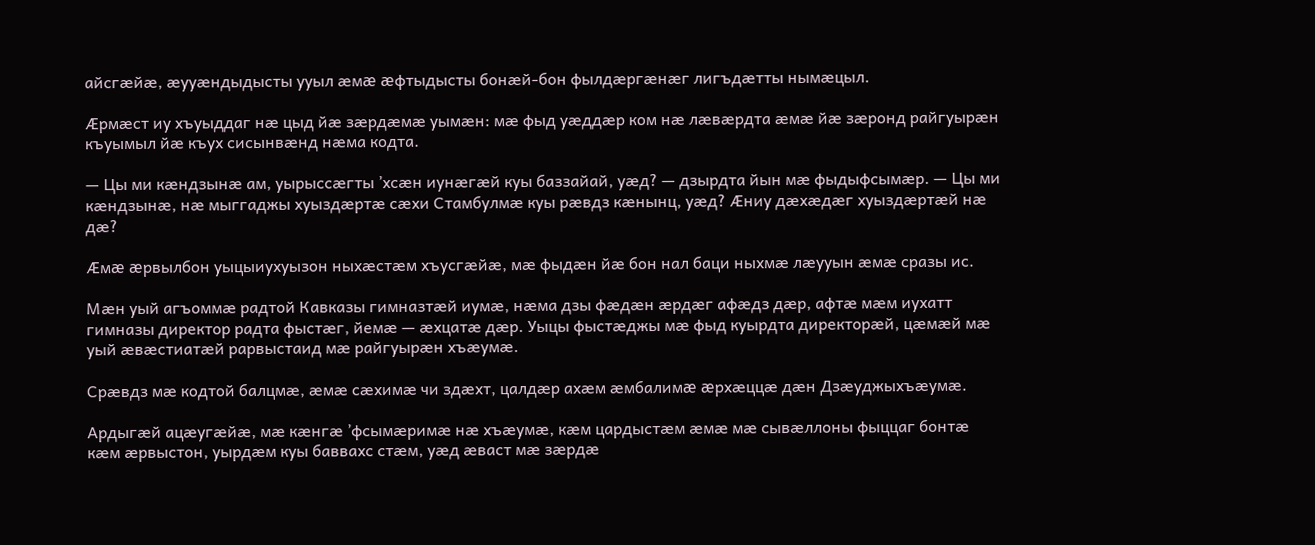айсгæйæ, æууæндыдысты ууыл æмæ æфтыдысты бонæй-бон фылдæргæнæг лигъдæтты нымæцыл.

Æрмæст иу хъуыддаг нæ цыд йæ зæрдæмæ уымæн: мæ фыд уæддæр ком нæ лæвæрдта æмæ йæ зæронд райгуырæн къуымыл йæ къух сисынвæнд нæма кодта.

— Цы ми кæндзынæ ам, уырыссæгты ’хсæн иунæгæй куы баззайай, уæд? — дзырдта йын мæ фыдыфсымæр. — Цы ми кæндзынæ, нæ мыггаджы хуыздæртæ сæхи Стамбулмæ куы рæвдз кæнынц, уæд? Æниу дæхæдæг хуыздæртæй нæ дæ?

Æмæ æрвылбон уыцыиухуызон ныхæстæм хъусгæйæ, мæ фыдæн йæ бон нал баци ныхмæ лæууын æмæ сразы ис.

Мæн уый агъоммæ радтой Кавказы гимназтæй иумæ, нæма дзы фæдæн æрдæг афæдз дæр, афтæ мæм иухатт гимназы директор радта фыстæг, йемæ — æхцатæ дæр. Уыцы фыстæджы мæ фыд куырдта директорæй, цæмæй мæ уый æвæстиатæй рарвыстаид мæ райгуырæн хъæумæ.

Срæвдз мæ кодтой балцмæ, æмæ сæхимæ чи здæхт, цалдæр ахæм æмбалимæ æрхæццæ дæн Дзæуджыхъæумæ.

Ардыгæй ацæугæйæ, мæ кæнгæ ’фсымæримæ нæ хъæумæ, кæм цардыстæм æмæ мæ сывæллоны фыццаг бонтæ кæм æрвыстон, уырдæм куы баввахс стæм, уæд æваст мæ зæрдæ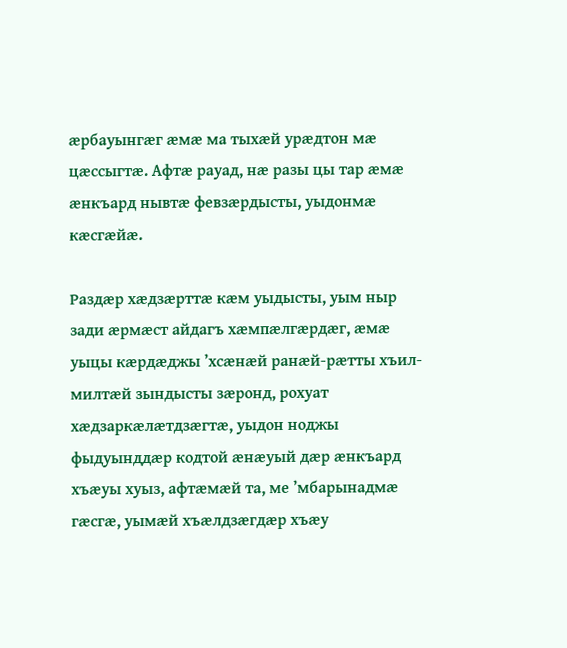æрбауынгæг æмæ ма тыхæй урæдтон мæ цæссыгтæ. Афтæ рауад, нæ разы цы тар æмæ æнкъард нывтæ февзæрдысты, уыдонмæ кæсгæйæ.

Раздæр хæдзæрттæ кæм уыдысты, уым ныр зади æрмæст айдагъ хæмпæлгæрдæг, æмæ уыцы кæрдæджы ’хсæнæй ранæй-рæтты хъил-милтæй зындысты зæронд, рохуат хæдзаркæлæтдзæгтæ, уыдон ноджы фыдуынддæр кодтой æнæуый дæр æнкъард хъæуы хуыз, афтæмæй та, ме ’мбарынадмæ гæсгæ, уымæй хъæлдзæгдæр хъæу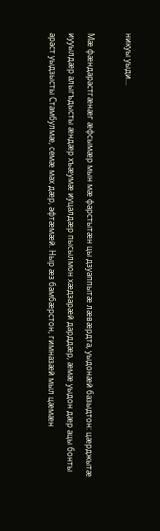никуы уыди...

Мæ фæндарастгæнæг æфсымæр мын мæ фарстытæн цы дзуаппытæ лæвæрдта, уыдонæй базыдтон: цæрджытæ иууылдæр алыгъдысты æндæр хъæумæ иуцалдæр пысылмон хæдзарæй дарддæр, æмæ уыдон дæр ацы бонты араст уыдзысты Стамбулмæ, семæ мах дæр, афтæмæй. Ныр æз бамбæрстон, гимназæй мыл цæмæн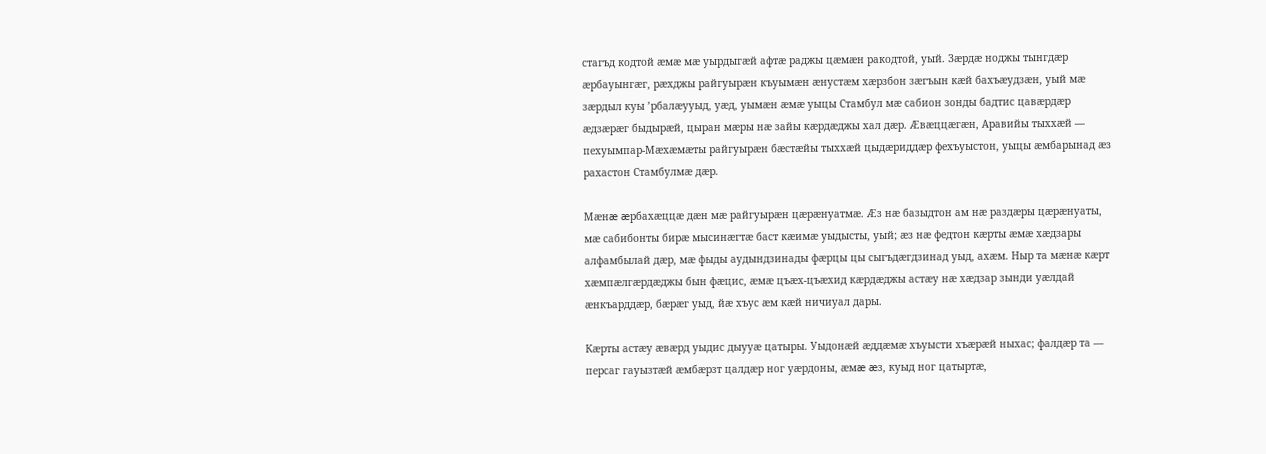стагъд кодтой æмæ мæ уырдыгæй афтæ раджы цæмæн ракодтой, уый. Зæрдæ ноджы тынгдæр æрбауынгæг, рæхджы райгуырæн къуымæн æнустæм хæрзбон зæгъын кæй бахъæудзæн, уый мæ зæрдыл куы ’рбалæууыд, уæд, уымæн æмæ уыцы Стамбул мæ сабион зонды бадтис цавæрдæр æдзæрæг быдырæй, цыран мæры нæ зайы кæрдæджы хал дæр. Æвæццæгæн, Аравийы тыххæй — пехуымпар-Мæхæмæты райгуырæн бæстæйы тыххæй цыдæриддæр фехъуыстон, уыцы æмбарынад æз рахастон Стамбулмæ дæр.

Мæнæ æрбахæццæ дæн мæ райгуырæн цæрæнуатмæ. Æз нæ базыдтон ам нæ раздæры цæрæнуаты, мæ сабибонты бирæ мысинæгтæ баст кæимæ уыдысты, уый; æз нæ федтон кæрты æмæ хæдзары алфамбылай дæр, мæ фыды аудындзинады фæрцы цы сыгъдæгдзинад уыд, ахæм. Ныр та мæнæ кæрт хæмпæлгæрдæджы бын фæцис, æмæ цъæх-цъæхид кæрдæджы астæу нæ хæдзар зынди уæлдай æнкъарддæр, бæрæг уыд, йæ хъус æм кæй ничиуал дары.

Кæрты астæу æвæрд уыдис дыууæ цатыры. Уыдонæй æддæмæ хъуысти хъæрæй ныхас; фалдæр та — персаг гауызтæй æмбæрзт цалдæр ног уæрдоны, æмæ æз, куыд ног цатыртæ,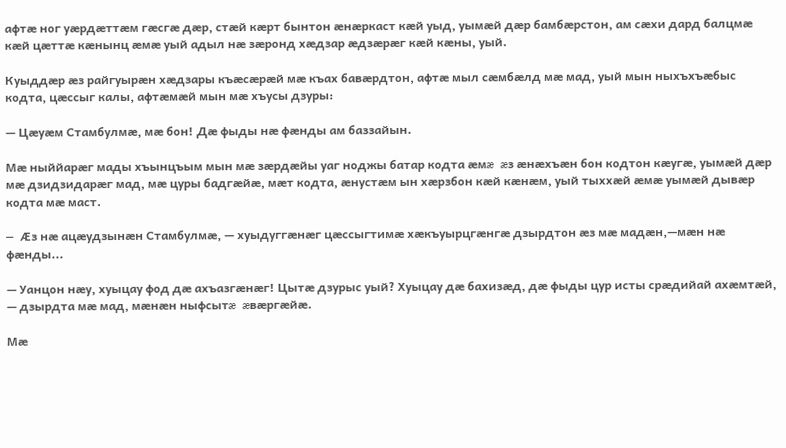афтæ ног уæрдæттæм гæсгæ дæр, стæй кæрт бынтон æнæркаст кæй уыд, уымæй дæр бамбæрстон, ам сæхи дард балцмæ кæй цæттæ кæнынц æмæ уый адыл нæ зæронд хæдзар æдзæрæг кæй кæны, уый.

Куыддæр æз райгуырæн хæдзары къæсæрæй мæ къах бавæрдтон, афтæ мыл сæмбæлд мæ мад, уый мын ныхъхъæбыс кодта, цæссыг калы, афтæмæй мын мæ хъусы дзуры:

— Цæуæм Стамбулмæ, мæ бон! Дæ фыды нæ фæнды ам баззайын.

Мæ ныййарæг мады хъынцъым мын мæ зæрдæйы уаг ноджы батар кодта æмæ æз æнæхъæн бон кодтон кæугæ, уымæй дæр мæ дзидзидарæг мад, мæ цуры бадгæйæ, мæт кодта, æнустæм ын хæрзбон кæй кæнæм, уый тыххæй æмæ уымæй дывæр кодта мæ маст.

— Æз нæ ацæудзынæн Стамбулмæ, — хуыдуггæнæг цæссыгтимæ хæкъуырцгæнгæ дзырдтон æз мæ мадæн,—мæн нæ фæнды...

— Уанцон нæу, хуыцау фод дæ ахъазгæнæг! Цытæ дзурыс уый? Хуыцау дæ бахизæд, дæ фыды цур исты срæдийай ахæмтæй, — дзырдта мæ мад, мæнæн ныфсытæ æвæргæйæ.

Мæ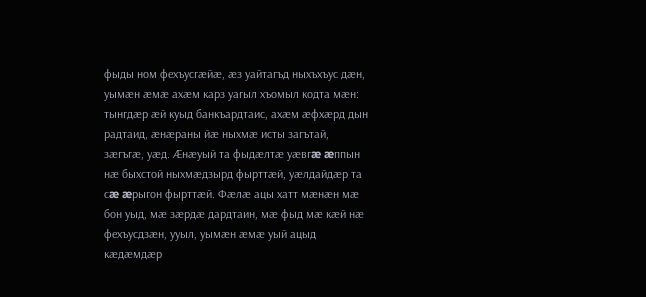фыды ном фехъусгæйæ, æз уайтагъд ныхъхъус дæн, уымæн æмæ ахæм карз уагыл хъомыл кодта мæн: тынгдæр æй куыд банкъардтаис, ахæм æфхæрд дын радтаид, æнæраны йæ ныхмæ исты загътай, зæгъгæ, уæд. Æнæуый та фыдæлтæ уæвгæ æппын нæ быхстой ныхмæдзырд фырттæй, уæлдайдæр та сæ æрыгон фырттæй. Фæлæ ацы хатт мæнæн мæ бон уыд, мæ зæрдæ дардтаин, мæ фыд мæ кæй нæ фехъусдзæн, ууыл, уымæн æмæ уый ацыд кæдæмдæр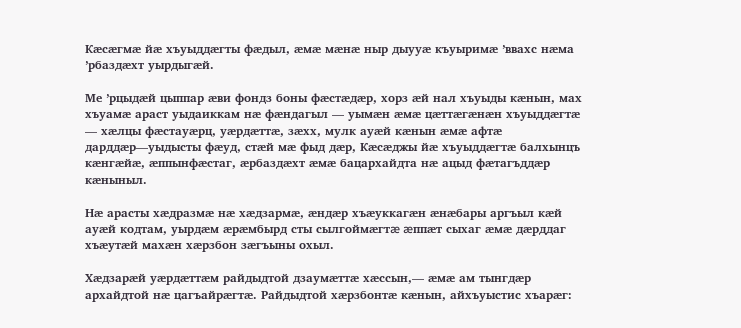Кæсæгмæ йæ хъуыддæгты фæдыл, æмæ мæнæ ныр дыууæ къуыримæ ’ввахс нæма ’рбаздæхт уырдыгæй.

Ме ’рцыдæй цыппар æви фондз боны фæстæдæр, хорз æй нал хъуыды кæнын, мах хъуамæ араст уыдаиккам нæ фæндагыл — уымæн æмæ цæттæгæнæн хъуыддæгтæ — хæлцы фæстауæрц, уæрдæттæ, зæхх, мулк ауæй кæнын æмæ афтæ дарддæр—уыдысты фæуд, стæй мæ фыд дæр, Кæсæджы йæ хъуыддæгтæ балхынцъ кæнгæйæ, æппынфæстаг, æрбаздæхт æмæ бацархайдта нæ ацыд фæтагъддæр кæныныл.

Нæ арасты хæдразмæ нæ хæдзармæ, æндæр хъæуккагæн æнæбары аргъыл кæй ауæй кодтам, уырдæм æрæмбырд сты сылгоймæгтæ æппæт сыхаг æмæ дæрддаг хъæутæй махæн хæрзбон зæгъыны охыл.

Хæдзарæй уæрдæттæм райдыдтой дзаумæттæ хæссын,— æмæ ам тынгдæр архайдтой нæ цагъайрæгтæ. Райдыдтой хæрзбонтæ кæнын, айхъуыстис хъарæг: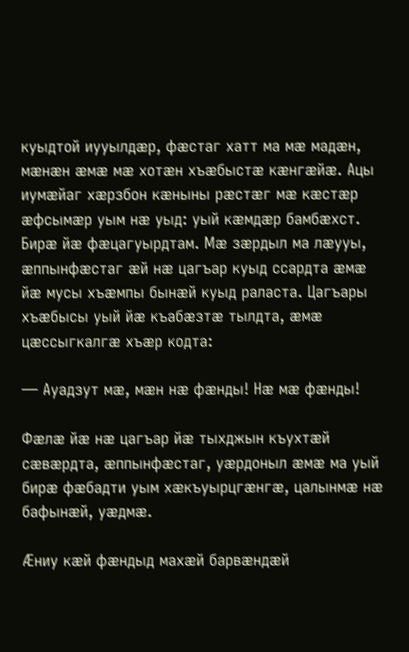куыдтой иууылдæр, фæстаг хатт ма мæ мадæн, мæнæн æмæ мæ хотæн хъæбыстæ кæнгæйæ. Ацы иумæйаг хæрзбон кæныны рæстæг мæ кæстæр æфсымæр уым нæ уыд: уый кæмдæр бамбæхст. Бирæ йæ фæцагуырдтам. Мæ зæрдыл ма лæууы, æппынфæстаг æй нæ цагъар куыд ссардта æмæ йæ мусы хъæмпы бынæй куыд раласта. Цагъары хъæбысы уый йæ къабæзтæ тылдта, æмæ цæссыгкалгæ хъæр кодта:

— Ауадзут мæ, мæн нæ фæнды! Нæ мæ фæнды!

Фæлæ йæ нæ цагъар йæ тыхджын къухтæй сæвæрдта, æппынфæстаг, уæрдоныл æмæ ма уый бирæ фæбадти уым хæкъуырцгæнгæ, цалынмæ нæ бафынæй, уæдмæ.

Æниу кæй фæндыд махæй барвæндæй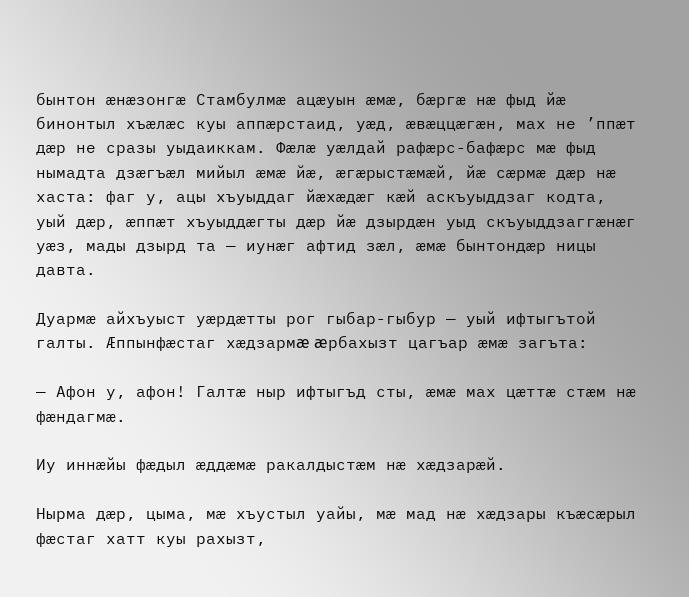бынтон æнæзонгæ Стамбулмæ ацæуын æмæ, бæргæ нæ фыд йæ бинонтыл хъæлæс куы аппæрстаид, уæд, æвæццæгæн, мах не ’ппæт дæр не сразы уыдаиккам. Фæлæ уæлдай рафæрс-бафæрс мæ фыд нымадта дзæгъæл мийыл æмæ йæ, æгæрыстæмæй, йæ сæрмæ дæр нæ хаста: фаг у, ацы хъуыддаг йæхæдæг кæй аскъуыддзаг кодта, уый дæр, æппæт хъуыддæгты дæр йæ дзырдæн уыд скъуыддзаггæнæг уæз, мады дзырд та — иунæг афтид зæл, æмæ бынтондæр ницы давта.

Дуармæ айхъуыст уæрдæтты рог гыбар-гыбур — уый ифтыгътой галты. Æппынфæстаг хæдзармæ æрбахызт цагъар æмæ загъта:

— Афон у, афон! Галтæ ныр ифтыгъд сты, æмæ мах цæттæ стæм нæ фæндагмæ.

Иу иннæйы фæдыл æддæмæ ракалдыстæм нæ хæдзарæй.

Нырма дæр, цыма, мæ хъустыл уайы, мæ мад нæ хæдзары къæсæрыл фæстаг хатт куы рахызт,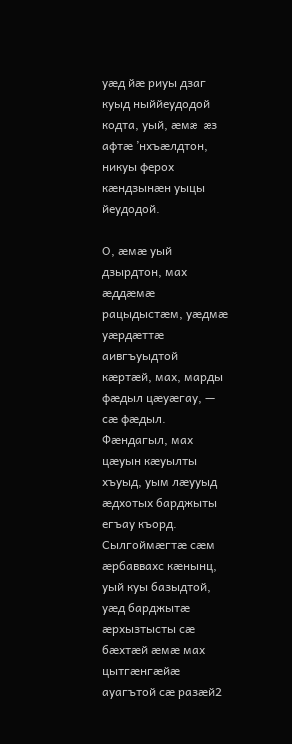уæд йæ риуы дзаг куыд ныййеудодой кодта, уый, æмæ æз афтæ ’нхъæлдтон, никуы ферох кæндзынæн уыцы йеудодой.

О, æмæ уый дзырдтон, мах æддæмæ рацыдыстæм, уæдмæ уæрдæттæ аивгъуыдтой кæртæй, мах, марды фæдыл цæуæгау, — сæ фæдыл. Фæндагыл, мах цæуын кæуылты хъуыд, уым лæууыд æдхотых барджыты егъау къорд. Сылгоймæгтæ сæм æрбаввахс кæнынц, уый куы базыдтой, уæд барджытæ æрхызтысты сæ бæхтæй æмæ мах цытгæнгæйæ ауагътой сæ разæй2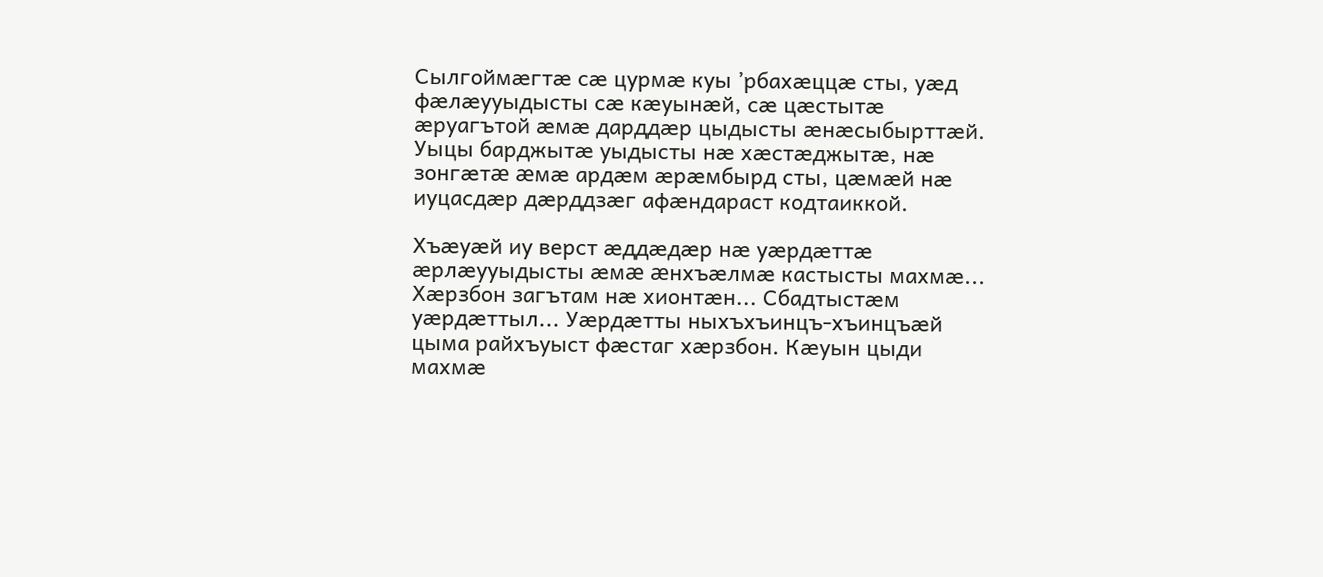Сылгоймæгтæ сæ цурмæ куы ’рбахæццæ сты, уæд фæлæууыдысты сæ кæуынæй, сæ цæстытæ æруагътой æмæ дарддæр цыдысты æнæсыбырттæй. Уыцы барджытæ уыдысты нæ хæстæджытæ, нæ зонгæтæ æмæ ардæм æрæмбырд сты, цæмæй нæ иуцасдæр дæрддзæг афæндараст кодтаиккой.

Хъæуæй иу верст æддæдæр нæ уæрдæттæ æрлæууыдысты æмæ æнхъæлмæ кастысты махмæ... Хæрзбон загътам нæ хионтæн... Сбадтыстæм уæрдæттыл... Уæрдæтты ныхъхъинцъ-хъинцъæй цыма райхъуыст фæстаг хæрзбон. Кæуын цыди махмæ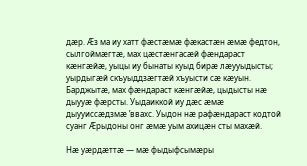дæр. Æз ма иу хатт фæстæмæ фæкастæн æмæ федтон, сылгоймæгтæ, мах цæстæнгасæй фæндараст кæнгæйæ, уыцы иу бынаты куыд бирæ лæууыдысты; уырдыгæй скъуыддзæгтæй хъуысти сæ кæуын. Барджытæ, мах фæндараст кæнгæйæ, цыдысты нæ дыууæ фæрсты. Уыдаиккой иу дæс æмæ дыууиссæдзмæ ’ввахс. Уыдон нæ рафæндараст кодтой суанг Æрыдоны онг æмæ уым ахицæн сты махæй.

Нæ уæрдæттæ — мæ фыдыфсымæры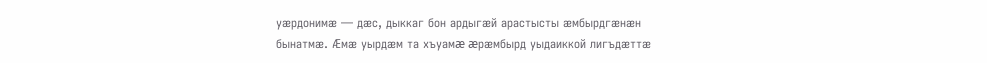уæрдонимæ — дæс, дыккаг бон ардыгæй арастысты æмбырдгæнæн бынатмæ. Æмæ уырдæм та хъуамæ æрæмбырд уыдаиккой лигъдæттæ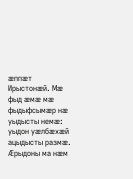æппæт Ирыстонæй. Мæ фыд æмæ мæ фыдыфсымæр нæ уыдысты немæ: уыдон уæлбæхæй ацыдысты размæ. Æрыдоны ма нæм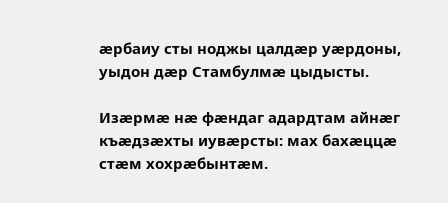æрбаиу сты ноджы цалдæр уæрдоны, уыдон дæр Стамбулмæ цыдысты.

Изæрмæ нæ фæндаг адардтам айнæг къæдзæхты иувæрсты: мах бахæццæ стæм хохрæбынтæм.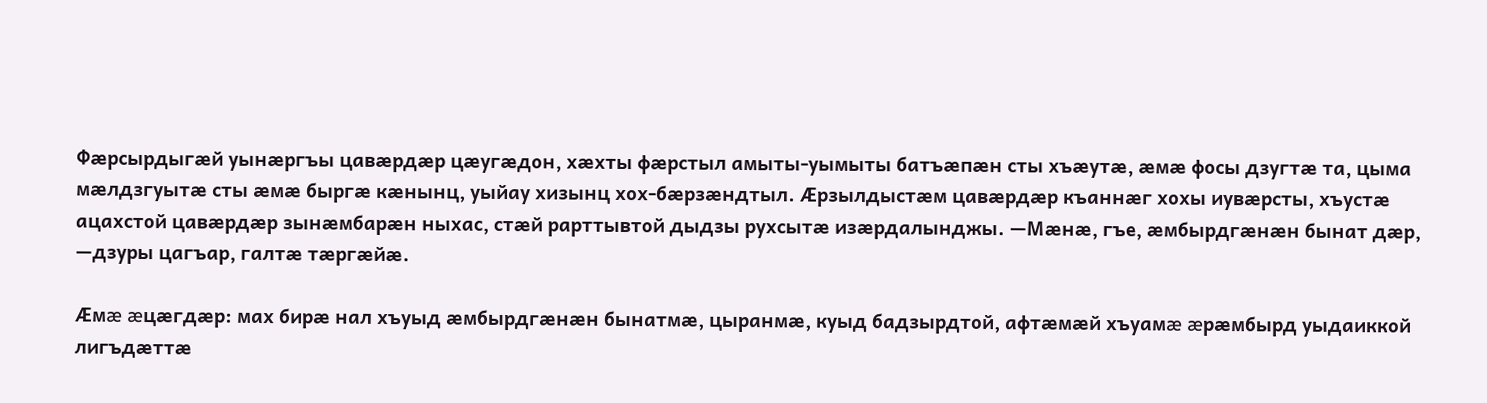Фæрсырдыгæй уынæргъы цавæрдæр цæугæдон, хæхты фæрстыл амыты-уымыты батъæпæн сты хъæутæ, æмæ фосы дзугтæ та, цыма мæлдзгуытæ сты æмæ быргæ кæнынц, уыйау хизынц хох-бæрзæндтыл. Æрзылдыстæм цавæрдæр къаннæг хохы иувæрсты, хъустæ ацахстой цавæрдæр зынæмбарæн ныхас, стæй рарттывтой дыдзы рухсытæ изæрдалынджы. —Мæнæ, гъе, æмбырдгæнæн бынат дæр, —дзуры цагъар, галтæ тæргæйæ.

Æмæ æцæгдæр: мах бирæ нал хъуыд æмбырдгæнæн бынатмæ, цыранмæ, куыд бадзырдтой, афтæмæй хъуамæ æрæмбырд уыдаиккой лигъдæттæ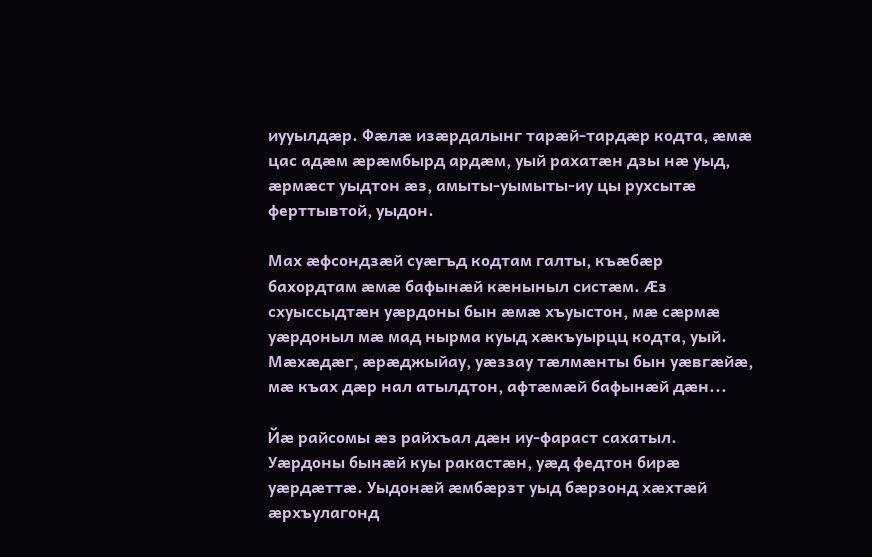иууылдæр. Фæлæ изæрдалынг тарæй-тардæр кодта, æмæ цас адæм æрæмбырд ардæм, уый рахатæн дзы нæ уыд, æрмæст уыдтон æз, амыты-уымыты-иу цы рухсытæ ферттывтой, уыдон.

Мах æфсондзæй суæгъд кодтам галты, къæбæр бахордтам æмæ бафынæй кæныныл систæм. Æз схуыссыдтæн уæрдоны бын æмæ хъуыстон, мæ сæрмæ уæрдоныл мæ мад нырма куыд хæкъуырцц кодта, уый. Мæхæдæг, æрæджыйау, уæззау тæлмæнты бын уæвгæйæ, мæ къах дæр нал атылдтон, афтæмæй бафынæй дæн...

Йæ райсомы æз райхъал дæн иу-фараст сахатыл. Уæрдоны бынæй куы ракастæн, уæд федтон бирæ уæрдæттæ. Уыдонæй æмбæрзт уыд бæрзонд хæхтæй æрхъулагонд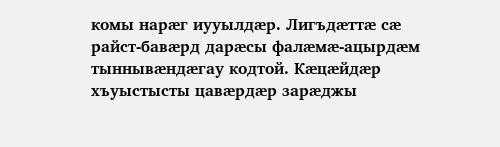комы нарæг иууылдæр. Лигъдæттæ сæ райст-бавæрд дарæсы фалæмæ-ацырдæм тыннывæндæгау кодтой. Кæцæйдæр хъуыстысты цавæрдæр зарæджы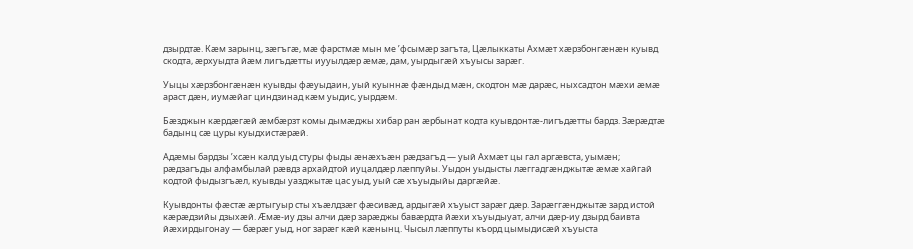дзырдтæ. Кæм зарынц, зæгъгæ, мæ фарстмæ мын ме ’фсымæр загъта, Цæлыккаты Ахмæт хæрзбонгæнæн куывд скодта, æрхуыдта йæм лигъдæтты иууылдæр æмæ, дам, уырдыгæй хъуысы зарæг.

Уыцы хæрзбонгæнæн куывды фæуыдаин, уый куыннæ фæндыд мæн, скодтон мæ дарæс, ныхсадтон мæхи æмæ араст дæн, иумæйаг циндзинад кæм уыдис, уырдæм.

Бæзджын кæрдæгæй æмбæрзт комы дымæджы хибар ран æрбынат кодта куывдонтæ-лигъдæтты бардз. Зæрæдтæ бадынц сæ цуры куыдхистæрæй.

Адæмы бардзы ’хсæн калд уыд стуры фыды æнæхъæн рæдзагъд — уый Ахмæт цы гал аргæвста, уымæн; рæдзагъды алфамбылай рæвдз архайдтой иуцалдæр лæппуйы. Уыдон уыдысты лæггадгæнджытæ æмæ хайгай кодтой фыдызгъæл, куывды уазджытæ цас уыд, уый сæ хъуыдыйы даргæйæ.

Куывдонты фæстæ æртыгуыр сты хъæлдзæг фæсивæд, ардыгæй хъуыст зарæг дæр. Зарæггæнджытæ зард истой кæрæдзийы дзыхæй. Æмæ-иу дзы алчи дæр зарæджы бавæрдта йæхи хъуыдыуат, алчи дæр-иу дзырд баивта йæхирдыгонау — бæрæг уыд, ног зарæг кæй кæнынц. Чысыл лæппуты къорд цымыдисæй хъуыста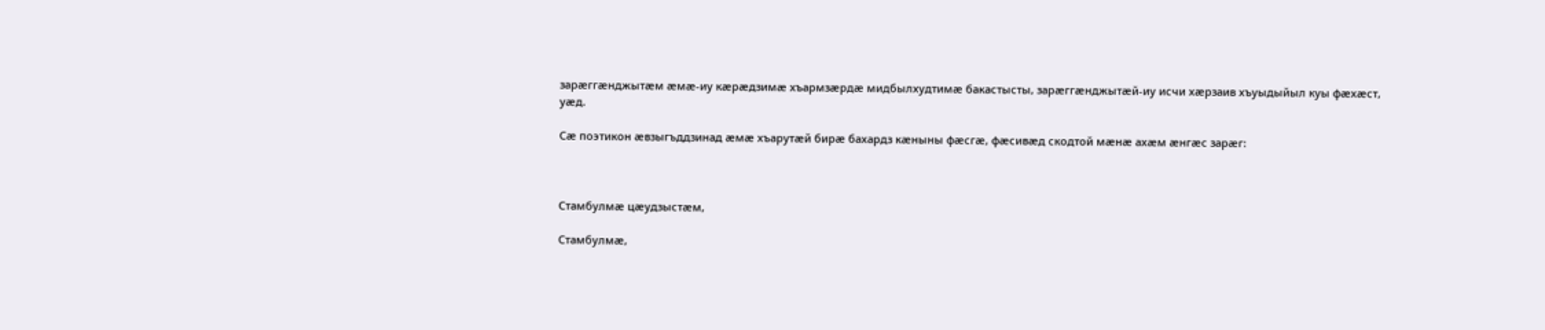зарæггæнджытæм æмæ-иу кæрæдзимæ хъармзæрдæ мидбылхудтимæ бакастысты, зарæггæнджытæй-иу исчи хæрзаив хъуыдыйыл куы фæхæст, уæд.

Сæ поэтикон æвзыгъддзинад æмæ хъарутæй бирæ бахардз кæныны фæсгæ, фæсивæд скодтой мæнæ ахæм æнгæс зарæг:



Стамбулмæ цæудзыстæм,

Стамбулмæ,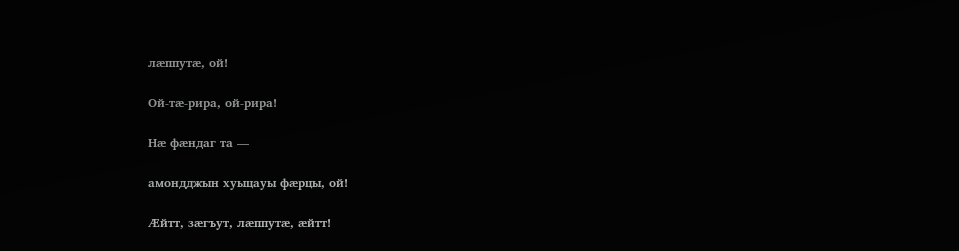лæппутæ, ой!

Ой-тæ-рира, ой-рира!

Нæ фæндаг та —

амондджын хуыцауы фæрцы, ой!

Æйтт, зæгъут, лæппутæ, æйтт!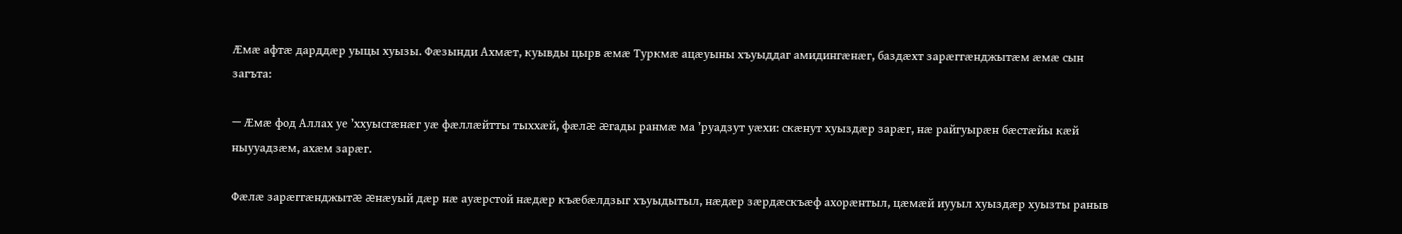Æмæ афтæ дарддæр уыцы хуызы. Фæзынди Ахмæт, куывды цырв æмæ Туркмæ ацæуыны хъуыддаг амидингæнæг, баздæхт зарæггæнджытæм æмæ сын загъта:

— Æмæ фод Аллах уе ’ххуысгæнæг уæ фæллæйтты тыххæй, фæлæ æгады ранмæ ма ’руадзут уæхи: скæнут хуыздæр зарæг, нæ райгуырæн бæстæйы кæй ныууадзæм, ахæм зарæг.

Фæлæ зарæггæнджытæ æнæуый дæр нæ ауæрстой нæдæр къæбæлдзыг хъуыдытыл, нæдæр зæрдæскъæф ахорæнтыл, цæмæй иууыл хуыздæр хуызты раныв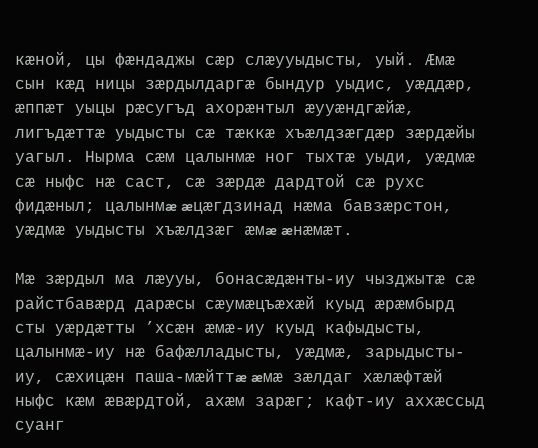кæной, цы фæндаджы сæр слæууыдысты, уый. Æмæ сын кæд ницы зæрдылдаргæ бындур уыдис, уæддæр, æппæт уыцы рæсугъд ахорæнтыл æууæндгæйæ, лигъдæттæ уыдысты сæ тæккæ хъæлдзæгдæр зæрдæйы уагыл. Нырма сæм цалынмæ ног тыхтæ уыди, уæдмæ сæ ныфс нæ саст, сæ зæрдæ дардтой сæ рухс фидæныл; цалынмæ æцæгдзинад нæма бавзæрстон, уæдмæ уыдысты хъæлдзæг æмæ æнæмæт.

Мæ зæрдыл ма лæууы, бонасæдæнты-иу чызджытæ сæ райстбавæрд дарæсы сæумæцъæхæй куыд æрæмбырд сты уæрдæтты ’хсæн æмæ-иу куыд кафыдысты, цалынмæ-иу нæ бафæлладысты, уæдмæ, зарыдысты-иу, сæхицæн паша-мæйттæ æмæ зæлдаг хæлæфтæй ныфс кæм æвæрдтой, ахæм зарæг; кафт-иу аххæссыд суанг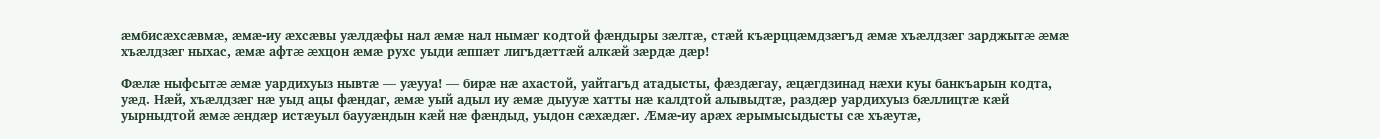æмбисæхсæвмæ, æмæ-иу æхсæвы уæлдæфы нал æмæ нал нымæг кодтой фæндыры зæлтæ, стæй къæрццæмдзæгъд æмæ хъæлдзæг зарджытæ æмæ хъæлдзæг ныхас, æмæ афтæ æхцон æмæ рухс уыди æппæт лигъдæттæй алкæй зæрдæ дæр!

Фæлæ ныфсытæ æмæ уардихуыз нывтæ — уæууа! — бирæ нæ ахастой, уайтагъд атадысты, фæздæгау, æцæгдзинад нæхи куы банкъарын кодта, уæд. Нæй, хъæлдзæг нæ уыд ацы фæндаг, æмæ уый адыл иу æмæ дыууæ хатты нæ калдтой алывыдтæ, раздæр уардихуыз бæллицтæ кæй уырныдтой æмæ æндæр истæуыл баууæндын кæй нæ фæндыд, уыдон сæхæдæг. Æмæ-иу арæх æрымысыдысты сæ хъæутæ,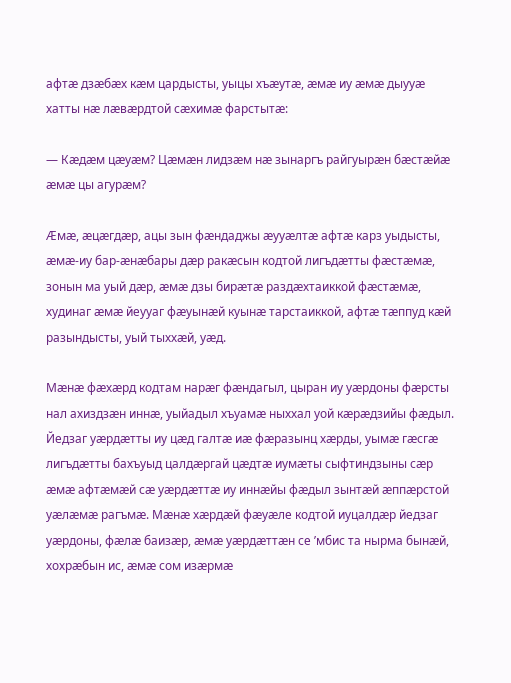афтæ дзæбæх кæм цардысты, уыцы хъæутæ, æмæ иу æмæ дыууæ хатты нæ лæвæрдтой сæхимæ фарстытæ:

— Кæдæм цæуæм? Цæмæн лидзæм нæ зынаргъ райгуырæн бæстæйæ æмæ цы агурæм?

Æмæ, æцæгдæр, ацы зын фæндаджы æууæлтæ афтæ карз уыдысты, æмæ-иу бар-æнæбары дæр ракæсын кодтой лигъдæтты фæстæмæ, зонын ма уый дæр, æмæ дзы бирæтæ раздæхтаиккой фæстæмæ, худинаг æмæ йеууаг фæуынæй куынæ тарстаиккой, афтæ тæппуд кæй разындысты, уый тыххæй, уæд.

Мæнæ фæхæрд кодтам нарæг фæндагыл, цыран иу уæрдоны фæрсты нал ахиздзæн иннæ, уыйадыл хъуамæ ныххал уой кæрæдзийы фæдыл. Йедзаг уæрдæтты иу цæд галтæ иæ фæразынц хæрды, уымæ гæсгæ лигъдæтты бахъуыд цалдæргай цæдтæ иумæты сыфтиндзыны сæр æмæ афтæмæй сæ уæрдæттæ иу иннæйы фæдыл зынтæй æппæрстой уæлæмæ рагъмæ. Мæнæ хæрдæй фæуæле кодтой иуцалдæр йедзаг уæрдоны, фæлæ баизæр, æмæ уæрдæттæн се ’мбис та нырма бынæй, хохрæбын ис, æмæ сом изæрмæ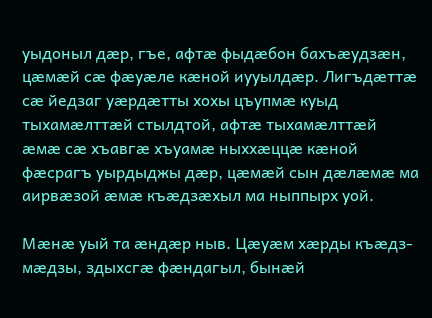уыдоныл дæр, гъе, афтæ фыдæбон бахъæудзæн, цæмæй сæ фæуæле кæной иууылдæр. Лигъдæттæ сæ йедзаг уæрдæтты хохы цъупмæ куыд тыхамæлттæй стылдтой, афтæ тыхамæлттæй æмæ сæ хъавгæ хъуамæ ныххæццæ кæной фæсрагъ уырдыджы дæр, цæмæй сын дæлæмæ ма аирвæзой æмæ къæдзæхыл ма ныппырх уой.

Мæнæ уый та æндæр ныв. Цæуæм хæрды къæдз-мæдзы, здыхсгæ фæндагыл, бынæй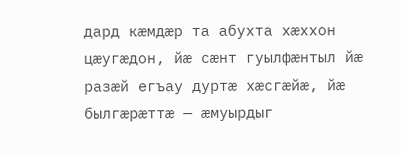дард кæмдæр та абухта хæххон цæугæдон, йæ сæнт гуылфæнтыл йæ разæй егъау дуртæ хæсгæйæ, йæ былгæрæттæ — æмуырдыг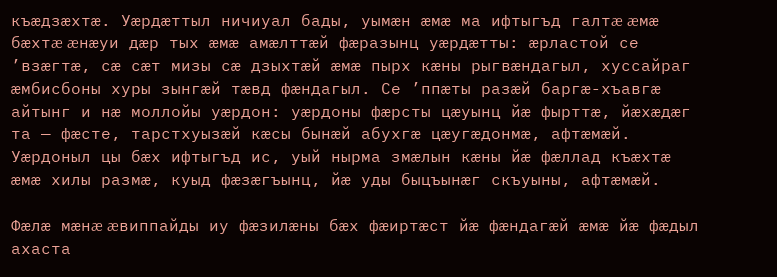къæдзæхтæ. Уæрдæттыл ничиуал бады, уымæн æмæ ма ифтыгъд галтæ æмæ бæхтæ æнæуи дæр тых æмæ амæлттæй фæразынц уæрдæтты: æрластой се ’взæгтæ, сæ сæт мизы сæ дзыхтæй æмæ пырх кæны рыгвæндагыл, хуссайраг æмбисбоны хуры зынгæй тæвд фæндагыл. Се ’ппæты разæй баргæ-хъавгæ айтынг и нæ моллойы уæрдон: уæрдоны фæрсты цæуынц йæ фырттæ, йæхæдæг та — фæсте, тарстхуызæй кæсы бынæй абухгæ цæугæдонмæ, афтæмæй. Уæрдоныл цы бæх ифтыгъд ис, уый нырма змæлын кæны йæ фæллад къæхтæ æмæ хилы размæ, куыд фæзæгъынц, йæ уды быцъынæг скъуыны, афтæмæй.

Фæлæ мæнæ æвиппайды иу фæзилæны бæх фæиртæст йæ фæндагæй æмæ йæ фæдыл ахаста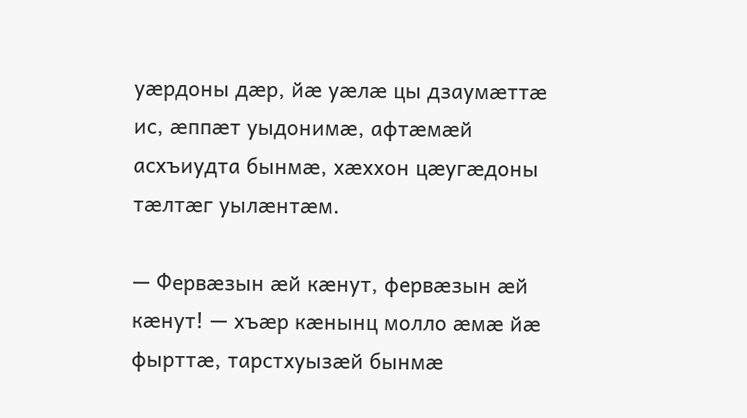уæрдоны дæр, йæ уæлæ цы дзаумæттæ ис, æппæт уыдонимæ, афтæмæй асхъиудта бынмæ, хæххон цæугæдоны тæлтæг уылæнтæм.

— Фервæзын æй кæнут, фервæзын æй кæнут! — хъæр кæнынц молло æмæ йæ фырттæ, тарстхуызæй бынмæ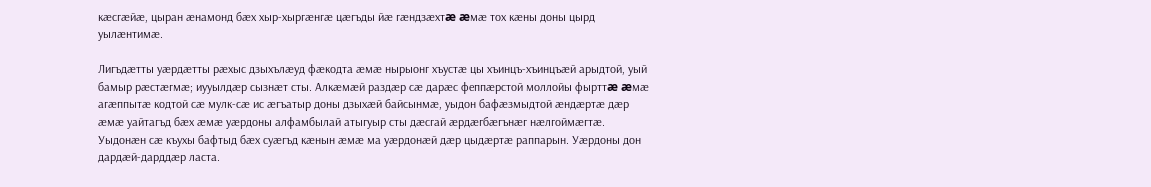кæсгæйæ, цыран æнамонд бæх хыр-хыргæнгæ цæгъды йæ гæндзæхтæ æмæ тох кæны доны цырд уылæнтимæ.

Лигъдæтты уæрдæтты рæхыс дзыхълæуд фæкодта æмæ нырыонг хъустæ цы хъинцъ-хъинцъæй арыдтой, уый бамыр рæстæгмæ; иууылдæр сызнæт сты. Алкæмæй раздæр сæ дарæс феппæрстой моллойы фырттæ æмæ агæппытæ кодтой сæ мулк-сæ ис æгъатыр доны дзыхæй байсынмæ, уыдон бафæзмыдтой æндæртæ дæр æмæ уайтагъд бæх æмæ уæрдоны алфамбылай атыгуыр сты дæсгай æрдæгбæгънæг нæлгоймæгтæ. Уыдонæн сæ къухы бафтыд бæх суæгъд кæнын æмæ ма уæрдонæй дæр цыдæртæ раппарын. Уæрдоны дон дардæй-дарддæр ласта.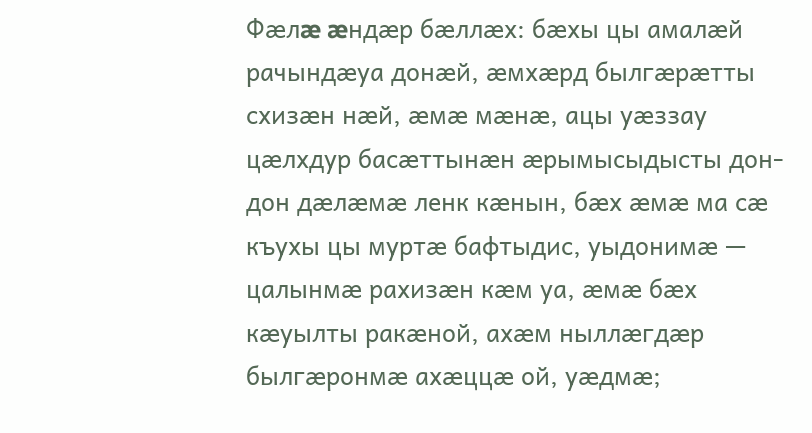Фæлæ æндæр бæллæх: бæхы цы амалæй рачындæуа донæй, æмхæрд былгæрæтты схизæн нæй, æмæ мæнæ, ацы уæззау цæлхдур басæттынæн æрымысыдысты дон-дон дæлæмæ ленк кæнын, бæх æмæ ма сæ къухы цы муртæ бафтыдис, уыдонимæ — цалынмæ рахизæн кæм уа, æмæ бæх кæуылты ракæной, ахæм ныллæгдæр былгæронмæ ахæццæ ой, уæдмæ;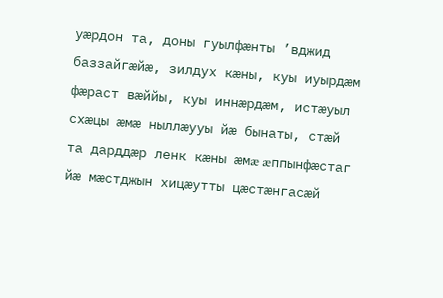уæрдон та, доны гуылфæнты ’вджид баззайгæйæ, зилдух кæны, куы иуырдæм фæраст вæййы, куы иннæрдæм, истæуыл схæцы æмæ ныллæууы йæ бынаты, стæй та дарддæр ленк кæны æмæ æппынфæстаг йæ мæстджын хицæутты цæстæнгасæй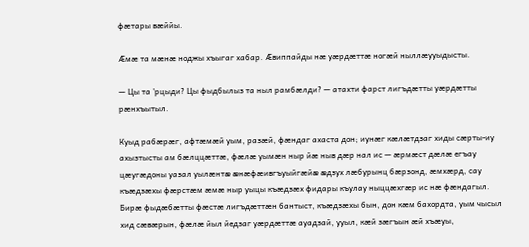фæтары вæййы.

Æмæ та мæнæ ноджы хъыгаг хабар. Æвиппайды нæ уæрдæттæ ногæй ныллæууыдысты.

— Цы та ’рцыди? Цы фыдбылыз та ныл рамбæлди? — атахти фарст лигъдæтты уæрдæтты рæнхъытыл.

Куыд рабæрæг, афтæмæй уым, разæй, фæндаг ахаста дон; иунæг кæлæтдзаг хиды сæрты-иу ахызтысты ам бæлццæттæ, фæлæ уымæн ныр йæ ныв дæр нал ис — æрмæст дæлæ егъау цæугæдоны уазал уылæнтæ æнæфæивгъуыйгæйæ æдзух лæбурынц бæрзонд, æмхæрд, сау къæдзæхы фæрстæм æмæ ныр уыцы къæдзæх фидары къулау ныццæхгæр ис нæ фæндагыл. Бирæ фыдæбæтты фæстæ лигъдæттæн бантыст, къæдзæхы бын, дон кæм бахордта, уым чысыл хид сæвæрын, фæлæ йыл йедзаг уæрдæттæ ауадзай, ууыл, кæй зæгъын æй хъæуы,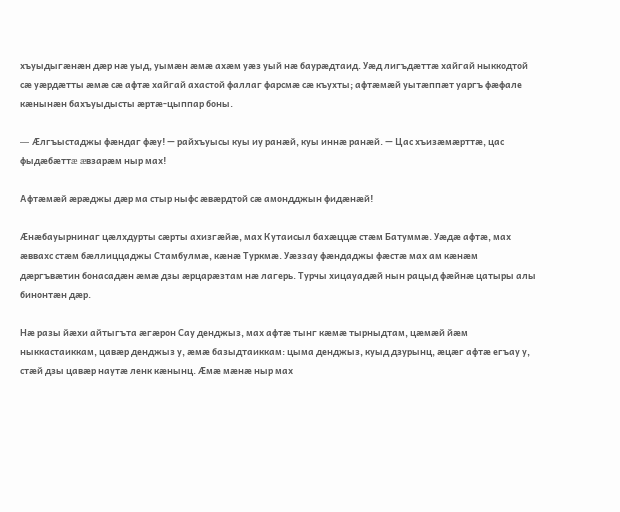хъуыдыгæнæн дæр нæ уыд, уымæн æмæ ахæм уæз уый нæ баурæдтаид. Уæд лигъдæттæ хайгай ныккодтой сæ уæрдæтты æмæ сæ афтæ хайгай ахастой фаллаг фарсмæ сæ къухты; афтæмæй уытæппæт уаргъ фæфале кæнынæн бахъуыдысты æртæ-цыппар боны.

— Æлгъыстаджы фæндаг фæу! — райхъуысы куы иу ранæй, куы иннæ ранæй. — Цас хъизæмæрттæ, цас фыдæбæттæ æвзарæм ныр мах!

Афтæмæй æрæджы дæр ма стыр ныфс æвæрдтой сæ амондджын фидæнæй!

Æнæбауырнинаг цæлхдурты сæрты ахизгæйæ, мах Кутаисыл бахæццæ стæм Батуммæ. Уæдæ афтæ, мах æввахс стæм бæллиццаджы Стамбулмæ, кæнæ Туркмæ. Уæззау фæндаджы фæстæ мах ам кæнæм дæргъвæтин бонасадæн æмæ дзы æрцарæзтам нæ лагерь. Турчы хицауадæй нын рацыд фæйнæ цатыры алы бинонтæн дæр.

Нæ разы йæхи айтыгъта æгæрон Сау денджыз, мах афтæ тынг кæмæ тырныдтам, цæмæй йæм ныккастаиккам, цавæр денджыз у, æмæ базыдтаиккам: цыма денджыз, куыд дзурынц, æцæг афтæ егъау у, стæй дзы цавæр наутæ ленк кæнынц. Æмæ мæнæ ныр мах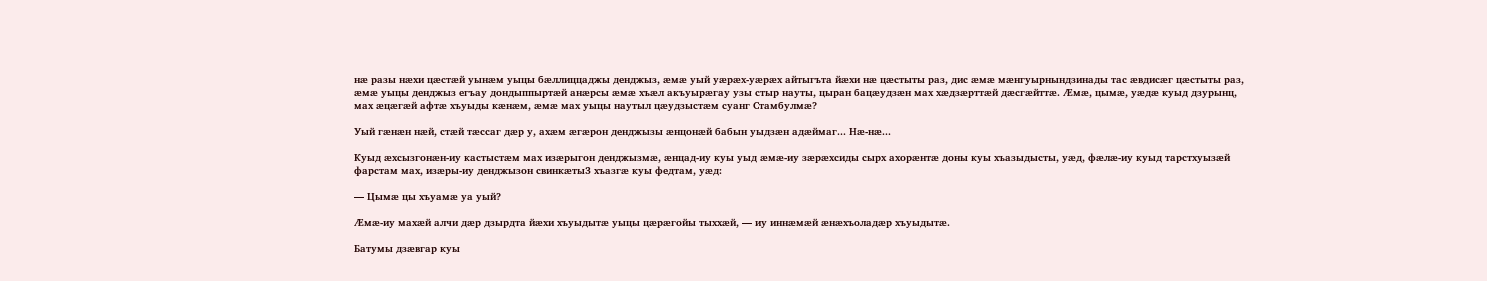нæ разы нæхи цæстæй уынæм уыцы бæллиццаджы денджыз, æмæ уый уæрæх-уæрæх айтыгъта йæхи нæ цæстыты раз, дис æмæ мæнгуырнындзинады тас æвдисæг цæстыты раз, æмæ уыцы денджыз егъау дондыппыртæй анæрсы æмæ хъæл акъуырæгау узы стыр науты, цыран бацæудзæн мах хæдзæрттæй дæсгæйттæ. Æмæ, цымæ, уæдæ куыд дзурынц, мах æцæгæй афтæ хъуыды кæнæм, æмæ мах уыцы наутыл цæудзыстæм суанг Стамбулмæ?

Уый гæнæн нæй, стæй тæссаг дæр у, ахæм æгæрон денджызы æнцонæй бабын уыдзæн адæймаг... Нæ-нæ...

Куыд æхсызгонæн-иу кастыстæм мах изæрыгон денджызмæ, æнцад-иу куы уыд æмæ-иу зæрæхсиды сырх ахорæнтæ доны куы хъазыдысты, уæд, фæлæ-иу куыд тарстхуызæй фарстам мах, изæры-иу денджызон свинкæты3 хъазгæ куы федтам, уæд:

— Цымæ цы хъуамæ уа уый?

Æмæ-иу махæй алчи дæр дзырдта йæхи хъуыдытæ уыцы цæрæгойы тыххæй, — иу иннæмæй æнæхъоладæр хъуыдытæ.

Батумы дзæвгар куы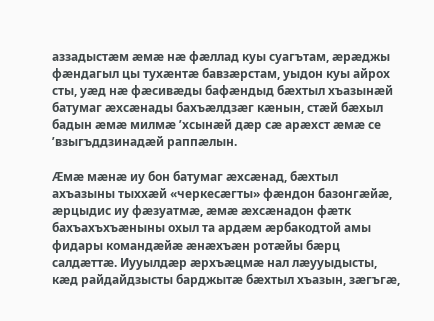аззадыстæм æмæ нæ фæллад куы суагътам, æрæджы фæндагыл цы тухæнтæ бавзæрстам, уыдон куы айрох сты, уæд нæ фæсивæды бафæндыд бæхтыл хъазынæй батумаг æхсæнады бахъæлдзæг кæнын, стæй бæхыл бадын æмæ милмæ ’хсынæй дæр сæ арæхст æмæ се ’взыгъддзинадæй раппæлын.

Æмæ мæнæ иу бон батумаг æхсæнад, бæхтыл ахъазыны тыххæй «черкесæгты» фæндон базонгæйæ, æрцыдис иу фæзуатмæ, æмæ æхсæнадон фæтк бахъахъхъæныны охыл та ардæм æрбакодтой амы фидары командæйæ æнæхъæн ротæйы бæрц салдæттæ. Иууылдæр æрхъæцмæ нал лæууыдысты, кæд райдайдзысты барджытæ бæхтыл хъазын, зæгъгæ,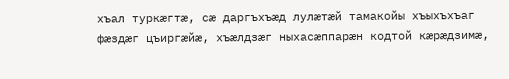хъал туркæгтæ, сæ даргъхъæд лулæтæй тамакойы хъыхъхъаг фæздæг цъиргæйæ, хъæлдзæг ныхасæппарæн кодтой кæрæдзимæ,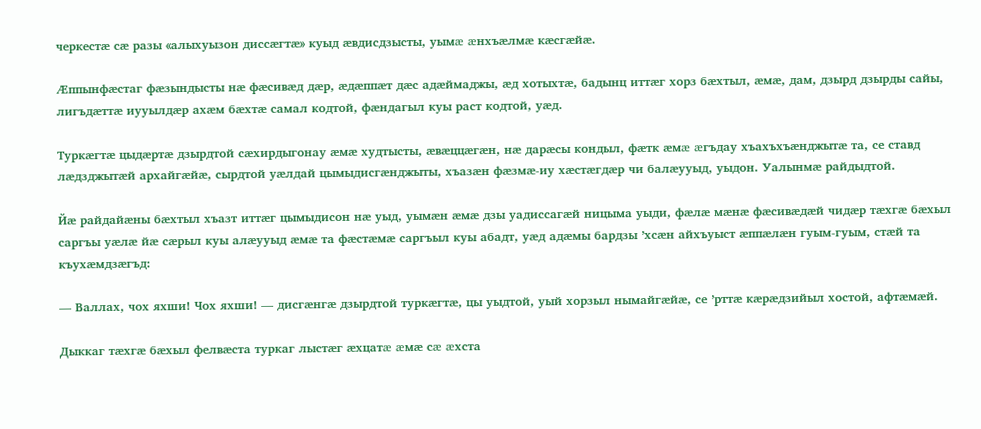черкестæ сæ разы «алыхуызон диссæгтæ» куыд æвдисдзысты, уымæ æнхъæлмæ кæсгæйæ.

Æппынфæстаг фæзындысты нæ фæсивæд дæр, æдæппæт дæс адæймаджы, æд хотыхтæ, бадынц иттæг хорз бæхтыл, æмæ, дам, дзырд дзырды сайы, лигъдæттæ иууылдæр ахæм бæхтæ самал кодтой, фæндагыл куы раст кодтой, уæд.

Туркæгтæ цыдæртæ дзырдтой сæхирдыгонау æмæ худтысты, æвæццæгæн, нæ дарæсы кондыл, фæтк æмæ æгъдау хъахъхъæнджытæ та, се ставд лæдзджытæй архайгæйæ, сырдтой уæлдай цымыдисгæнджыты, хъазæн фæзмæ-иу хæстæгдæр чи балæууыд, уыдон. Уалынмæ райдыдтой.

Йæ райдайæны бæхтыл хъазт иттæг цымыдисон нæ уыд, уымæн æмæ дзы уадиссагæй ницыма уыди, фæлæ мæнæ фæсивæдæй чидæр тæхгæ бæхыл саргъы уæлæ йæ сæрыл куы алæууыд æмæ та фæстæмæ саргъыл куы абадт, уæд адæмы бардзы ’хсæн айхъуыст æппæлæн гуым-гуым, стæй та къухæмдзæгъд:

— Валлах, чох яхши! Чох яхши! — дисгæнгæ дзырдтой туркæгтæ, цы уыдтой, уый хорзыл нымайгæйæ, се ’рттæ кæрæдзийыл хостой, афтæмæй.

Дыккаг тæхгæ бæхыл фелвæста туркаг лыстæг æхцатæ æмæ сæ æхста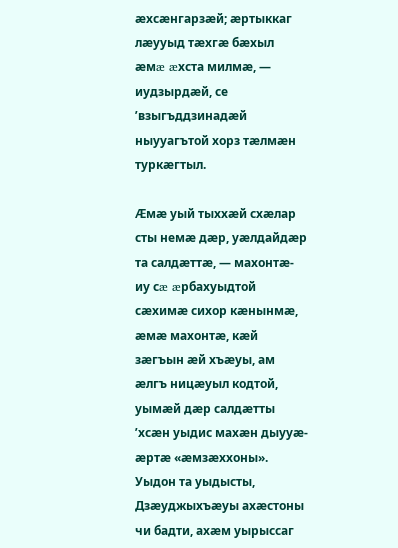æхсæнгарзæй; æртыккаг лæууыд тæхгæ бæхыл æмæ æхста милмæ, — иудзырдæй, се ’взыгъддзинадæй ныууагътой хорз тæлмæн туркæгтыл.

Æмæ уый тыххæй схæлар сты немæ дæр, уæлдайдæр та салдæттæ, — махонтæ-иу сæ æрбахуыдтой сæхимæ сихор кæнынмæ, æмæ махонтæ, кæй зæгъын æй хъæуы, ам æлгъ ницæуыл кодтой, уымæй дæр салдæтты ’хсæн уыдис махæн дыууæ-æртæ «æмзæххоны». Уыдон та уыдысты, Дзæуджыхъæуы ахæстоны чи бадти, ахæм уырыссаг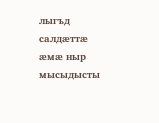лыгъд салдæттæ æмæ ныр мысыдысты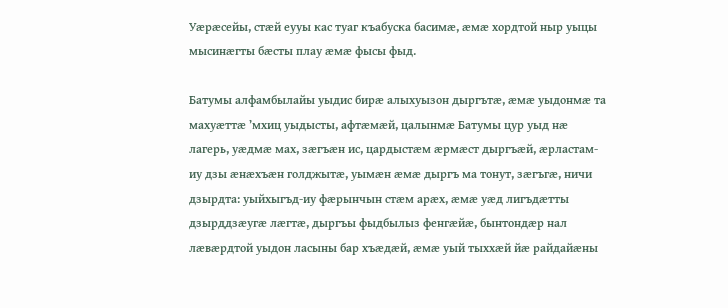Уæрæсейы, стæй еууы кас туаг къабуска басимæ, æмæ хордтой ныр уыцы мысинæгты бæсты плау æмæ фысы фыд.

Батумы алфамбылайы уыдис бирæ алыхуызон дыргътæ, æмæ уыдонмæ та махуæттæ ’мхиц уыдысты, афтæмæй, цалынмæ Батумы цур уыд нæ лагерь, уæдмæ мах, зæгъæн ис, цардыстæм æрмæст дыргъæй, æрластам-иу дзы æнæхъæн голджытæ, уымæн æмæ дыргъ ма тонут, зæгъгæ, ничи дзырдта: уыйхыгъд-иу фæрынчын стæм арæх, æмæ уæд лигъдæтты дзырддзæугæ лæгтæ, дыргъы фыдбылыз фенгæйæ, бынтондæр нал лæвæрдтой уыдон ласыны бар хъæдæй, æмæ уый тыххæй йæ райдайæны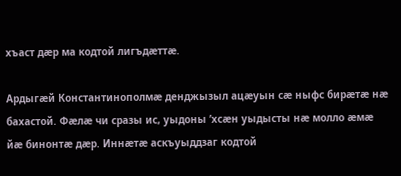хъаст дæр ма кодтой лигъдæттæ.

Ардыгæй Константинополмæ денджызыл ацæуын сæ ныфс бирæтæ нæ бахастой. Фæлæ чи сразы ис, уыдоны ’хсæн уыдысты нæ молло æмæ йæ бинонтæ дæр. Иннæтæ аскъуыддзаг кодтой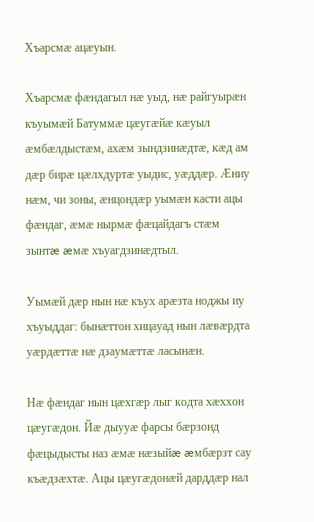Хъарсмæ ацæуын.

Хъарсмæ фæндагыл нæ уыд, нæ райгуырæн къуымæй Батуммæ цæугæйæ кæуыл æмбæлдыстæм, ахæм зындзинæдтæ, кæд ам дæр бирæ цæлхдуртæ уыдис, уæддæр. Æниу нæм, чи зоны, æнцондæр уымæн касти ацы фæндаг, æмæ нырмæ фæцайдагъ стæм зынтæ æмæ хъуагдзинæдтыл.

Уымæй дæр нын нæ къух арæзта ноджы иу хъуыддаг: бынæттон хицауад нын лæвæрдта уæрдæттæ нæ дзаумæттæ ласынæн.

Нæ фæндаг нын цæхгæр лыг кодта хæххон цæугæдон. Йæ дыууæ фарсы бæрзонд фæцыдысты наз æмæ нæзыйæ æмбæрзт сау къæдзæхтæ. Ацы цæугæдонæй дарддæр нал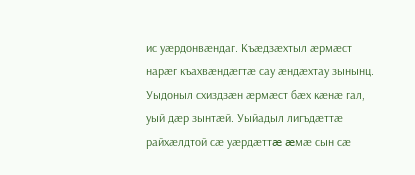ис уæрдонвæндаг. Къæдзæхтыл æрмæст нарæг къахвæндæгтæ сау æндæхтау зынынц. Уыдоныл схиздзæн æрмæст бæх кæнæ гал, уый дæр зынтæй. Уыйадыл лигъдæттæ райхæлдтой сæ уæрдæттæ æмæ сын сæ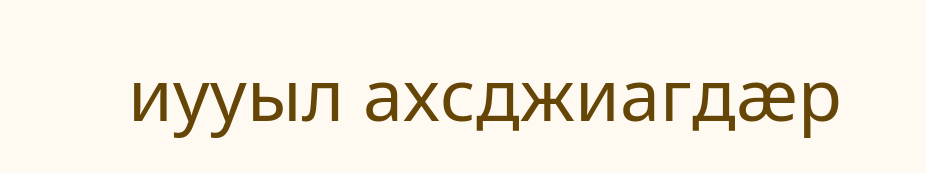иууыл ахсджиагдæр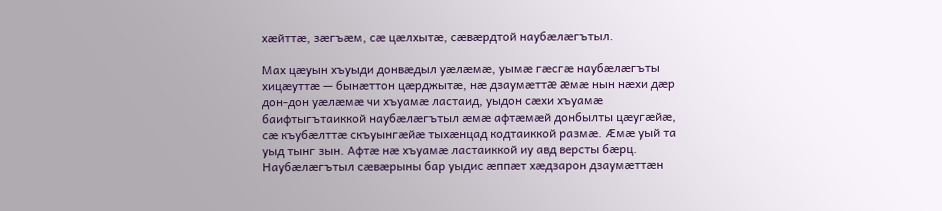хæйттæ, зæгъæм, сæ цæлхытæ, сæвæрдтой наубæлæгътыл.

Мах цæуын хъуыди донвæдыл уæлæмæ, уымæ гæсгæ наубæлæгъты хицæуттæ — бынæттон цæрджытæ, нæ дзаумæттæ æмæ нын нæхи дæр дон-дон уæлæмæ чи хъуамæ ластаид, уыдон сæхи хъуамæ баифтыгътаиккой наубæлæгътыл æмæ афтæмæй донбылты цæугæйæ, сæ къубæлттæ скъуынгæйæ тыхæнцад кодтаиккой размæ. Æмæ уый та уыд тынг зын. Афтæ нæ хъуамæ ластаиккой иу авд версты бæрц. Наубæлæгътыл сæвæрыны бар уыдис æппæт хæдзарон дзаумæттæн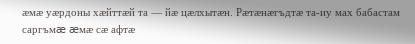æмæ уæрдоны хæйттæй та — йæ цæлхытæн. Рæтæнæгъдтæ та-иу мах бабастам саргъмæ æмæ сæ афтæ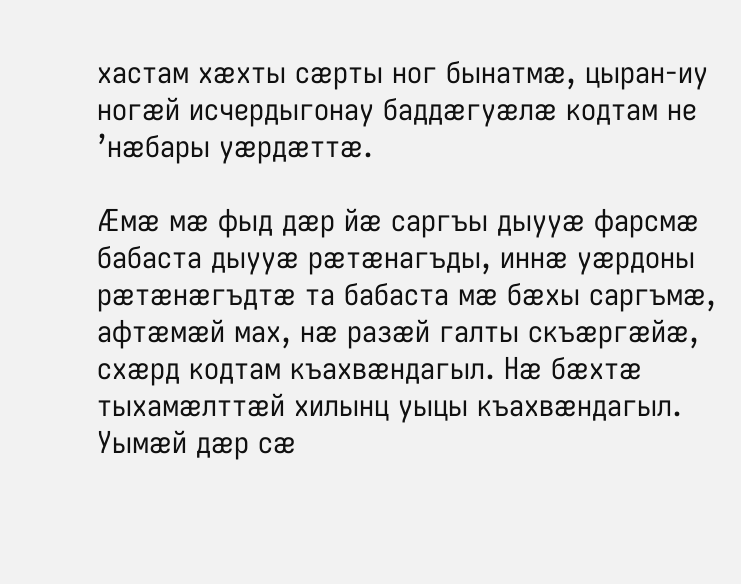хастам хæхты сæрты ног бынатмæ, цыран-иу ногæй исчердыгонау баддæгуæлæ кодтам не ’нæбары уæрдæттæ.

Æмæ мæ фыд дæр йæ саргъы дыууæ фарсмæ бабаста дыууæ рæтæнагъды, иннæ уæрдоны рæтæнæгъдтæ та бабаста мæ бæхы саргъмæ, афтæмæй мах, нæ разæй галты скъæргæйæ, схæрд кодтам къахвæндагыл. Нæ бæхтæ тыхамæлттæй хилынц уыцы къахвæндагыл. Уымæй дæр сæ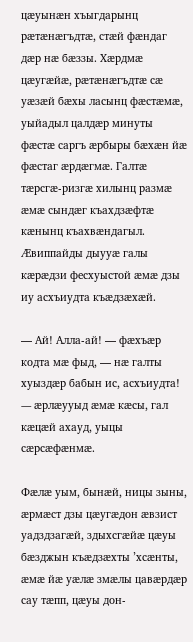цæуынæн хъыгдарынц рæтæнæгъдтæ, стæй фæндаг дæр нæ бæззы. Хæрдмæ цæугæйæ, рæтæнæгъдтæ сæ уæзæй бæхы ласынц фæстæмæ, уыйадыл цалдæр минуты фæстæ саргъ æрбыры бæхæн йæ фæстаг æрдæгмæ. Галтæ тæрсгæ-ризгæ хилынц размæ æмæ сындæг къахдзæфтæ кæнынц къахвæндагыл. Æвиппайды дыууæ галы кæрæдзи фесхуыстой æмæ дзы иу асхъиудта къæдзæхæй.

— Ай! Алла-ай! — фæхъæр кодта мæ фыд, — нæ галты хуыздæр бабын ис, асхъиудта! — æрлæууыд æмæ кæсы, гал кæцæй ахауд, уыцы сæрсæфæнмæ.

Фæлæ уым, бынæй, ницы зыны, æрмæст дзы цæугæдон æвзист уадздзагæй, здыхсгæйæ цæуы бæзджын къæдзæхты ’хсæнты, æмæ йæ уæлæ змæлы цавæрдæр сау тæпп, цæуы дон-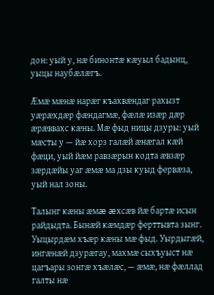дон: уый у, нæ бинонтæ кæуыл бадынц, уыцы наубæлæгъ.

Æмæ мæнæ нарæг къахвæндаг рахызт уæрæхдæр фæндагмæ, фæлæ изæр дæр æрæввахс кæны. Мæ фыд ницы дзуры: уый мæсты у — йæ хорз галæй æнæгал кæй фæци, уый йæм равзæрын кодта æвзæр зæрдæйы уаг æмæ ма дзы куыд фервæза, уый нал зоны.

Талынг кæны æмæ æхсæв йæ бартæ исын райдыдта. Бынæй кæмдæр ферттывта зынг. Уыцырдæм хъæр кæны мæ фыд. Уырдыгæй, ингæнæй дзурæгау, махмæ сыхъуыст нæ цагъары зонгæ хъæлæс, — æмæ, нæ фæллад галты нæ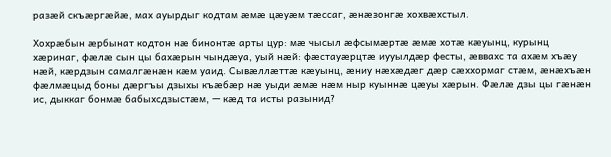разæй скъæргæйæ, мах ауырдыг кодтам æмæ цæуæм тæссаг, æнæзонгæ хохвæхстыл.

Хохрæбын æрбынат кодтон нæ бинонтæ арты цур: мæ чысыл æфсымæртæ æмæ хотæ кæуынц, курынц хæринаг, фæлæ сын цы бахæрын чындæуа, уый нæй: фæстауæрцтæ иууылдæр фесты, æввахс та ахæм хъæу нæй, кæрдзын самалгæнæн кæм уаид. Сывæллæттæ кæуынц, æниу нæхæдæг дæр сæххормаг стæм, æнæхъæн фæлмæцыд боны дæргъы дзыхы къæбæр нæ уыди æмæ нæм ныр куыннæ цæуы хæрын. Фæлæ дзы цы гæнæн ис, дыккаг бонмæ бабыхсдзыстæм, — кæд та исты разынид?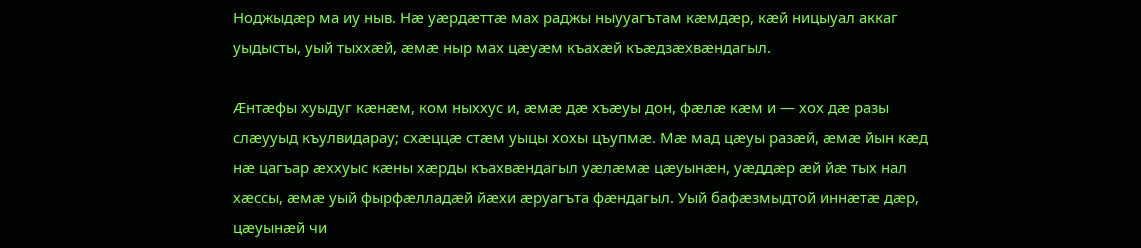Ноджыдæр ма иу ныв. Нæ уæрдæттæ мах раджы ныууагътам кæмдæр, кæй ницыуал аккаг уыдысты, уый тыххæй, æмæ ныр мах цæуæм къахæй къæдзæхвæндагыл.

Æнтæфы хуыдуг кæнæм, ком ныххус и, æмæ дæ хъæуы дон, фæлæ кæм и — хох дæ разы слæууыд къулвидарау; схæццæ стæм уыцы хохы цъупмæ. Мæ мад цæуы разæй, æмæ йын кæд нæ цагъар æххуыс кæны хæрды къахвæндагыл уæлæмæ цæуынæн, уæддæр æй йæ тых нал хæссы, æмæ уый фырфæлладæй йæхи æруагъта фæндагыл. Уый бафæзмыдтой иннæтæ дæр, цæуынæй чи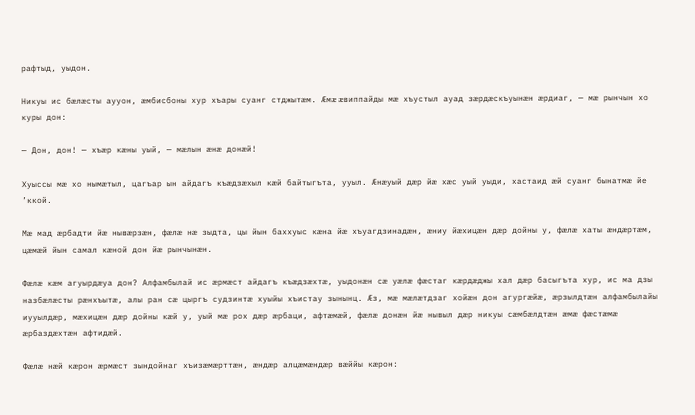рафтыд, уыдон.

Никуы ис бæлæсты аууон, æмбисбоны хур хъары суанг стджытæм. Æмæ æвиппайды мæ хъустыл ауад зæрдæскъуынæн æрдиаг, — мæ рынчын хо куры дон:

— Дон, дон! — хъæр кæны уый, — мæлын æнæ донæй!

Хуыссы мæ хо нымæтыл, цагъар ын айдагъ къæдзæхыл кæй байтыгъта, ууыл. Æнæуый дæр йæ хæс уый уыди, хастаид æй суанг бынатмæ йе ’ккой.

Мæ мад æрбадти йæ нывæрзæн, фæлæ нæ зыдта, цы йын баххуыс кæна йæ хъуагдзинадæн, æниу йæхицæн дæр дойны у, фæлæ хаты æндæртæм, цæмæй йын самал кæной дон йæ рынчынæн.

Фæлæ кæм агуырдæуа дон? Алфамбылай ис æрмæст айдагъ къæдзæхтæ, уыдонæн сæ уæлæ фæстаг кæрдæджы хал дæр басыгъта хур, ис ма дзы назбæлæсты рæнхъытæ, алы ран сæ цыргъ судзинтæ хуыйы хъистау зынынц. Æз, мæ мæлæтдзаг хойæн дон агургæйæ, æрзылдтæн алфамбылайы иууылдæр, мæхицæн дæр дойны кæй у, уый мæ рох дæр æрбаци, афтæмæй, фæлæ донæн йæ нывыл дæр никуы сæмбæлдтæн æмæ фæстæмæ æрбаздæхтæн афтидæй.

Фæлæ нæй кæрон æрмæст зындойнаг хъизæмæрттæн, æндæр алцæмæндæр вæййы кæрон: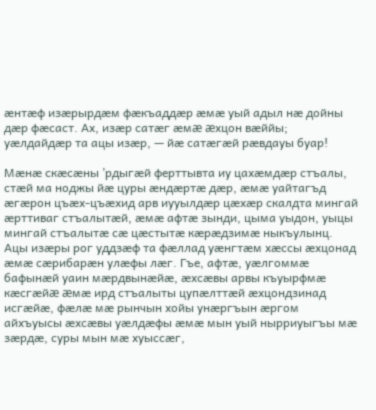æнтæф изæрырдæм фæкъаддæр æмæ уый адыл нæ дойны дæр фæсаст. Ах, изæр сатæг æмæ æхцон вæййы; уæлдайдæр та ацы изæр, — йæ сатæгæй рæвдауы буар!

Мæнæ скæсæны ’рдыгæй ферттывта иу цахæмдæр стъалы, стæй ма ноджы йæ цуры æндæртæ дæр, æмæ уайтагъд æгæрон цъæх-цъæхид арв иууылдæр цæхæр скалдта мингай æрттиваг стъалытæй, æмæ афтæ зынди, цыма уыдон, уыцы мингай стъалытæ сæ цæстытæ кæрæдзимæ ныкъулынц. Ацы изæры рог уддзæф та фæллад уæнгтæм хæссы æхцонад æмæ сæрибарæн улæфы лæг. Гъе, афтæ, уæлгоммæ бафынæй уаин мæрдвынæйæ, æхсæвы арвы къуырфмæ кæсгæйæ æмæ ирд стъалыты цупæлттæй æхцондзинад исгæйæ, фæлæ мæ рынчын хойы унæргъын æргом айхъуысы æхсæвы уæлдæфы æмæ мын уый нырриуыгъы мæ зæрдæ, суры мын мæ хуыссæг,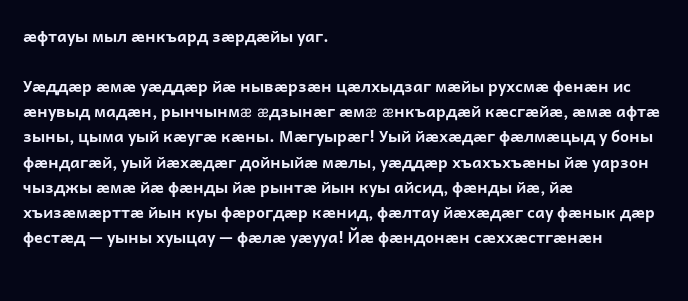æфтауы мыл æнкъард зæрдæйы уаг.

Уæддæр æмæ уæддæр йæ нывæрзæн цæлхыдзаг мæйы рухсмæ фенæн ис æнувыд мадæн, рынчынмæ æдзынæг æмæ æнкъардæй кæсгæйæ, æмæ афтæ зыны, цыма уый кæугæ кæны. Мæгуырæг! Уый йæхæдæг фæлмæцыд у боны фæндагæй, уый йæхæдæг дойныйæ мæлы, уæддæр хъахъхъæны йæ уарзон чызджы æмæ йæ фæнды йæ рынтæ йын куы айсид, фæнды йæ, йæ хъизæмæрттæ йын куы фæрогдæр кæнид, фæлтау йæхæдæг сау фæнык дæр фестæд — уыны хуыцау — фæлæ уæууа! Йæ фæндонæн сæххæстгæнæн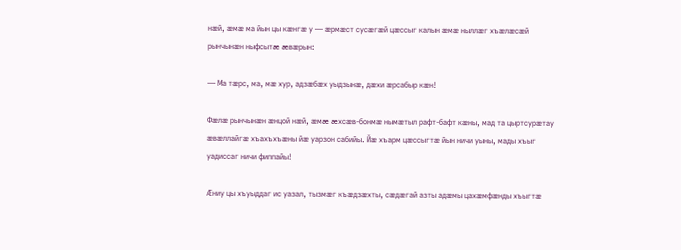нæй, æмæ ма йын цы кæнгæ у — æрмæст сусæгæй цæссыг калын æмæ ныллæг хъæлæсæй рынчынæн ныфсытæ æвæрын:

— Ма тæрс, ма, мæ хур, адзæбæх уыдзынæ, дæхи æрсабыр кæн!

Фæлæ рынчынæн æнцой нæй, æмæ æхсæв-бонмæ нымæтыл рафт-бафт кæны, мад та цыртсурæтау æвæллайгæ хъахъхъæны йæ уарзон сабийы. Йæ хъарм цæссыгтæ йын ничи уыны, мады хъыг уадиссаг ничи фиппайы!

Æниу цы хъуыддаг ис уазал, тызмæг къæдзæхты, сæдæгай азты адæмы цахæмфæнды хъыгтæ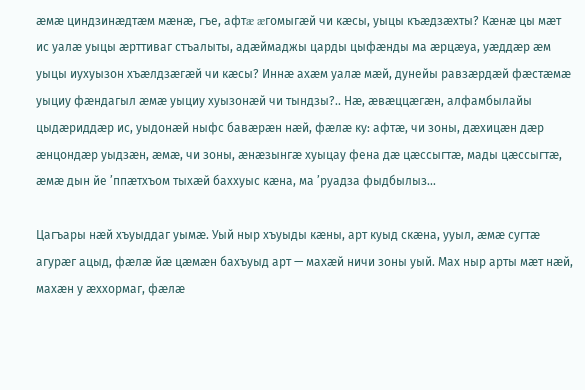æмæ циндзинæдтæм мæнæ, гъе, афтæ æгомыгæй чи кæсы, уыцы къæдзæхты? Кæнæ цы мæт ис уалæ уыцы æрттиваг стъалыты, адæймаджы царды цыфæнды ма æрцæуа, уæддæр æм уыцы иухуызон хъæлдзæгæй чи кæсы? Иннæ ахæм уалæ мæй, дунейы равзæрдæй фæстæмæ уыциу фæндагыл æмæ уыциу хуызонæй чи тындзы?.. Нæ, æвæццæгæн, алфамбылайы цыдæриддæр ис, уыдонæй ныфс бавæрæн нæй, фæлæ ку: афтæ, чи зоны, дæхицæн дæр æнцондæр уыдзæн, æмæ, чи зоны, æнæзынгæ хуыцау фена дæ цæссыгтæ, мады цæссыгтæ, æмæ дын йе ’ппæтхъом тыхæй баххуыс кæна, ма ’руадза фыдбылыз...

Цагъары нæй хъуыддаг уымæ. Уый ныр хъуыды кæны, арт куыд скæна, ууыл, æмæ сугтæ агурæг ацыд, фæлæ йæ цæмæн бахъуыд арт — махæй ничи зоны уый. Мах ныр арты мæт нæй, махæн у æххормаг, фæлæ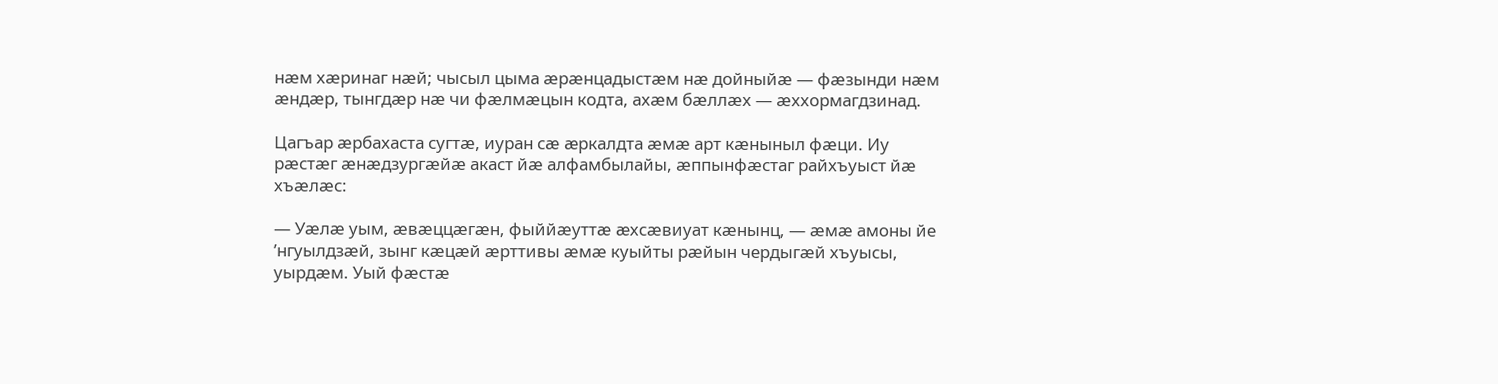нæм хæринаг нæй; чысыл цыма æрæнцадыстæм нæ дойныйæ — фæзынди нæм æндæр, тынгдæр нæ чи фæлмæцын кодта, ахæм бæллæх — æххормагдзинад.

Цагъар æрбахаста сугтæ, иуран сæ æркалдта æмæ арт кæныныл фæци. Иу рæстæг æнæдзургæйæ акаст йæ алфамбылайы, æппынфæстаг райхъуыст йæ хъæлæс:

— Уæлæ уым, æвæццæгæн, фыййæуттæ æхсæвиуат кæнынц, — æмæ амоны йе ’нгуылдзæй, зынг кæцæй æрттивы æмæ куыйты рæйын чердыгæй хъуысы, уырдæм. Уый фæстæ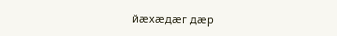йæхæдæг дæр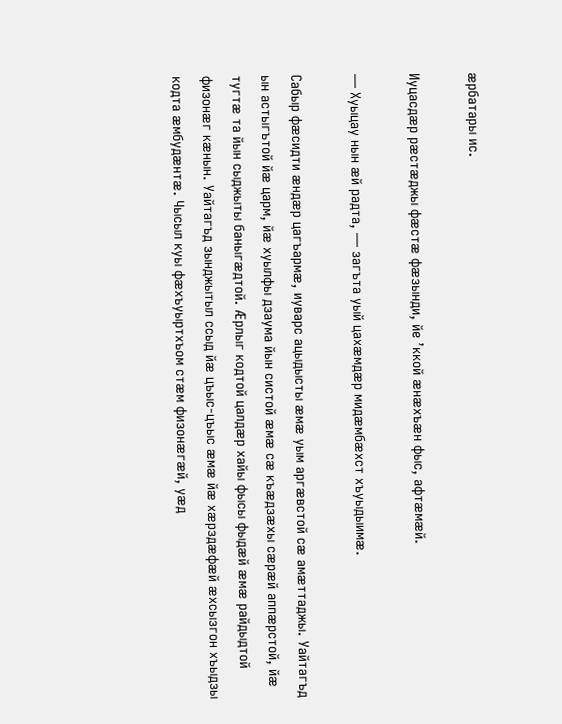æрбатары ис.

Иуцасдæр рæстæджы фæстæ фæзынди, йе ’ккой æнæхъæн фыс, афтæмæй.

— Хуыцау нын æй радта, — загъта уый цахæмдæр мидæмбæхст хъуыдыимæ.

Сабыр фæсидти æндæр цагъармæ, иуварс ацыдысты æмæ уым аргæвстой сæ амæттаджы. Уайтагъд ын астыгътой йæ царм, йæ хуылфы дзаума йын систой æмæ сæ къæдзæхы сæрæй аппæрстой, йæ тугтæ та йын сыджыты баныгæдтой. Æрлыг кодтой цалдæр хайы фысы фыдæй æмæ райдыдтой физонæг кæнын. Уайтагъд зынджытыл ссыд йæ цъыс-цъыс æмæ йæ хæрздæфæй æхсызгон хъыдзы кодта æмбудæнтæ. Чысыл куы фæхъуыртхъом стæм физонæгæй, уæд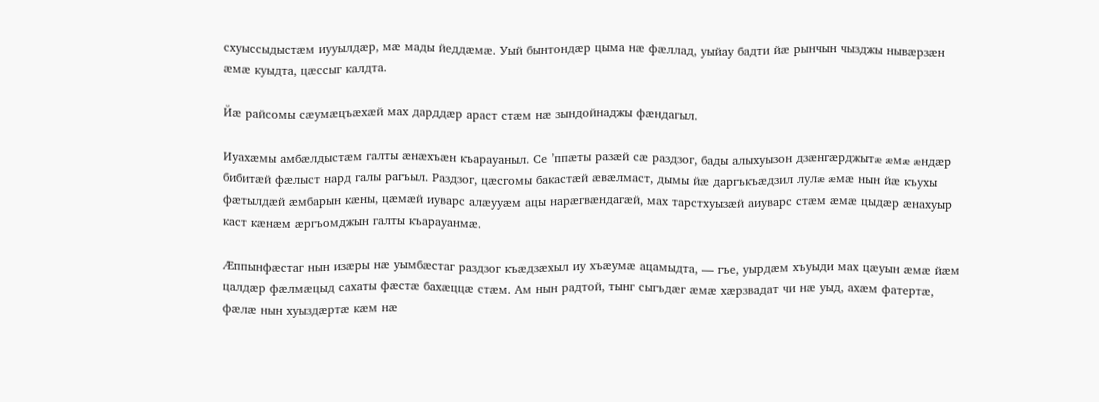схуыссыдыстæм иууылдæр, мæ мады йеддæмæ. Уый бынтондæр цыма нæ фæллад, уыйау бадти йæ рынчын чызджы нывæрзæн æмæ куыдта, цæссыг калдта.

Йæ райсомы сæумæцъæхæй мах дарддæр араст стæм нæ зындойнаджы фæндагыл.

Иуахæмы амбæлдыстæм галты æнæхъæн къарауаныл. Се ’ппæты разæй сæ раздзог, бады алыхуызон дзæнгæрджытæ æмæ æндæр бибитæй фæлыст нард галы рагъыл. Раздзог, цæсгомы бакастæй æвæлмаст, дымы йæ даргъкъæдзил лулæ æмæ нын йæ къухы фæтылдæй æмбарын кæны, цæмæй иуварс алæууæм ацы нарæгвæндагæй, мах тарстхуызæй аиуварс стæм æмæ цыдæр æнахуыр каст кæнæм æргъомджын галты къарауанмæ.

Æппынфæстаг нын изæры нæ уымбæстаг раздзог къæдзæхыл иу хъæумæ ацамыдта, — гъе, уырдæм хъуыди мах цæуын æмæ йæм цалдæр фæлмæцыд сахаты фæстæ бахæццæ стæм. Ам нын радтой, тынг сыгъдæг æмæ хæрзвадат чи нæ уыд, ахæм фатертæ, фæлæ нын хуыздæртæ кæм нæ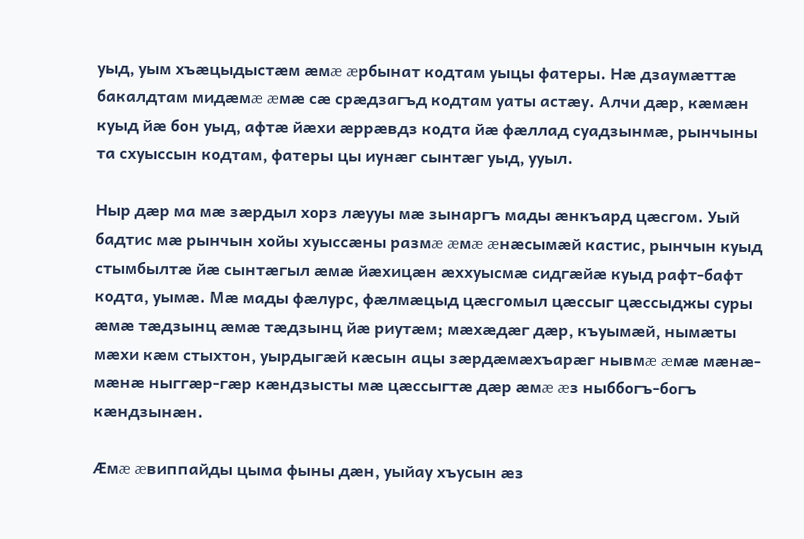уыд, уым хъæцыдыстæм æмæ æрбынат кодтам уыцы фатеры. Нæ дзаумæттæ бакалдтам мидæмæ æмæ сæ срæдзагъд кодтам уаты астæу. Алчи дæр, кæмæн куыд йæ бон уыд, афтæ йæхи æррæвдз кодта йæ фæллад суадзынмæ, рынчыны та схуыссын кодтам, фатеры цы иунæг сынтæг уыд, ууыл.

Ныр дæр ма мæ зæрдыл хорз лæууы мæ зынаргъ мады æнкъард цæсгом. Уый бадтис мæ рынчын хойы хуыссæны размæ æмæ æнæсымæй кастис, рынчын куыд стымбылтæ йæ сынтæгыл æмæ йæхицæн æххуысмæ сидгæйæ куыд рафт-бафт кодта, уымæ. Мæ мады фæлурс, фæлмæцыд цæсгомыл цæссыг цæссыджы суры æмæ тæдзынц æмæ тæдзынц йæ риутæм; мæхæдæг дæр, къуымæй, нымæты мæхи кæм стыхтон, уырдыгæй кæсын ацы зæрдæмæхъарæг нывмæ æмæ мæнæ-мæнæ ныггæр-гæр кæндзысты мæ цæссыгтæ дæр æмæ æз ныббогъ-богъ кæндзынæн.

Æмæ æвиппайды цыма фыны дæн, уыйау хъусын æз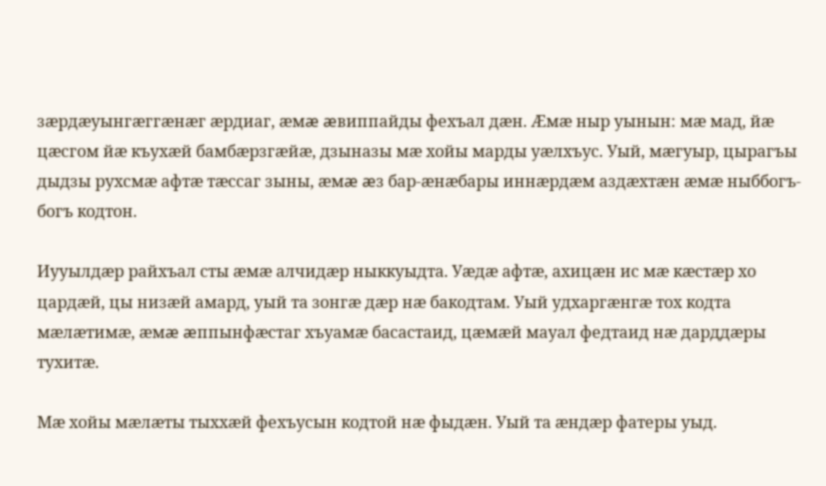зæрдæуынгæггæнæг æрдиаг, æмæ æвиппайды фехъал дæн. Æмæ ныр уынын: мæ мад, йæ цæсгом йæ къухæй бамбæрзгæйæ, дзыназы мæ хойы марды уæлхъус. Уый, мæгуыр, цырагъы дыдзы рухсмæ афтæ тæссаг зыны, æмæ æз бар-æнæбары иннæрдæм аздæхтæн æмæ ныббогъ-богъ кодтон.

Иууылдæр райхъал сты æмæ алчидæр ныккуыдта. Уæдæ афтæ, ахицæн ис мæ кæстæр хо цардæй, цы низæй амард, уый та зонгæ дæр нæ бакодтам. Уый удхаргæнгæ тох кодта мæлæтимæ, æмæ æппынфæстаг хъуамæ басастаид, цæмæй мауал федтаид нæ дарддæры тухитæ.

Мæ хойы мæлæты тыххæй фехъусын кодтой нæ фыдæн. Уый та æндæр фатеры уыд.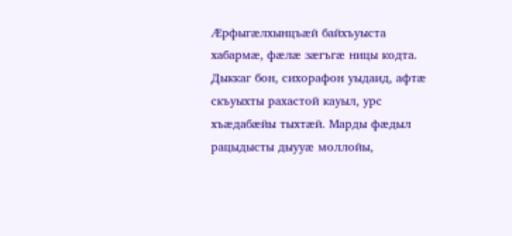Æрфыгæлхынцъæй байхъуыста хабармæ, фæлæ зæгъгæ ницы кодта. Дыккаг бон, сихорафон уыдаид, афтæ скъуыхты рахастой кауыл, урс хъæдабæйы тыхтæй. Марды фæдыл рацыдысты дыууæ моллойы,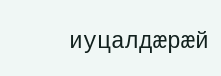иуцалдæрæй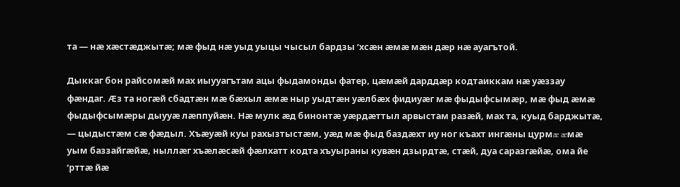та — нæ хæстæджытæ; мæ фыд нæ уыд уыцы чысыл бардзы ’хсæн æмæ мæн дæр нæ ауагътой.

Дыккаг бон райсомæй мах иыууагътам ацы фыдамонды фатер, цæмæй дарддæр кодтаиккам нæ уæззау фæндаг. Æз та ногæй сбадтæн мæ бæхыл æмæ ныр уыдтæн уæлбæх фидиуæг мæ фыдыфсымæр, мæ фыд æмæ фыдыфсымæры дыууæ лæппуйæн. Нæ мулк æд бинонтæ уæрдæттыл арвыстам разæй, мах та, куыд барджытæ, — цыдыстæм сæ фæдыл. Хъæуæй куы рахызтыстæм, уæд мæ фыд баздæхт иу ног къахт ингæны цурмæ æмæ уым баззайгæйæ, ныллæг хъæлæсæй фæлхатт кодта хъуыраны кувæн дзырдтæ, стæй, дуа саразгæйæ, ома йе ’рттæ йæ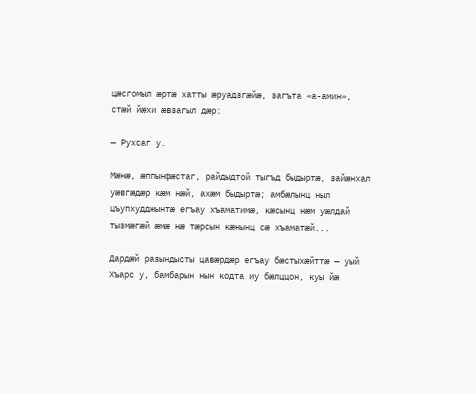цæсгомыл æртæ хатты æруадзгæйæ, загъта «а-амин», стæй йæхи æвзагыл дæр:

— Рухсаг у.

Мæнæ, æппынфæстаг, райдыдтой тыгъд быдыртæ, зайæнхал уæвгæдæр кæм нæй, ахæм быдыртæ; амбæлынц ныл цъупхудджынтæ егъау хъаматимæ, кæсынц нæм уæлдай тызмæгæй æмæ нæ тæрсын кæнынц сæ хъаматæй...

Дардæй разындысты цавæрдæр егъау бæстыхæйттæ — уый Хъарс у, бамбарын нын кодта иу бæлццон, куы йæ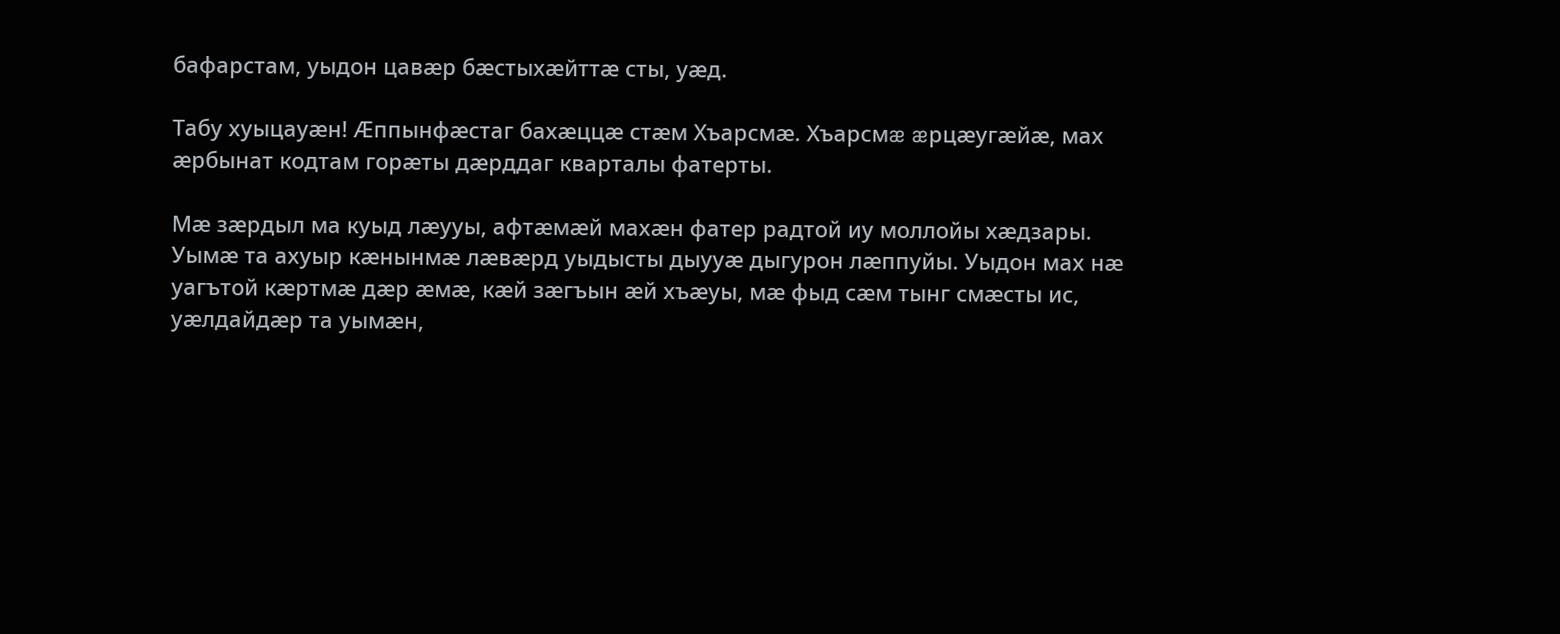бафарстам, уыдон цавæр бæстыхæйттæ сты, уæд.

Табу хуыцауæн! Æппынфæстаг бахæццæ стæм Хъарсмæ. Хъарсмæ æрцæугæйæ, мах æрбынат кодтам горæты дæрддаг кварталы фатерты.

Мæ зæрдыл ма куыд лæууы, афтæмæй махæн фатер радтой иу моллойы хæдзары. Уымæ та ахуыр кæнынмæ лæвæрд уыдысты дыууæ дыгурон лæппуйы. Уыдон мах нæ уагътой кæртмæ дæр æмæ, кæй зæгъын æй хъæуы, мæ фыд сæм тынг смæсты ис, уæлдайдæр та уымæн,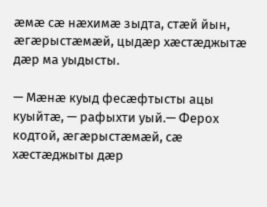æмæ сæ нæхимæ зыдта, стæй йын, æгæрыстæмæй, цыдæр хæстæджытæ дæр ма уыдысты.

— Мæнæ куыд фесæфтысты ацы куыйтæ, — рафыхти уый.— Ферох кодтой, æгæрыстæмæй, сæ хæстæджыты дæр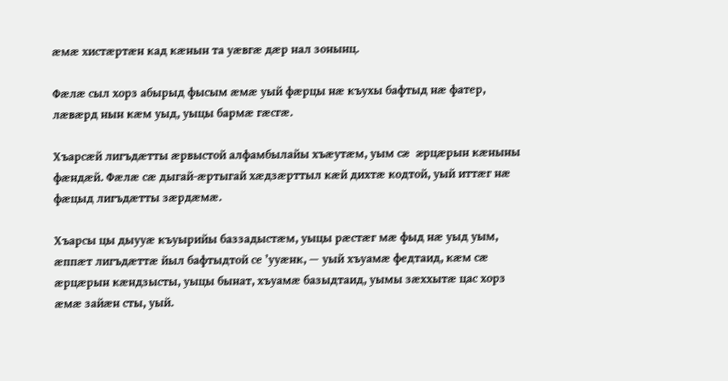æмæ хистæртæн кад кæнын та уæвгæ дæр нал зонынц.

Фæлæ сыл хорз абырыд фысым æмæ уый фæрцы нæ къухы бафтыд нæ фатер, лæвæрд нын кæм уыд, уыцы бармæ гæсгæ.

Хъарсæй лигъдæтты æрвыстой алфамбылайы хъæутæм, уым сæ æрцæрын кæныны фæндæй. Фæлæ сæ дыгай-æртыгай хæдзæрттыл кæй дихтæ кодтой, уый иттæг нæ фæцыд лигъдæтты зæрдæмæ.

Хъарсы цы дыууæ къуырийы баззадыстæм, уыцы рæстæг мæ фыд нæ уыд уым, æппæт лигъдæттæ йыл бафтыдтой се ’ууæнк, — уый хъуамæ федтаид, кæм сæ æрцæрын кæндзысты, уыцы бынат, хъуамæ базыдтаид, уымы зæххытæ цас хорз æмæ зайæн сты, уый.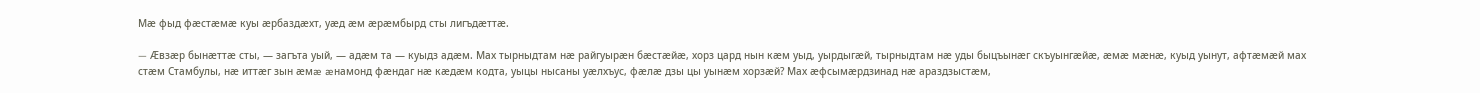Мæ фыд фæстæмæ куы æрбаздæхт, уæд æм æрæмбырд сты лигъдæттæ.

— Æвзæр бынæттæ сты, — загъта уый, — адæм та — куыдз адæм. Мах тырныдтам нæ райгуырæн бæстæйæ, хорз цард нын кæм уыд, уырдыгæй, тырныдтам нæ уды быцъынæг скъуынгæйæ, æмæ мæнæ, куыд уынут, афтæмæй мах стæм Стамбулы, нæ иттæг зын æмæ æнамонд фæндаг нæ кæдæм кодта, уыцы нысаны уæлхъус, фæлæ дзы цы уынæм хорзæй? Мах æфсымæрдзинад нæ араздзыстæм,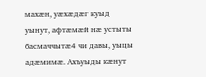махæн, уæхæдæг куыд уынут, афтæмæй нæ устыты басмаччытæ4 чи давы, уыцы адæмимæ. Ахъуыды кæнут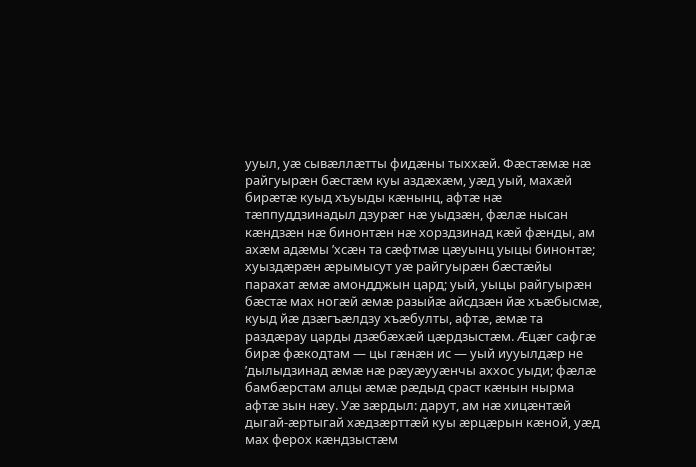ууыл, уæ сывæллæтты фидæны тыххæй. Фæстæмæ нæ райгуырæн бæстæм куы аздæхæм, уæд уый, махæй бирæтæ куыд хъуыды кæнынц, афтæ нæ тæппуддзинадыл дзурæг нæ уыдзæн, фæлæ нысан кæндзæн нæ бинонтæн нæ хорздзинад кæй фæнды, ам ахæм адæмы ’хсæн та сæфтмæ цæуынц уыцы бинонтæ; хуыздæрæн æрымысут уæ райгуырæн бæстæйы парахат æмæ амондджын цард; уый, уыцы райгуырæн бæстæ мах ногæй æмæ разыйæ айсдзæн йæ хъæбысмæ, куыд йæ дзæгъæлдзу хъæбулты, афтæ, æмæ та раздæрау царды дзæбæхæй цæрдзыстæм. Æцæг сафгæ бирæ фæкодтам — цы гæнæн ис — уый иууылдæр не ’дылыдзинад æмæ нæ рæуæууæнчы аххос уыди; фæлæ бамбæрстам алцы æмæ рæдыд сраст кæнын нырма афтæ зын нæу. Уæ зæрдыл: дарут, ам нæ хицæнтæй дыгай-æртыгай хæдзæрттæй куы æрцæрын кæной, уæд мах ферох кæндзыстæм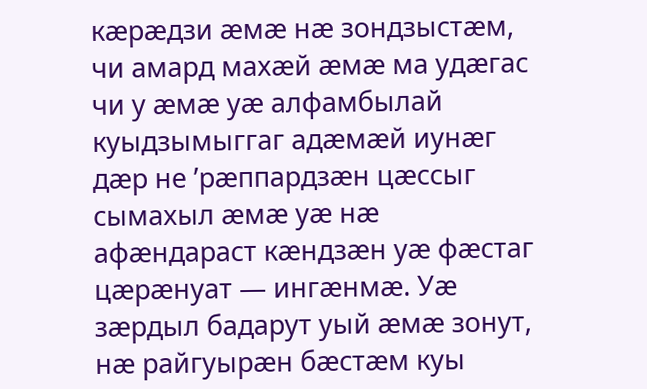кæрæдзи æмæ нæ зондзыстæм, чи амард махæй æмæ ма удæгас чи у æмæ уæ алфамбылай куыдзымыггаг адæмæй иунæг дæр не ’рæппардзæн цæссыг сымахыл æмæ уæ нæ афæндараст кæндзæн уæ фæстаг цæрæнуат — ингæнмæ. Уæ зæрдыл бадарут уый æмæ зонут, нæ райгуырæн бæстæм куы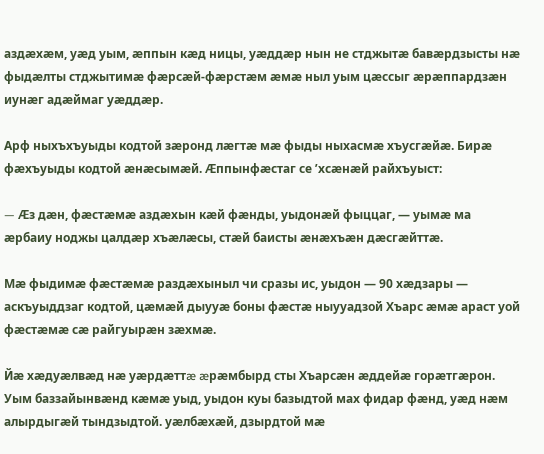аздæхæм, уæд уым, æппын кæд ницы, уæддæр нын не стджытæ бавæрдзысты нæ фыдæлты стджытимæ фæрсæй-фæрстæм æмæ ныл уым цæссыг æрæппардзæн иунæг адæймаг уæддæр.

Арф ныхъхъуыды кодтой зæронд лæгтæ мæ фыды ныхасмæ хъусгæйæ. Бирæ фæхъуыды кодтой æнæсымæй. Æппынфæстаг се ’хсæнæй райхъуыст:

— Æз дæн, фæстæмæ аздæхын кæй фæнды, уыдонæй фыццаг, — уымæ ма æрбаиу ноджы цалдæр хъæлæсы, стæй баисты æнæхъæн дæсгæйттæ.

Мæ фыдимæ фæстæмæ раздæхыныл чи сразы ис, уыдон — 90 хæдзары — аскъуыддзаг кодтой, цæмæй дыууæ боны фæстæ ныууадзой Хъарс æмæ араст уой фæстæмæ сæ райгуырæн зæхмæ.

Йæ хæдуæлвæд нæ уæрдæттæ æрæмбырд сты Хъарсæн æддейæ горæтгæрон. Уым баззайынвæнд кæмæ уыд, уыдон куы базыдтой мах фидар фæнд, уæд нæм алырдыгæй тындзыдтой. уæлбæхæй, дзырдтой мæ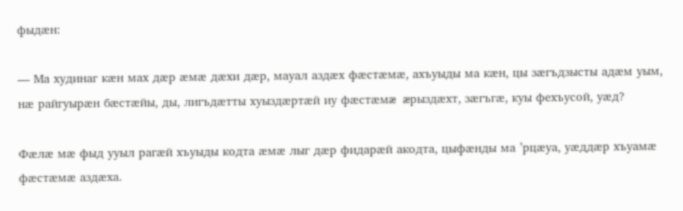фыдæн:

— Ма худинаг кæн мах дæр æмæ дæхи дæр, мауал аздæх фæстæмæ, ахъуыды ма кæн, цы зæгъдзысты адæм уым, нæ райгуырæн бæстæйы, ды, лигъдæтты хуыздæртæй иу фæстæмæ æрыздæхт, зæгъгæ, куы фехъусой, уæд?

Фæлæ мæ фыд ууыл рагæй хъуыды кодта æмæ лыг дæр фидарæй акодта, цыфæнды ма ’рцæуа, уæддæр хъуамæ фæстæмæ аздæха.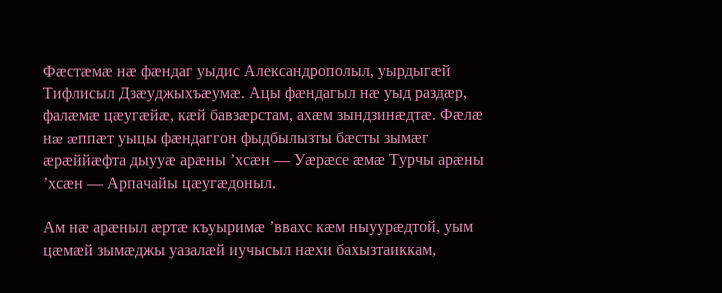Фæстæмæ нæ фæндаг уыдис Александрополыл, уырдыгæй Тифлисыл Дзæуджыхъæумæ. Ацы фæндагыл нæ уыд раздæр, фалæмæ цæугæйæ, кæй бавзæрстам, ахæм зындзинæдтæ. Фæлæ нæ æппæт уыцы фæндаггон фыдбылызты бæсты зымæг æрæййæфта дыууæ арæны ’хсæн — Уæрæсе æмæ Турчы арæны ’хсæн — Арпачайы цæугæдоныл.

Ам нæ арæныл æртæ къуыримæ ’ввахс кæм ныуурæдтой, уым цæмæй зымæджы уазалæй иучысыл нæхи бахызтаиккам,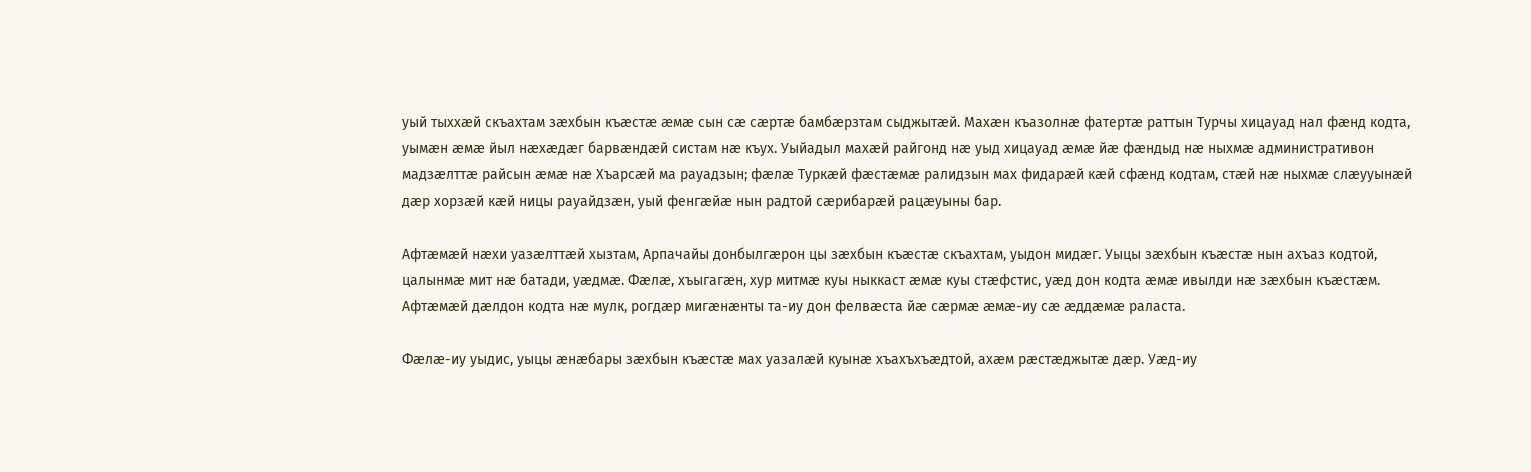уый тыххæй скъахтам зæхбын къæстæ æмæ сын сæ сæртæ бамбæрзтам сыджытæй. Махæн къазолнæ фатертæ раттын Турчы хицауад нал фæнд кодта, уымæн æмæ йыл нæхæдæг барвæндæй систам нæ къух. Уыйадыл махæй райгонд нæ уыд хицауад æмæ йæ фæндыд нæ ныхмæ административон мадзæлттæ райсын æмæ нæ Хъарсæй ма рауадзын; фæлæ Туркæй фæстæмæ ралидзын мах фидарæй кæй сфæнд кодтам, стæй нæ ныхмæ слæууынæй дæр хорзæй кæй ницы рауайдзæн, уый фенгæйæ нын радтой сæрибарæй рацæуыны бар.

Афтæмæй нæхи уазæлттæй хызтам, Арпачайы донбылгæрон цы зæхбын къæстæ скъахтам, уыдон мидæг. Уыцы зæхбын къæстæ нын ахъаз кодтой, цалынмæ мит нæ батади, уæдмæ. Фæлæ, хъыгагæн, хур митмæ куы ныккаст æмæ куы стæфстис, уæд дон кодта æмæ ивылди нæ зæхбын къæстæм. Афтæмæй дæлдон кодта нæ мулк, рогдæр мигæнæнты та-иу дон фелвæста йæ сæрмæ æмæ-иу сæ æддæмæ раласта.

Фæлæ-иу уыдис, уыцы æнæбары зæхбын къæстæ мах уазалæй куынæ хъахъхъæдтой, ахæм рæстæджытæ дæр. Уæд-иу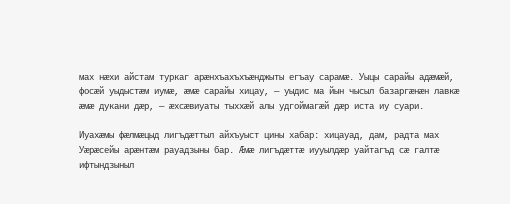мах нæхи айстам туркаг арæнхъахъхъæнджыты егъау сарамæ. Уыцы сарайы адæмæй, фосæй уыдыстæм иумæ, æмæ сарайы хицау, — уыдис ма йын чысыл базаргæнæн лавкæ æмæ дукани дæр, — æхсæвиуаты тыххæй алы удгоймагæй дæр иста иу суари.

Иуахæмы фæлмæцыд лигъдæттыл айхъуыст цины хабар: хицауад, дам, радта мах Уæрæсейы арæнтæм рауадзыны бар. Æмæ лигъдæттæ иууылдæр уайтагъд сæ галтæ ифтындзыныл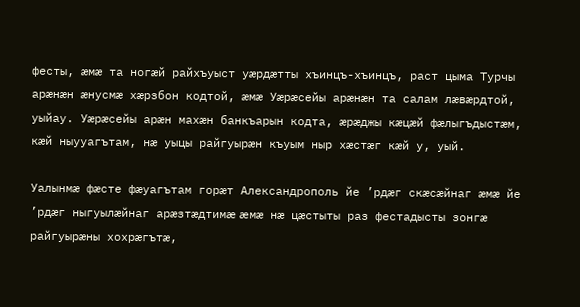фесты, æмæ та ногæй райхъуыст уæрдæтты хъинцъ-хъинцъ, раст цыма Турчы арæнæн æнусмæ хæрзбон кодтой, æмæ Уæрæсейы арæнæн та салам лæвæрдтой, уыйау. Уæрæсейы арæн махæн банкъарын кодта, æрæджы кæцæй фæлыгъдыстæм, кæй ныууагътам, нæ уыцы райгуырæн къуым ныр хæстæг кæй у, уый.

Уалынмæ фæсте фæуагътам горæт Александрополь йе ’рдæг скæсæйнаг æмæ йе ’рдæг ныгуылæйнаг арæзтæдтимæ æмæ нæ цæстыты раз фестадысты зонгæ райгуырæны хохрæгътæ,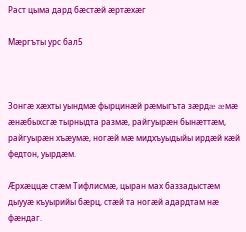Раст цыма дард бæстæй æртæхæг

Мæргъты урс бал5



Зонгæ хæхты уындмæ фырцинæй рæмыгъта зæрдæ æмæ æнæбыхсгæ тырныдта размæ, райгуырæн бынæттæм, райгуырæн хъæумæ, ногæй мæ мидхъуыдыйы ирдæй кæй федтон, уырдæм.

Æрхæццæ стæм Тифлисмæ, цыран мах баззадыстæм дыууæ къуырийы бæрц, стæй та ногæй адардтам нæ фæндаг.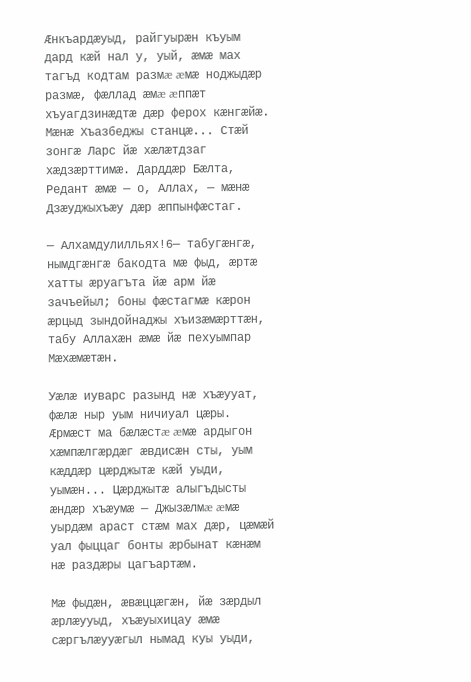Æнкъардæуыд, райгуырæн къуым дард кæй нал у, уый, æмæ мах тагъд кодтам размæ æмæ ноджыдæр размæ, фæллад æмæ æппæт хъуагдзинæдтæ дæр ферох кæнгæйæ. Мæнæ Хъазбеджы станцæ... Стæй зонгæ Ларс йæ хæлæтдзаг хæдзæрттимæ. Дарддæр Бæлта, Редант æмæ — о, Аллах, — мæнæ Дзæуджыхъæу дæр æппынфæстаг.

— Алхамдулилльях!6— табугæнгæ, нымдгæнгæ бакодта мæ фыд, æртæ хатты æруагъта йæ арм йæ зачъейыл; боны фæстагмæ кæрон æрцыд зындойнаджы хъизæмæрттæн, табу Аллахæн æмæ йæ пехуымпар Мæхæмæтæн.

Уæлæ иуварс разынд нæ хъæууат, фæлæ ныр уым ничиуал цæры. Æрмæст ма бæлæстæ æмæ ардыгон хæмпæлгæрдæг æвдисæн сты, уым кæддæр цæрджытæ кæй уыди, уымæн... Цæрджытæ алыгъдысты æндæр хъæумæ — Джызæлмæ æмæ уырдæм араст стæм мах дæр, цæмæй уал фыццаг бонты æрбынат кæнæм нæ раздæры цагъартæм.

Мæ фыдæн, æвæццæгæн, йæ зæрдыл æрлæууыд, хъæуыхицау æмæ сæргълæууæгыл нымад куы уыди,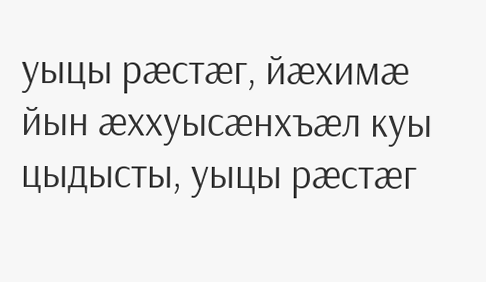уыцы рæстæг, йæхимæ йын æххуысæнхъæл куы цыдысты, уыцы рæстæг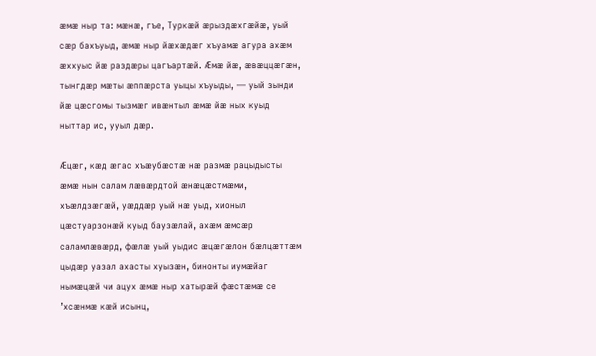æмæ ныр та: мæнæ, гъе, Туркæй æрыздæхгæйæ, уый сæр бахъуыд, æмæ ныр йæхæдæг хъуамæ агура ахæм æххуыс йæ раздæры цагъартæй. Æмæ йæ, æвæццæгæн, тынгдæр мæты æппæрста уыцы хъуыды, — уый зынди йæ цæсгомы тызмæг ивæнтыл æмæ йæ ных куыд ныттар ис, ууыл дæр.

Æцæг, кæд æгас хъæубæстæ нæ размæ рацыдысты æмæ нын салам лæвæрдтой æнæцæстмæми, хъæлдзæгæй, уæддæр уый нæ уыд, хионыл цæстуарзонæй куыд баузæлай, ахæм æмсæр саламлæвæрд, фæлæ уый уыдис æцæгæлон бæлцæттæм цыдæр уазал ахасты хуызæн, бинонты иумæйаг нымæцæй чи ацух æмæ ныр хатырæй фæстæмæ се ’хсæнмæ кæй исынц,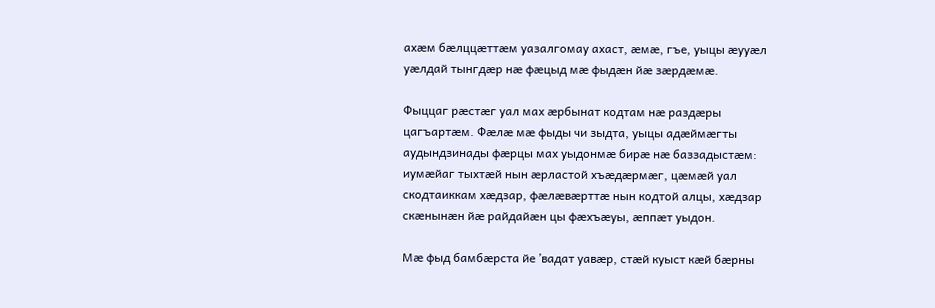ахæм бæлццæттæм уазалгомау ахаст, æмæ, гъе, уыцы æууæл уæлдай тынгдæр нæ фæцыд мæ фыдæн йæ зæрдæмæ.

Фыццаг рæстæг уал мах æрбынат кодтам нæ раздæры цагъартæм. Фæлæ мæ фыды чи зыдта, уыцы адæймæгты аудындзинады фæрцы мах уыдонмæ бирæ нæ баззадыстæм: иумæйаг тыхтæй нын æрластой хъæдæрмæг, цæмæй уал скодтаиккам хæдзар, фæлæвæрттæ нын кодтой алцы, хæдзар скæнынæн йæ райдайæн цы фæхъæуы, æппæт уыдон.

Мæ фыд бамбæрста йе ’вадат уавæр, стæй куыст кæй бæрны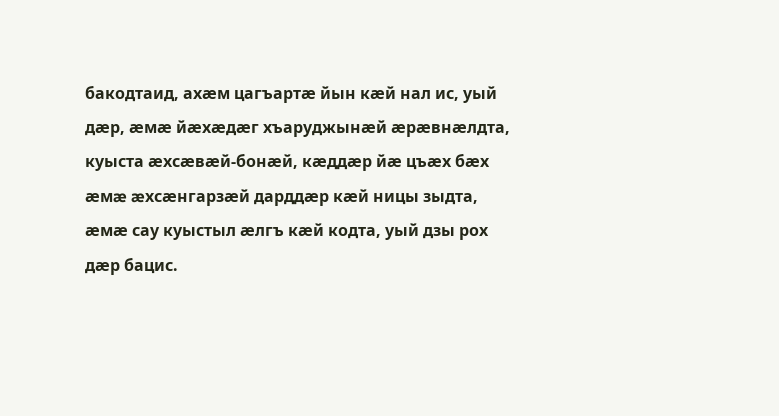бакодтаид, ахæм цагъартæ йын кæй нал ис, уый дæр, æмæ йæхæдæг хъаруджынæй æрæвнæлдта, куыста æхсæвæй-бонæй, кæддæр йæ цъæх бæх æмæ æхсæнгарзæй дарддæр кæй ницы зыдта, æмæ сау куыстыл æлгъ кæй кодта, уый дзы рох дæр бацис.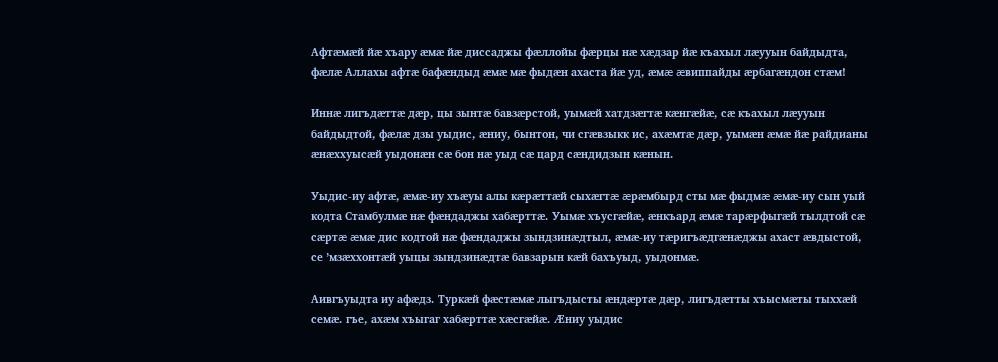Афтæмæй йæ хъару æмæ йæ диссаджы фæллойы фæрцы нæ хæдзар йæ къахыл лæууын байдыдта, фæлæ Аллахы афтæ бафæндыд æмæ мæ фыдæн ахаста йæ уд, æмæ æвиппайды æрбагæндон стæм!

Иннæ лигъдæттæ дæр, цы зынтæ бавзæрстой, уымæй хатдзæгтæ кæнгæйæ, сæ къахыл лæууын байдыдтой, фæлæ дзы уыдис, æниу, бынтон, чи сгæвзыкк ис, ахæмтæ дæр, уымæн æмæ йæ райдианы æнæххуысæй уыдонæн сæ бон нæ уыд сæ цард сæндидзын кæнын.

Уыдис-иу афтæ, æмæ-иу хъæуы алы кæрæттæй сыхæгтæ æрæмбырд сты мæ фыдмæ æмæ-иу сын уый кодта Стамбулмæ нæ фæндаджы хабæрттæ. Уымæ хъусгæйæ, æнкъард æмæ тарæрфыгæй тылдтой сæ сæртæ æмæ дис кодтой нæ фæндаджы зындзинæдтыл, æмæ-иу тæригъæдгæнæджы ахаст æвдыстой, се ’мзæххонтæй уыцы зындзинæдтæ бавзарын кæй бахъуыд, уыдонмæ.

Аивгъуыдта иу афæдз. Туркæй фæстæмæ лыгъдысты æндæртæ дæр, лигъдæтты хъысмæты тыххæй семæ. гъе, ахæм хъыгаг хабæрттæ хæсгæйæ. Æниу уыдис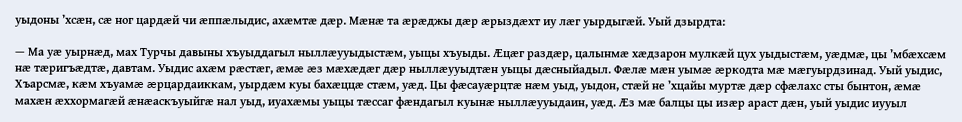уыдоны ’хсæн, сæ ног цардæй чи æппæлыдис, ахæмтæ дæр. Мæнæ та æрæджы дæр æрыздæхт иу лæг уырдыгæй. Уый дзырдта:

— Ма уæ уырнæд, мах Турчы давыны хъуыддагыл ныллæууыдыстæм, уыцы хъуыды. Æцæг раздæр, цалынмæ хæдзарон мулкæй цух уыдыстæм, уæдмæ, цы ’мбæхсæм нæ тæригъæдтæ, давтам. Уыдис ахæм рæстæг, æмæ æз мæхæдæг дæр ныллæууыдтæн уыцы дæсныйадыл. Фæлæ мæн уымæ æркодта мæ мæгуырдзинад. Уый уыдис, Хъарсмæ, кæм хъуамæ æрцардаиккам, уырдæм куы бахæццæ стæм, уæд. Цы фæсауæрцтæ нæм уыд, уыдон, стæй не ’хцайы муртæ дæр сфæлахс сты бынтон, æмæ махæн æххормагæй æнæаскъуыйгæ нал уыд, иуахæмы уыцы тæссаг фæндагыл куынæ ныллæууыдаин, уæд. Æз мæ балцы цы изæр араст дæн, уый уыдис иууыл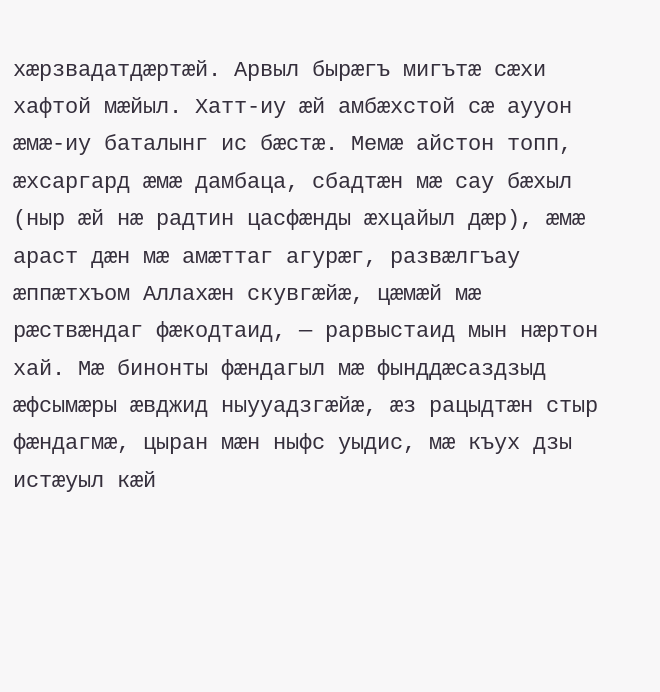хæрзвадатдæртæй. Арвыл бырæгъ мигътæ сæхи хафтой мæйыл. Хатт-иу æй амбæхстой сæ аууон æмæ-иу баталынг ис бæстæ. Мемæ айстон топп, æхсаргард æмæ дамбаца, сбадтæн мæ сау бæхыл (ныр æй нæ радтин цасфæнды æхцайыл дæр), æмæ араст дæн мæ амæттаг агурæг, развæлгъау æппæтхъом Аллахæн скувгæйæ, цæмæй мæ рæствæндаг фæкодтаид, — рарвыстаид мын нæртон хай. Мæ бинонты фæндагыл мæ фынддæсаздзыд æфсымæры æвджид ныууадзгæйæ, æз рацыдтæн стыр фæндагмæ, цыран мæн ныфс уыдис, мæ къух дзы истæуыл кæй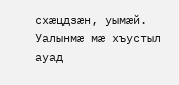схæцдзæн, уымæй. Уалынмæ мæ хъустыл ауад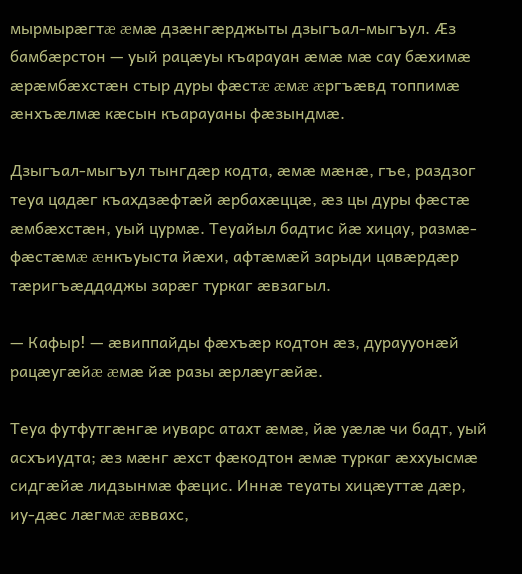мырмырæгтæ æмæ дзæнгæрджыты дзыгъал-мыгъул. Æз бамбæрстон — уый рацæуы къарауан æмæ мæ сау бæхимæ æрæмбæхстæн стыр дуры фæстæ æмæ æргъæвд топпимæ æнхъæлмæ кæсын къарауаны фæзындмæ.

Дзыгъал-мыгъул тынгдæр кодта, æмæ мæнæ, гъе, раздзог теуа цадæг къахдзæфтæй æрбахæццæ, æз цы дуры фæстæ æмбæхстæн, уый цурмæ. Теуайыл бадтис йæ хицау, размæ-фæстæмæ æнкъуыста йæхи, афтæмæй зарыди цавæрдæр тæригъæддаджы зарæг туркаг æвзагыл.

— Кафыр! — æвиппайды фæхъæр кодтон æз, дураууонæй рацæугæйæ æмæ йæ разы æрлæугæйæ.

Теуа футфутгæнгæ иуварс атахт æмæ, йæ уæлæ чи бадт, уый асхъиудта; æз мæнг æхст фæкодтон æмæ туркаг æххуысмæ сидгæйæ лидзынмæ фæцис. Иннæ теуаты хицæуттæ дæр, иу-дæс лæгмæ æввахс,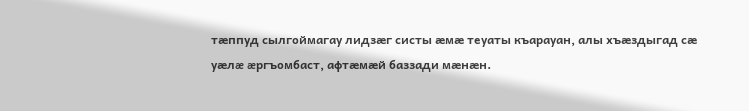тæппуд сылгоймагау лидзæг систы æмæ теуаты къарауан, алы хъæздыгад сæ уæлæ æргъомбаст, афтæмæй баззади мæнæн.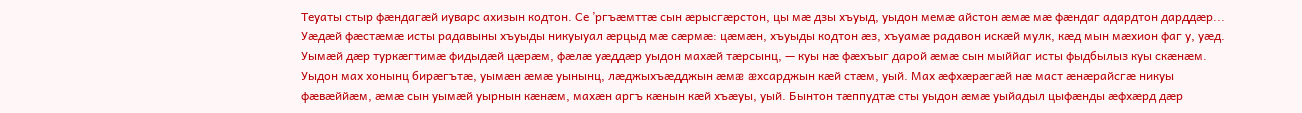Теуаты стыр фæндагæй иуварс ахизын кодтон. Се ’ргъæмттæ сын æрысгæрстон, цы мæ дзы хъуыд, уыдон мемæ айстон æмæ мæ фæндаг адардтон дарддæр... Уæдæй фæстæмæ исты радавыны хъуыды никуыуал æрцыд мæ сæрмæ: цæмæн, хъуыды кодтон æз, хъуамæ радавон искæй мулк, кæд мын мæхион фаг у, уæд. Уымæй дæр туркæгтимæ фидыдæй цæрæм, фæлæ уæддæр уыдон махæй тæрсынц, — куы нæ фæхъыг дарой æмæ сын мыййаг исты фыдбылыз куы скæнæм. Уыдон мах хонынц бирæгътæ, уымæн æмæ уынынц, лæджыхъæдджын æмæ æхсарджын кæй стæм, уый. Мах æфхæрæгæй нæ маст æнæрайсгæ никуы фæвæййæм, æмæ сын уымæй уырнын кæнæм, махæн аргъ кæнын кæй хъæуы, уый. Бынтон тæппудтæ сты уыдон æмæ уыйадыл цыфæнды æфхæрд дæр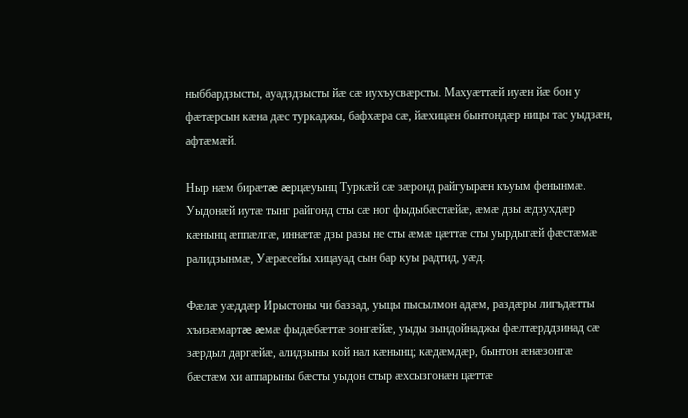ныббардзысты, ауадздзысты йæ сæ иухъусвæрсты. Махуæттæй иуæн йæ бон у фæтæрсын кæна дæс туркаджы, бафхæра сæ, йæхицæн бынтондæр ницы тас уыдзæн, афтæмæй.

Ныр нæм бирæтæ æрцæуынц Туркæй сæ зæронд райгуырæн къуым фенынмæ. Уыдонæй иутæ тынг райгонд сты сæ ног фыдыбæстæйæ, æмæ дзы æдзухдæр кæнынц æппæлгæ, иннæтæ дзы разы не сты æмæ цæттæ сты уырдыгæй фæстæмæ ралидзынмæ, Уæрæсейы хицауад сын бар куы радтид, уæд.

Фæлæ уæддæр Ирыстоны чи баззад, уыцы пысылмон адæм, раздæры лигъдæтты хъизæмартæ æмæ фыдæбæттæ зонгæйæ, уыды зындойнаджы фæлтæрддзинад сæ зæрдыл даргæйæ, алидзыны кой нал кæнынц; кæдæмдæр, бынтон æнæзонгæ бæстæм хи аппарыны бæсты уыдон стыр æхсызгонæн цæттæ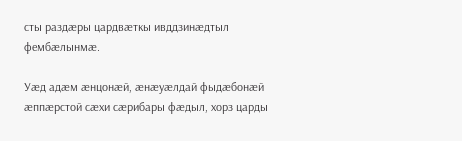сты раздæры цардвæткы ивддзинæдтыл фембæлынмæ.

Уæд адæм æнцонæй, æнæуæлдай фыдæбонæй æппæрстой сæхи сæрибары фæдыл, хорз царды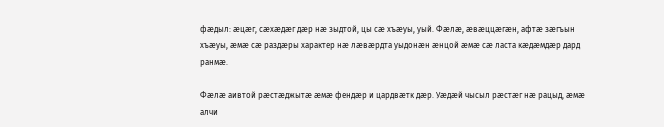фæдыл: æцæг, сæхæдæг дæр нæ зыдтой, цы сæ хъæуы, уый. Фæлæ, æвæццæгæн, афтæ зæгъын хъæуы, æмæ сæ раздæры характер нæ лæвæрдта уыдонæн æнцой æмæ сæ ласта кæдæмдæр дард ранмæ.

Фæлæ аивтой рæстæджытæ æмæ фендæр и цардвæтк дæр. Уæдæй чысыл рæстæг нæ рацыд, æмæ алчи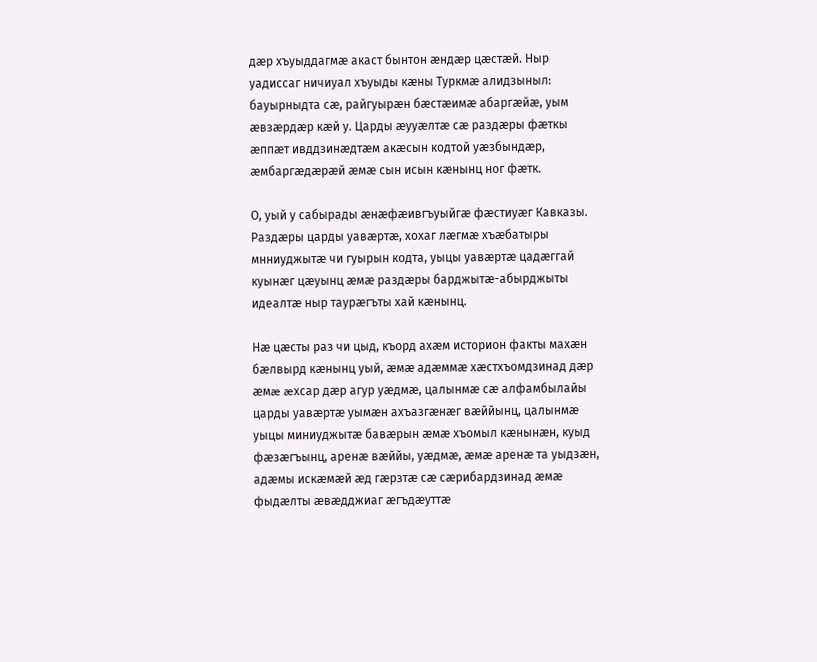дæр хъуыддагмæ акаст бынтон æндæр цæстæй. Ныр уадиссаг ничиуал хъуыды кæны Туркмæ алидзыныл: бауырныдта сæ, райгуырæн бæстæимæ абаргæйæ, уым æвзæрдæр кæй у. Царды æууæлтæ сæ раздæры фæткы æппæт ивддзинæдтæм акæсын кодтой уæзбындæр, æмбаргæдæрæй æмæ сын исын кæнынц ног фæтк.

О, уый у сабырады æнæфæивгъуыйгæ фæстиуæг Кавказы. Раздæры царды уавæртæ, хохаг лæгмæ хъæбатыры мнниуджытæ чи гуырын кодта, уыцы уавæртæ цадæггай куынæг цæуынц æмæ раздæры барджытæ-абырджыты идеалтæ ныр таурæгъты хай кæнынц.

Нæ цæсты раз чи цыд, къорд ахæм историон факты махæн бæлвырд кæнынц уый, æмæ адæммæ хæстхъомдзинад дæр æмæ æхсар дæр агур уæдмæ, цалынмæ сæ алфамбылайы царды уавæртæ уымæн ахъазгæнæг вæййынц, цалынмæ уыцы миниуджытæ бавæрын æмæ хъомыл кæнынæн, куыд фæзæгъынц, аренæ вæййы, уæдмæ, æмæ аренæ та уыдзæн, адæмы искæмæй æд гæрзтæ сæ сæрибардзинад æмæ фыдæлты æвæдджиаг æгъдæуттæ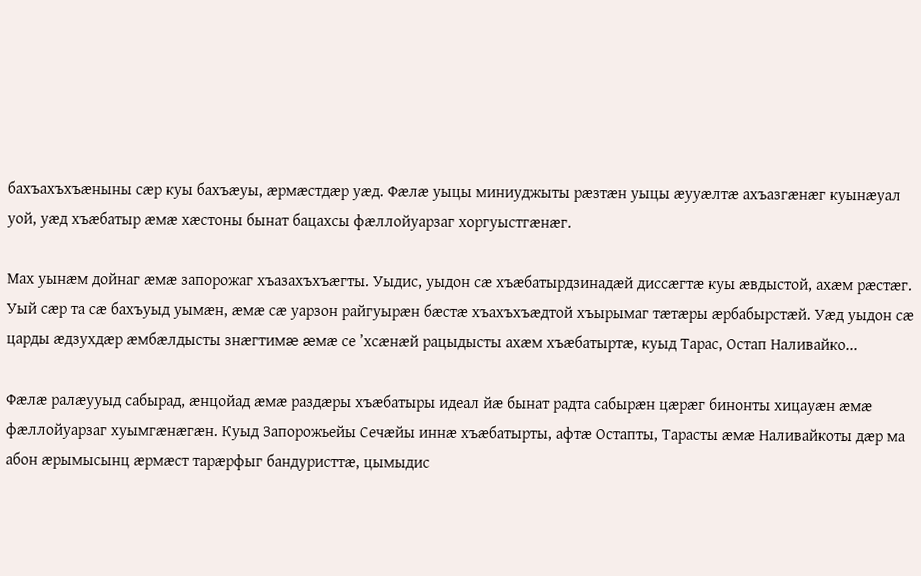бахъахъхъæныны сæр куы бахъæуы, æрмæстдæр уæд. Фæлæ уыцы миниуджыты рæзтæн уыцы æууæлтæ ахъазгæнæг куынæуал уой, уæд хъæбатыр æмæ хæстоны бынат бацахсы фæллойуарзаг хоргуыстгæнæг.

Мах уынæм дойнаг æмæ запорожаг хъазахъхъæгты. Уыдис, уыдон сæ хъæбатырдзинадæй диссæгтæ куы æвдыстой, ахæм рæстæг. Уый сæр та сæ бахъуыд уымæн, æмæ сæ уарзон райгуырæн бæстæ хъахъхъæдтой хъырымаг тæтæры æрбабырстæй. Уæд уыдон сæ царды æдзухдæр æмбæлдысты знæгтимæ æмæ се ’хсæнæй рацыдысты ахæм хъæбатыртæ, куыд Тарас, Остап Наливайко...

Фæлæ ралæууыд сабырад, æнцойад æмæ раздæры хъæбатыры идеал йæ бынат радта сабырæн цæрæг бинонты хицауæн æмæ фæллойуарзаг хуымгæнæгæн. Куыд Запорожьейы Сечæйы иннæ хъæбатырты, афтæ Остапты, Тарасты æмæ Наливайкоты дæр ма абон æрымысынц æрмæст тарæрфыг бандуристтæ, цымыдис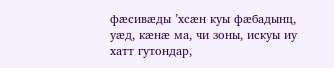фæсивæды ’хсæн куы фæбадынц, уæд, кæнæ ма, чи зоны, искуы иу хатт гутондар,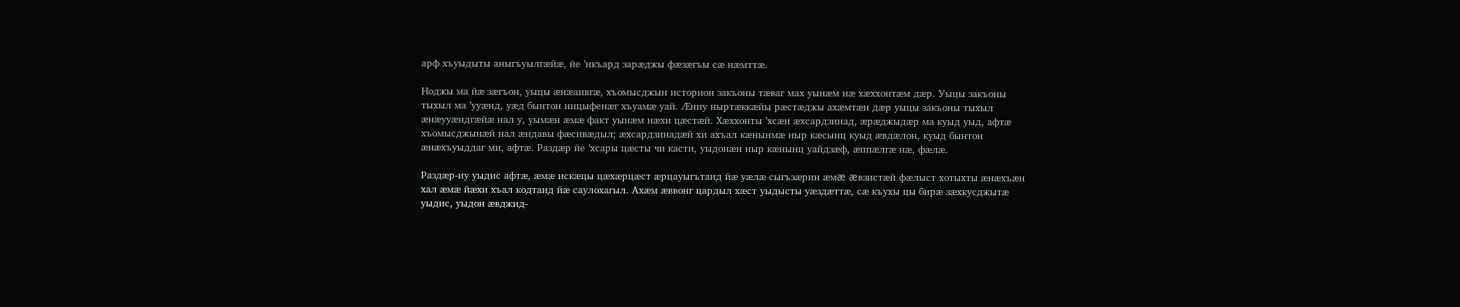арф хъуыдыты аныгъуылгæйæ, йе ’нкъард зарæджы фæзæгъы сæ нæмттæ.

Ноджы ма йæ зæгъон, уыцы æнæаивгæ, хъомысджын историон закъоны тæваг мах уынæм нæ хæххонтæм дæр. Уыцы закъоны тыхыл ма ’ууæнд, уæд бынтон ницыфенæг хъуамæ уай. Æниу ныртæккæйы рæстæджы ахæмтæн дæр уыцы закъоны тыхыл æнæууæндгæйæ нал у, уымæн æмæ факт уынæм нæхи цæстæй. Хæххонты ’хсæн æхсардзинад, æрæджыдæр ма куыд уыд, афтæ хъомысджынæй нал æндавы фæсивæдыл; æхсардзинадæй хи ахъал кæнынмæ ныр кæсынц куыд æвдæлон, куыд бынтон æнæхъуыддаг ми, афтæ. Раздæр йе ’хсары цæсты чи касти, уыдонæн ныр кæнынц уайдзæф, æппæлгæ нæ, фæлæ.

Раздæр-иу уыдис афтæ, æмæ искæцы цæхæрцæст æрцауыгътаид йæ уæлæ сыгъзæрин æмæ æвзистæй фæлыст хотыхты æнæхъæн хал æмæ йæхи хъал кодтаид йæ саулохагыл. Ахæм æввонг цардыл хæст уыдысты уæздæттæ, сæ къухы цы бирæ зæхкусджытæ уыдис, уыдон æвджид-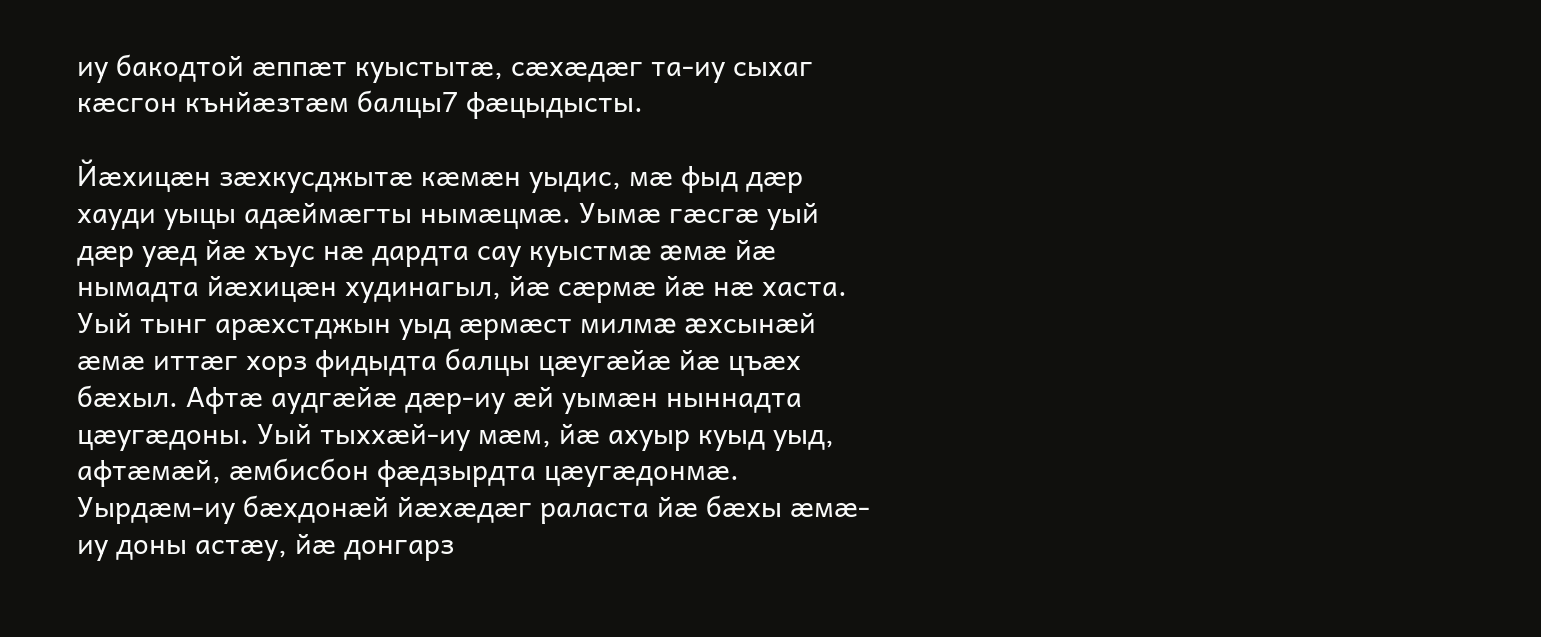иу бакодтой æппæт куыстытæ, сæхæдæг та-иу сыхаг кæсгон кънйæзтæм балцы7 фæцыдысты.

Йæхицæн зæхкусджытæ кæмæн уыдис, мæ фыд дæр хауди уыцы адæймæгты нымæцмæ. Уымæ гæсгæ уый дæр уæд йæ хъус нæ дардта сау куыстмæ æмæ йæ нымадта йæхицæн худинагыл, йæ сæрмæ йæ нæ хаста. Уый тынг арæхстджын уыд æрмæст милмæ æхсынæй æмæ иттæг хорз фидыдта балцы цæугæйæ йæ цъæх бæхыл. Афтæ аудгæйæ дæр-иу æй уымæн ныннадта цæугæдоны. Уый тыххæй-иу мæм, йæ ахуыр куыд уыд, афтæмæй, æмбисбон фæдзырдта цæугæдонмæ. Уырдæм-иу бæхдонæй йæхæдæг раласта йæ бæхы æмæ-иу доны астæу, йæ донгарз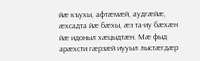йæ къухы, афтæмæй, аудгæйæ, æхсадта йæ бæхы, æз та-иу бæхæн йæ идоныл хæцыдтæн. Мæ фыд арæхсти гæрзæй иууыл лыстæгдæр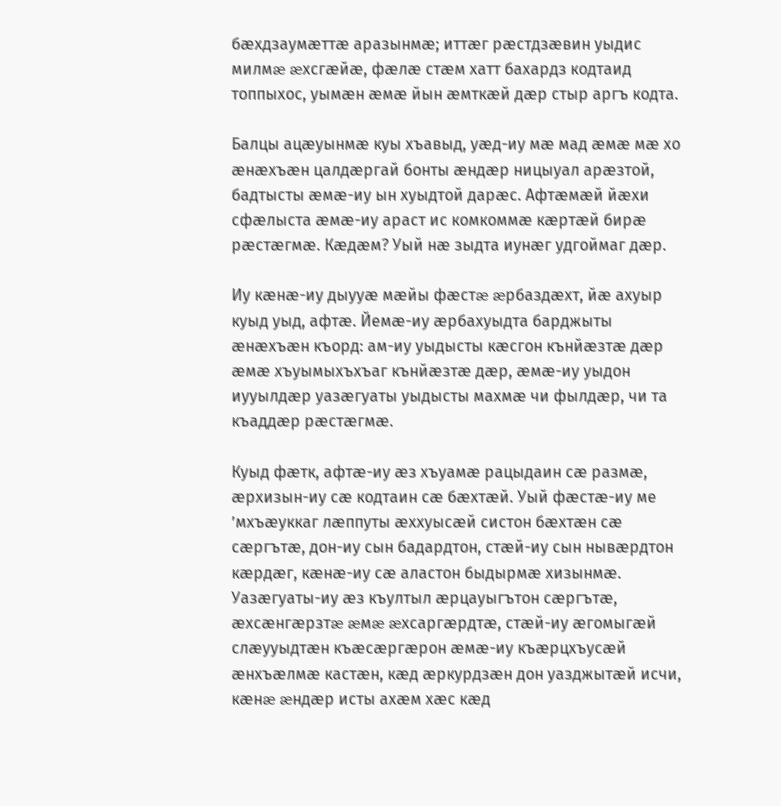бæхдзаумæттæ аразынмæ; иттæг рæстдзæвин уыдис милмæ æхсгæйæ, фæлæ стæм хатт бахардз кодтаид топпыхос, уымæн æмæ йын æмткæй дæр стыр аргъ кодта.

Балцы ацæуынмæ куы хъавыд, уæд-иу мæ мад æмæ мæ хо æнæхъæн цалдæргай бонты æндæр ницыуал арæзтой, бадтысты æмæ-иу ын хуыдтой дарæс. Афтæмæй йæхи сфæлыста æмæ-иу араст ис комкоммæ кæртæй бирæ рæстæгмæ. Кæдæм? Уый нæ зыдта иунæг удгоймаг дæр.

Иу кæнæ-иу дыууæ мæйы фæстæ æрбаздæхт, йæ ахуыр куыд уыд, афтæ. Йемæ-иу æрбахуыдта барджыты æнæхъæн къорд: ам-иу уыдысты кæсгон кънйæзтæ дæр æмæ хъуымыхъхъаг кънйæзтæ дæр, æмæ-иу уыдон иууылдæр уазæгуаты уыдысты махмæ чи фылдæр, чи та къаддæр рæстæгмæ.

Куыд фæтк, афтæ-иу æз хъуамæ рацыдаин сæ размæ, æрхизын-иу сæ кодтаин сæ бæхтæй. Уый фæстæ-иу ме ’мхъæуккаг лæппуты æххуысæй систон бæхтæн сæ сæргътæ, дон-иу сын бадардтон, стæй-иу сын нывæрдтон кæрдæг, кæнæ-иу сæ аластон быдырмæ хизынмæ. Уазæгуаты-иу æз къултыл æрцауыгътон сæргътæ, æхсæнгæрзтæ æмæ æхсаргæрдтæ, стæй-иу æгомыгæй слæууыдтæн къæсæргæрон æмæ-иу къæрцхъусæй æнхъæлмæ кастæн, кæд æркурдзæн дон уазджытæй исчи, кæнæ æндæр исты ахæм хæс кæд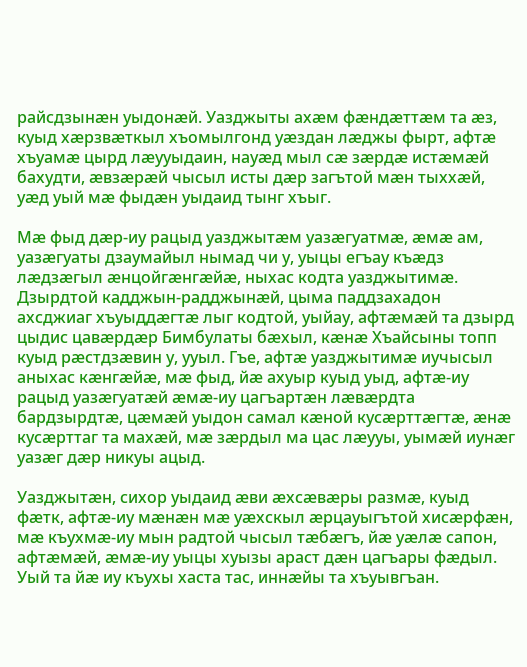райсдзынæн уыдонæй. Уазджыты ахæм фæндæттæм та æз, куыд хæрзвæткыл хъомылгонд уæздан лæджы фырт, афтæ хъуамæ цырд лæууыдаин, науæд мыл сæ зæрдæ истæмæй бахудти, æвзæрæй чысыл исты дæр загътой мæн тыххæй, уæд уый мæ фыдæн уыдаид тынг хъыг.

Мæ фыд дæр-иу рацыд уазджытæм уазæгуатмæ, æмæ ам, уазæгуаты дзаумайыл нымад чи у, уыцы егъау къæдз лæдзæгыл æнцойгæнгæйæ, ныхас кодта уазджытимæ. Дзырдтой кадджын-радджынæй, цыма паддзахадон ахсджиаг хъуыддæгтæ лыг кодтой, уыйау, афтæмæй та дзырд цыдис цавæрдæр Бимбулаты бæхыл, кæнæ Хъайсыны топп куыд рæстдзæвин у, ууыл. Гъе, афтæ уазджытимæ иучысыл аныхас кæнгæйæ, мæ фыд, йæ ахуыр куыд уыд, афтæ-иу рацыд уазæгуатæй æмæ-иу цагъартæн лæвæрдта бардзырдтæ, цæмæй уыдон самал кæной кусæрттæгтæ, æнæ кусæрттаг та махæй, мæ зæрдыл ма цас лæууы, уымæй иунæг уазæг дæр никуы ацыд.

Уазджытæн, сихор уыдаид æви æхсæвæры размæ, куыд фæтк, афтæ-иу мæнæн мæ уæхскыл æрцауыгътой хисæрфæн, мæ къухмæ-иу мын радтой чысыл тæбæгъ, йæ уæлæ сапон, афтæмæй, æмæ-иу уыцы хуызы араст дæн цагъары фæдыл. Уый та йæ иу къухы хаста тас, иннæйы та хъуывгъан.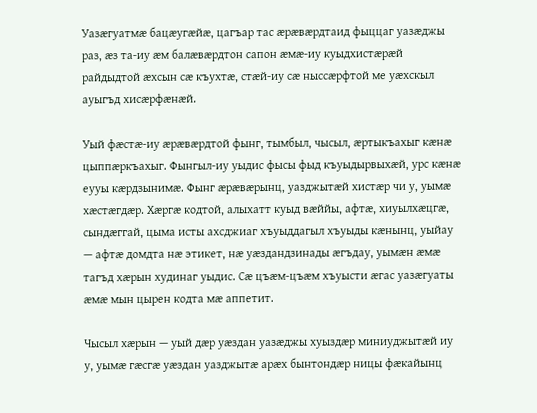Уазæгуатмæ бацæугæйæ, цагъар тас æрæвæрдтаид фыццаг уазæджы раз, æз та-иу æм балæвæрдтон сапон æмæ-иу куыдхистæрæй райдыдтой æхсын сæ къухтæ, стæй-иу сæ ныссæрфтой ме уæхскыл ауыгъд хисæрфæнæй.

Уый фæстæ-иу æрæвæрдтой фынг, тымбыл, чысыл, æртыкъахыг кæнæ цыппæркъахыг. Фынгыл-иу уыдис фысы фыд къуыдырвыхæй, урс кæнæ еууы кæрдзынимæ. Фынг æрæвæрынц, уазджытæй хистæр чи у, уымæ хæстæгдæр. Хæргæ кодтой, алыхатт куыд вæййы, афтæ, хиуылхæцгæ, сындæггай, цыма исты ахсджиаг хъуыддагыл хъуыды кæнынц, уыйау — афтæ домдта нæ этикет, нæ уæздандзинады æгъдау, уымæн æмæ тагъд хæрын худинаг уыдис. Сæ цъæм-цъæм хъуысти æгас уазæгуаты æмæ мын цырен кодта мæ аппетит.

Чысыл хæрын — уый дæр уæздан уазæджы хуыздæр миниуджытæй иу у, уымæ гæсгæ уæздан уазджытæ арæх бынтондæр ницы фæкайынц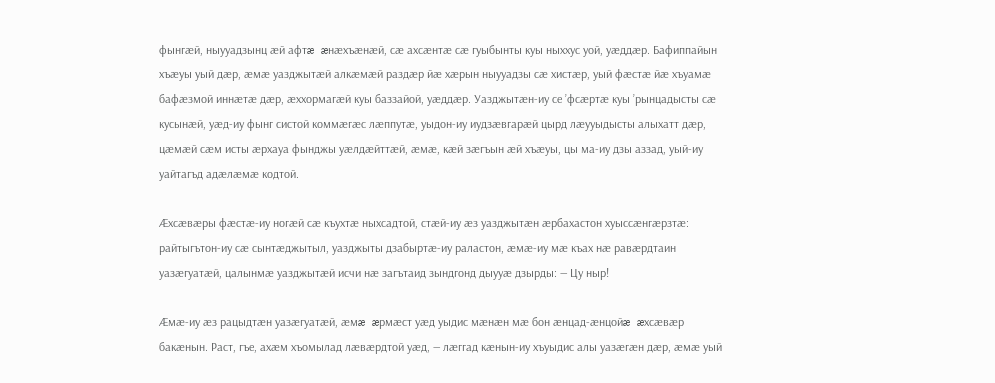фынгæй, ныууадзынц æй афтæ æнæхъæнæй, сæ ахсæнтæ сæ гуыбынты куы ныххус уой, уæддæр. Бафиппайын хъæуы уый дæр, æмæ уазджытæй алкæмæй раздæр йæ хæрын ныууадзы сæ хистæр, уый фæстæ йæ хъуамæ бафæзмой иннæтæ дæр, æххормагæй куы баззайой, уæддæр. Уазджытæн-иу се ’фсæртæ куы ’рынцадысты сæ кусынæй, уæд-иу фынг систой коммæгæс лæппутæ, уыдон-иу иудзæвгарæй цырд лæууыдысты алыхатт дæр, цæмæй сæм исты æрхауа фынджы уæлдæйттæй, æмæ, кæй зæгъын æй хъæуы, цы ма-иу дзы аззад, уый-иу уайтагъд адæлæмæ кодтой.

Æхсæвæры фæстæ-иу ногæй сæ къухтæ ныхсадтой, стæй-иу æз уазджытæн æрбахастон хуыссæнгæрзтæ: райтыгътон-иу сæ сынтæджытыл, уазджыты дзабыртæ-иу раластон, æмæ-иу мæ къах нæ равæрдтаин уазæгуатæй, цалынмæ уазджытæй исчи нæ загътаид зындгонд дыууæ дзырды: — Цу ныр!

Æмæ-иу æз рацыдтæн уазæгуатæй, æмæ æрмæст уæд уыдис мæнæн мæ бон æнцад-æнцойæ æхсæвæр бакæнын. Раст, гъе, ахæм хъомылад лæвæрдтой уæд, — лæггад кæнын-иу хъуыдис алы уазæгæн дæр, æмæ уый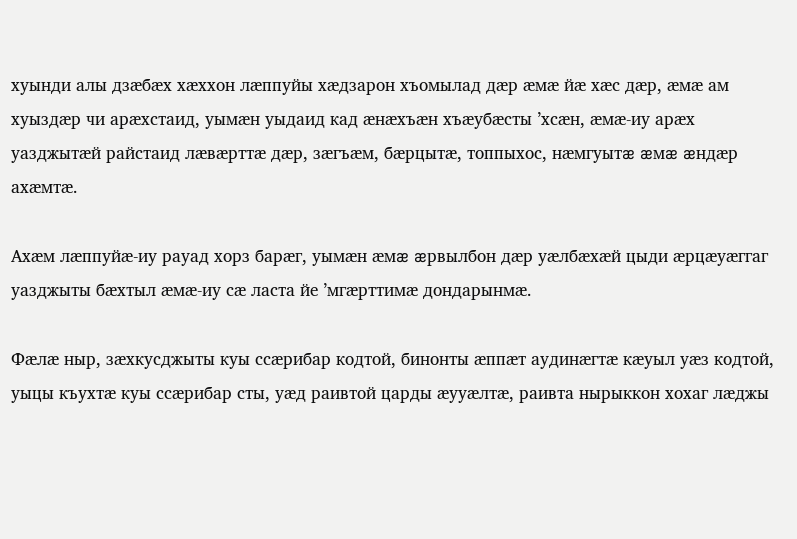хуынди алы дзæбæх хæххон лæппуйы хæдзарон хъомылад дæр æмæ йæ хæс дæр, æмæ ам хуыздæр чи арæхстаид, уымæн уыдаид кад æнæхъæн хъæубæсты ’хсæн, æмæ-иу арæх уазджытæй райстаид лæвæрттæ дæр, зæгъæм, бæрцытæ, топпыхос, нæмгуытæ æмæ æндæр ахæмтæ.

Ахæм лæппуйæ-иу рауад хорз барæг, уымæн æмæ æрвылбон дæр уæлбæхæй цыди æрцæуæггаг уазджыты бæхтыл æмæ-иу сæ ласта йе ’мгæрттимæ дондарынмæ.

Фæлæ ныр, зæхкусджыты куы ссæрибар кодтой, бинонты æппæт аудинæгтæ кæуыл уæз кодтой, уыцы къухтæ куы ссæрибар сты, уæд раивтой царды æууæлтæ, раивта нырыккон хохаг лæджы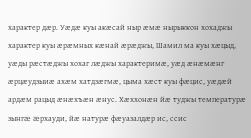характер дæр. Уæдæ куы акæсай ныр æмæ нырыккон хохаджы характер куы æрæмных кæнай æрæджы, Шамил ма куы хæцыд, уæды рæстæджы хохаг лæджы характеримæ, уæд æнæмæнг æрцæудзыиæ ахæм хатдзæгмæ, цыма хæст куы фæцис, уæдæй ардæм рацыд æнæхъæн æнус. Хæххонæн йæ туджы температурæ зынгæ æрхауди, йæ натурæ фæуазалдæр ис, ссис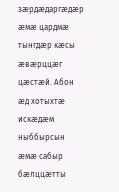зæрдæдаргæдæр æмæ цардмæ тынгдæр кæсы æвæрццæг цæстæй. Абон æд хотыхтæ искæдæм ныббырсын æмæ сабыр бæлццæтты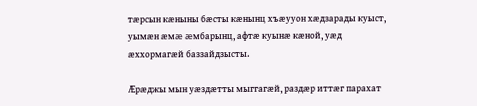тæрсын кæныны бæсты кæнынц хъæууон хæдзарады куыст, уымæн æмæ æмбарынц, афтæ куынæ кæной, уæд æххормагæй баззайдзысты.

Æрæджы мын уæздæтты мыггагæй, раздæр иттæг парахат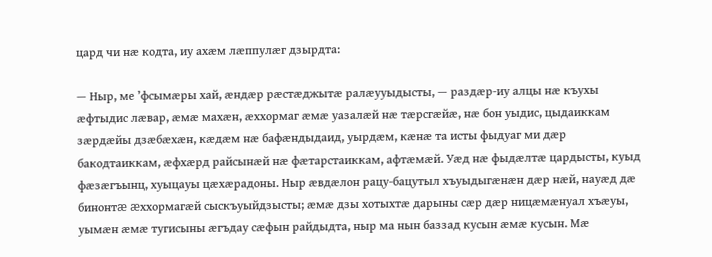цард чи нæ кодта, иу ахæм лæппулæг дзырдта:

— Ныр, ме ’фсымæры хай, æндæр рæстæджытæ ралæууыдысты, — раздæр-иу алцы нæ къухы æфтыдис лæвар, æмæ махæн, æххормаг æмæ уазалæй нæ тæрсгæйæ, нæ бон уыдис, цыдаиккам зæрдæйы дзæбæхæн, кæдæм нæ бафæндыдаид, уырдæм, кæнæ та исты фыдуаг ми дæр бакодтаиккам, æфхæрд райсынæй нæ фæтарстаиккам, афтæмæй. Уæд нæ фыдæлтæ цардысты, куыд фæзæгъынц, хуыцауы цæхæрадоны. Ныр æвдæлон рацу-бацутыл хъуыдыгæнæн дæр нæй, науæд дæ бинонтæ æххормагæй сыскъуыйдзысты; æмæ дзы хотыхтæ дарыны сæр дæр ницæмæнуал хъæуы, уымæн æмæ тугисыны æгъдау сæфын райдыдта, ныр ма нын баззад кусын æмæ кусын. Мæ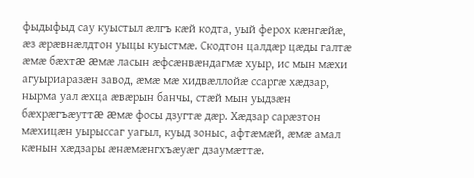фыдыфыд сау куыстыл æлгъ кæй кодта, уый ферох кæнгæйæ, æз æрæвнæлдтон уыцы куыстмæ. Скодтон цалдæр цæды галтæ æмæ бæхтæ æмæ ласын æфсæнвæндагмæ хуыр, ис мын мæхи агуыриаразæн завод, æмæ мæ хидвæллойæ ссаргæ хæдзар, нырма уал æхца æвæрын банчы, стæй мын уыдзæн бæхрæгъæуттæ æмæ фосы дзугтæ дæр. Хæдзар сарæзтон мæхицæн уырыссаг уагыл, куыд зоныс, афтæмæй, æмæ амал кæнын хæдзары æнæмæнгхъæуæг дзаумæттæ.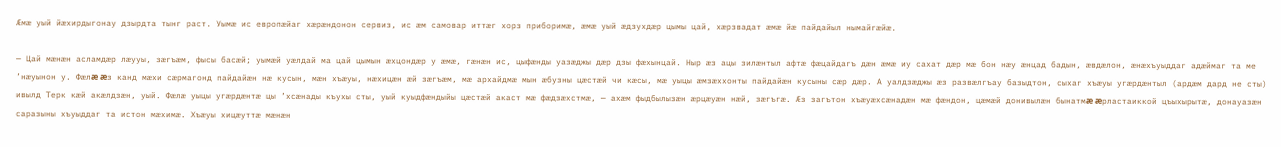Æмæ уый йæхирдыгонау дзырдта тынг раст. Уымæ ис европæйаг хæрæндонон сервиз, ис æм самовар иттæг хорз приборимæ, æмæ уый æдзухдæр цымы цай, хæрзвадат æмæ йæ пайдайыл нымайгæйæ.

— Цай мæнæн асламдæр лæууы, зæгъæм, фысы басæй; уымæй уæлдай ма цай цымын æхцондæр у æмæ, гæнæн ис, цыфæнды уазæджы дæр дзы фæхынцай. Ныр æз ацы зилæнтыл афтæ фæцайдагъ дæн æмæ иу сахат дæр мæ бон нæу æнцад бадын, æвдæлон, æнæхъуыддаг адæймаг та ме ’нæуынон у. Фæлæ æз канд мæхи сæрмагонд пайдайæн нæ кусын, мæн хъæуы, нæхицæн æй зæгъæм, мæ архайдмæ мын æбузны цæстæй чи кæсы, мæ уыцы æмзæххонты пайдайæн кусыны сæр дæр. А уалдзæджы æз развæлгъау базыдтон, сыхаг хъæуы угæрдæнтыл (ардæм дард не сты) ивылд Терк кæй акæлдзæн, уый. Фæлæ уыцы угæрдæнтæ цы ’хсæнады къухы сты, уый куыдфæндыйы цæстæй акаст мæ фæдзæхстмæ, — ахæм фыдбылызæн æрцæуæн нæй, зæгъгæ. Æз загътон хъæуæхсæнадæн мæ фæндон, цæмæй донивылæн бынатмæ æрластаиккой цъыхырытæ, донауазæн саразыны хъуыддаг та истон мæхимæ. Хъæуы хицæуттæ мæнæн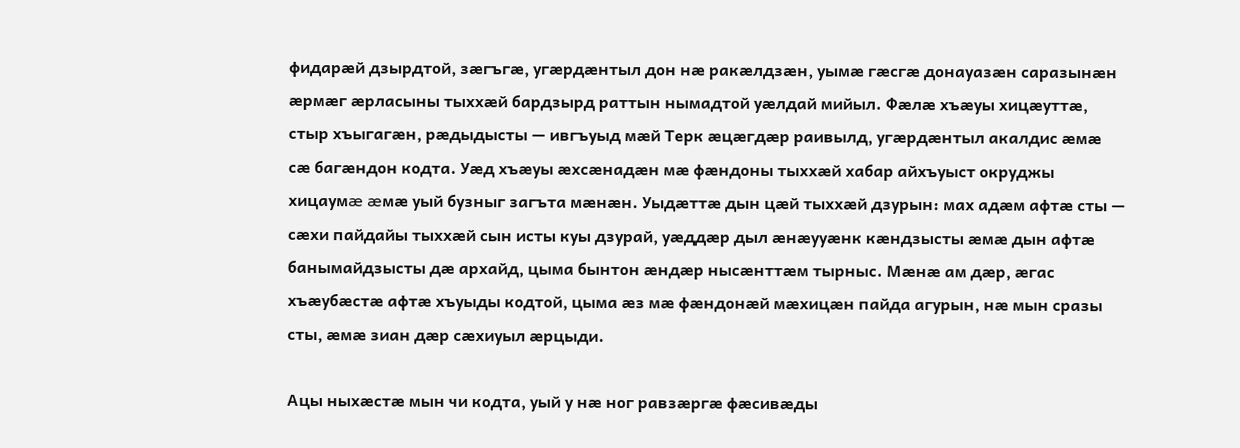фидарæй дзырдтой, зæгъгæ, угæрдæнтыл дон нæ ракæлдзæн, уымæ гæсгæ донауазæн саразынæн æрмæг æрласыны тыххæй бардзырд раттын нымадтой уæлдай мийыл. Фæлæ хъæуы хицæуттæ, стыр хъыгагæн, рæдыдысты — ивгъуыд мæй Терк æцæгдæр раивылд, угæрдæнтыл акалдис æмæ сæ багæндон кодта. Уæд хъæуы æхсæнадæн мæ фæндоны тыххæй хабар айхъуыст окруджы хицаумæ æмæ уый бузныг загъта мæнæн. Уыдæттæ дын цæй тыххæй дзурын: мах адæм афтæ сты — сæхи пайдайы тыххæй сын исты куы дзурай, уæддæр дыл æнæууæнк кæндзысты æмæ дын афтæ банымайдзысты дæ архайд, цыма бынтон æндæр нысæнттæм тырныс. Мæнæ ам дæр, æгас хъæубæстæ афтæ хъуыды кодтой, цыма æз мæ фæндонæй мæхицæн пайда агурын, нæ мын сразы сты, æмæ зиан дæр сæхиуыл æрцыди.

Ацы ныхæстæ мын чи кодта, уый у нæ ног равзæргæ фæсивæды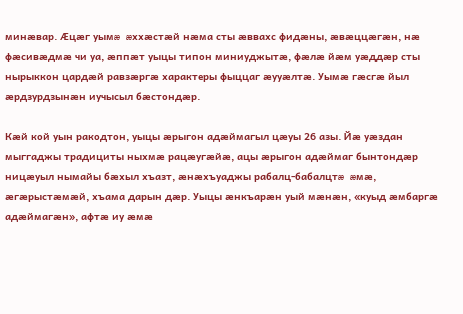минæвар. Æцæг уымæ æххæстæй нæма сты æввахс фидæны, æвæццæгæн, нæ фæсивæдмæ чи уа, æппæт уыцы типон миниуджытæ, фæлæ йæм уæддæр сты нырыккон цардæй равзæргæ характеры фыццаг æууæлтæ. Уымæ гæсгæ йыл æрдзурдзынæн иучысыл бæстондæр.

Кæй кой уын ракодтон, уыцы æрыгон адæймагыл цæуы 26 азы. Йæ уæздан мыггаджы традициты ныхмæ рацæугæйæ, ацы æрыгон адæймаг бынтондæр ницæуыл нымайы бæхыл хъазт, æнæхъуаджы рабалц-бабалцтæ æмæ, æгæрыстæмæй, хъама дарын дæр. Уыцы æнкъарæн уый мæнæн, «куыд æмбаргæ адæймагæн», афтæ иу æмæ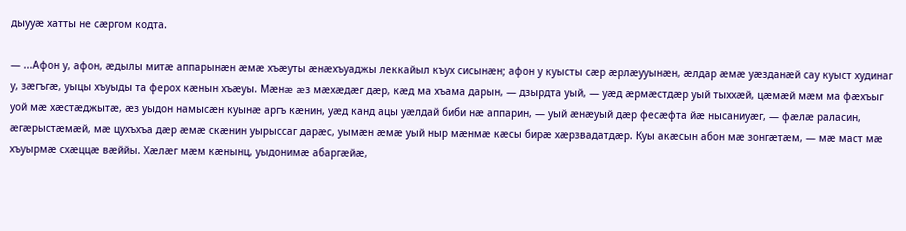дыууæ хатты не сæргом кодта.

— ...Афон у, афон, æдылы митæ аппарынæн æмæ хъæуты æнæхъуаджы леккайыл къух сисынæн; афон у куысты сæр æрлæууынæн, æлдар æмæ уæзданæй сау куыст худинаг у, зæгъгæ, уыцы хъуыды та ферох кæнын хъæуы. Мæнæ æз мæхæдæг дæр, кæд ма хъама дарын, — дзырдта уый, — уæд æрмæстдæр уый тыххæй, цæмæй мæм ма фæхъыг уой мæ хæстæджытæ, æз уыдон намысæн куынæ аргъ кæнин, уæд канд ацы уæлдай биби нæ аппарин, — уый æнæуый дæр фесæфта йæ нысаниуæг, — фæлæ раласин, æгæрыстæмæй, мæ цухъхъа дæр æмæ скæнин уырыссаг дарæс, уымæн æмæ уый ныр мæнмæ кæсы бирæ хæрзвадатдæр. Куы акæсын абон мæ зонгæтæм, — мæ маст мæ хъуырмæ схæццæ вæййы. Хæлæг мæм кæнынц, уыдонимæ абаргæйæ,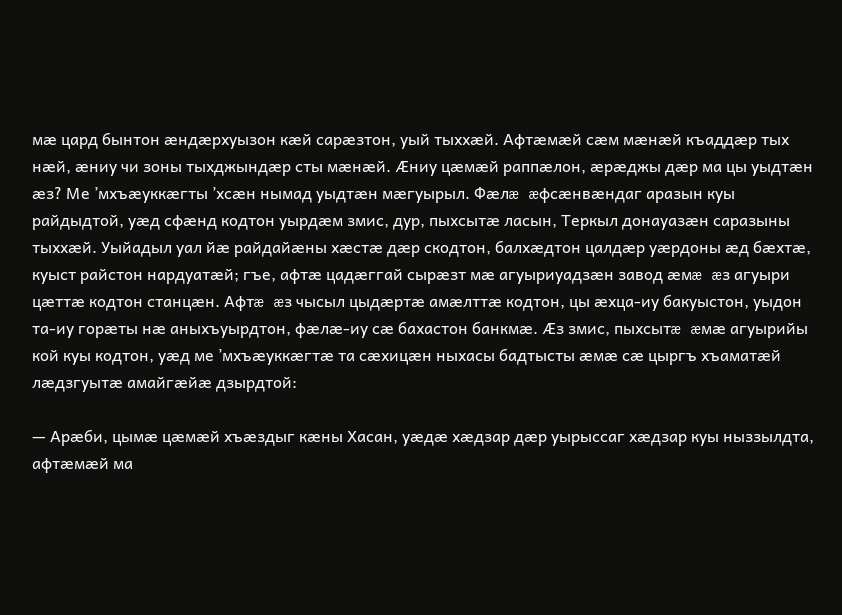мæ цард бынтон æндæрхуызон кæй сарæзтон, уый тыххæй. Афтæмæй сæм мæнæй къаддæр тых нæй, æниу чи зоны тыхджындæр сты мæнæй. Æниу цæмæй раппæлон, æрæджы дæр ма цы уыдтæн æз? Ме ’мхъæуккæгты ’хсæн нымад уыдтæн мæгуырыл. Фæлæ æфсæнвæндаг аразын куы райдыдтой, уæд сфæнд кодтон уырдæм змис, дур, пыхсытæ ласын, Теркыл донауазæн саразыны тыххæй. Уыйадыл уал йæ райдайæны хæстæ дæр скодтон, балхæдтон цалдæр уæрдоны æд бæхтæ, куыст райстон нардуатæй; гъе, афтæ цадæггай сырæзт мæ агуыриуадзæн завод æмæ æз агуыри цæттæ кодтон станцæн. Афтæ æз чысыл цыдæртæ амæлттæ кодтон, цы æхца-иу бакуыстон, уыдон та-иу горæты нæ аныхъуырдтон, фæлæ-иу сæ бахастон банкмæ. Æз змис, пыхсытæ æмæ агуырийы кой куы кодтон, уæд ме ’мхъæуккæгтæ та сæхицæн ныхасы бадтысты æмæ сæ цыргъ хъаматæй лæдзгуытæ амайгæйæ дзырдтой:

— Арæби, цымæ цæмæй хъæздыг кæны Хасан, уæдæ хæдзар дæр уырыссаг хæдзар куы ныззылдта, афтæмæй ма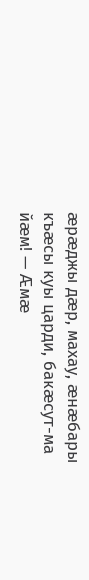æрæджы дæр, махау, æнæбары къæсы куы царди, бакæсут-ма йæм! — Æмæ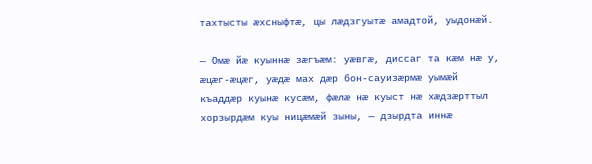тахтысты æхсныфтæ, цы лæдзгуытæ амадтой, уыдонæй.

— Омæ йæ куыннæ зæгъæм: уæвгæ, диссаг та кæм нæ у, æцæг-æцæг, уæдæ мах дæр бон-сауизæрмæ уымæй къаддæр куынæ кусæм, фæлæ нæ куыст нæ хæдзæрттыл хорзырдæм куы ницæмæй зыны, — дзырдта иннæ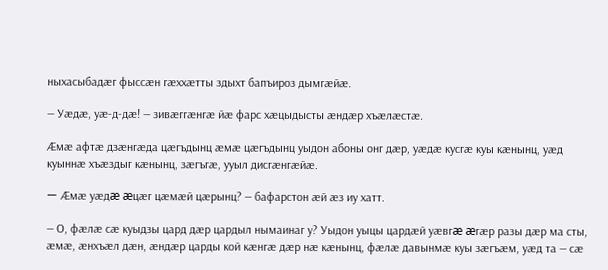ныхасыбадæг фыссæн гæххæтты здыхт бапъироз дымгæйæ.

— Уæдæ, уæ-д-дæ! — зивæггæнгæ йæ фарс хæцыдысты æндæр хъæлæстæ.

Æмæ афтæ дзæнгæда цæгъдынц æмæ цæгъдынц уыдон абоны онг дæр, уæдæ кусгæ куы кæнынц, уæд куыннæ хъæздыг кæнынц, зæгъгæ, ууыл дисгæнгæйæ.

— Æмæ уæдæ æцæг цæмæй цæрынц? — бафарстон æй æз иу хатт.

— О, фæлæ сæ куыдзы цард дæр цардыл нымаинаг у? Уыдон уыцы цардæй уæвгæ æгæр разы дæр ма сты, æмæ, æнхъæл дæн, æндæр царды кой кæнгæ дæр нæ кæнынц, фæлæ давынмæ куы зæгъæм, уæд та — сæ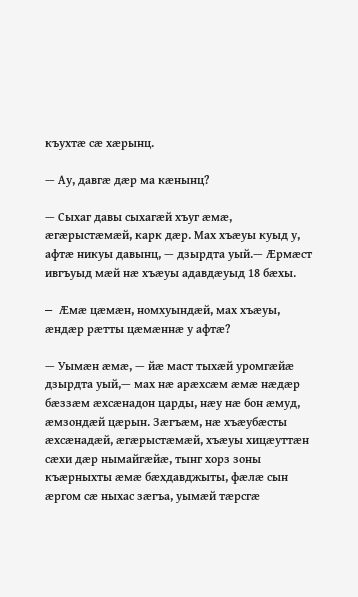къухтæ сæ хæрынц.

— Ау, давгæ дæр ма кæнынц?

— Сыхаг давы сыхагæй хъуг æмæ, æгæрыстæмæй, карк дæр. Мах хъæуы куыд у, афтæ никуы давынц, — дзырдта уый.— Æрмæст ивгъуыд мæй нæ хъæуы адавдæуыд 18 бæхы.

— Æмæ цæмæн, номхуындæй, мах хъæуы, æндæр рæтты цæмæннæ у афтæ?

— Уымæн æмæ, — йæ маст тыхæй уромгæйæ дзырдта уый,— мах нæ арæхсæм æмæ нæдæр бæззæм æхсæнадон царды, нæу нæ бон æмуд, æмзондæй цæрын. Зæгъæм, нæ хъæубæсты æхсæнадæй, æгæрыстæмæй, хъæуы хицæуттæн сæхи дæр нымайгæйæ, тынг хорз зоны къæрныхты æмæ бæхдавджыты, фæлæ сын æргом сæ ныхас зæгъа, уымæй тæрсгæ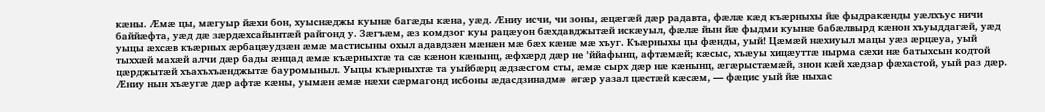кæны. Æмæ цы, мæгуыр йæхи бон, хуыснæджы куынæ багæды кæна, уæд. Æниу исчи, чи зоны, æцæгæй дæр радавта, фæлæ кæд къæрныхы йæ фыдракæнды уæлхъус ничи баййæфта, уæд дæ зæрдæхсайынтæй райгонд у. Зæгъæм, æз комдзог куы рацæуон бæхдавджытæй искæуыл, фæлæ йын йæ фыдми куынæ бабæлвырд кæнон хъуыддагæй, уæд уыцы æхсæв къæрных æрбацæудзæн æмæ мастисыны охыл адавдзæн мæнæн мæ бæх кæнæ мæ хъуг. Къæрныхы цы фæнды, уый! Цæмæй нæхиуыл мацы уæз æрцæуа, уый тыххæй махæй алчи дæр бады æнцад æмæ къæрныхтæ та сæ кæнон кæнынц, æфхæрд дæр не ’ййафынц, афтæмæй; кæсыс, хъæуы хицæуттæ нырма сæхи нæ батыхсын кодтой цæрджытæй хъахъхъæнджытæ бауромыныл. Уыцы къæрныхтæ та уыйбæрц æдзæсгом сты, æмæ сырх дæр нæ кæнынц, æгæрыстæмæй, знон кæй хæдзар фæхастой, уый раз дæр. Æниу нын хъæугæ дæр афтæ кæны, уымæн æмæ нæхи сæрмагонд исбоны æдасдзинадмæ æгæр уазал цæстæй кæсæм, — фæцис уый йæ ныхас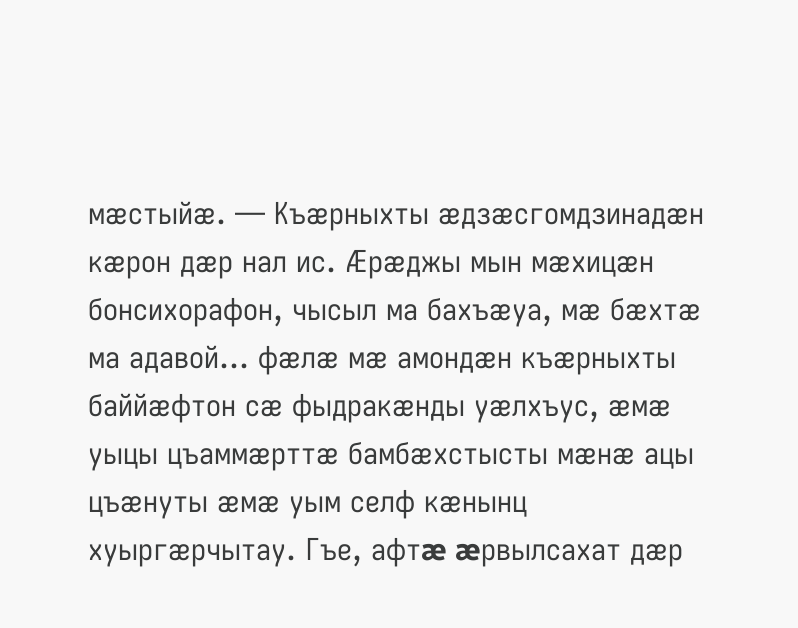мæстыйæ. — Къæрныхты æдзæсгомдзинадæн кæрон дæр нал ис. Æрæджы мын мæхицæн бонсихорафон, чысыл ма бахъæуа, мæ бæхтæ ма адавой... фæлæ мæ амондæн къæрныхты баййæфтон сæ фыдракæнды уæлхъус, æмæ уыцы цъаммæрттæ бамбæхстысты мæнæ ацы цъæнуты æмæ уым селф кæнынц хуыргæрчытау. Гъе, афтæ æрвылсахат дæр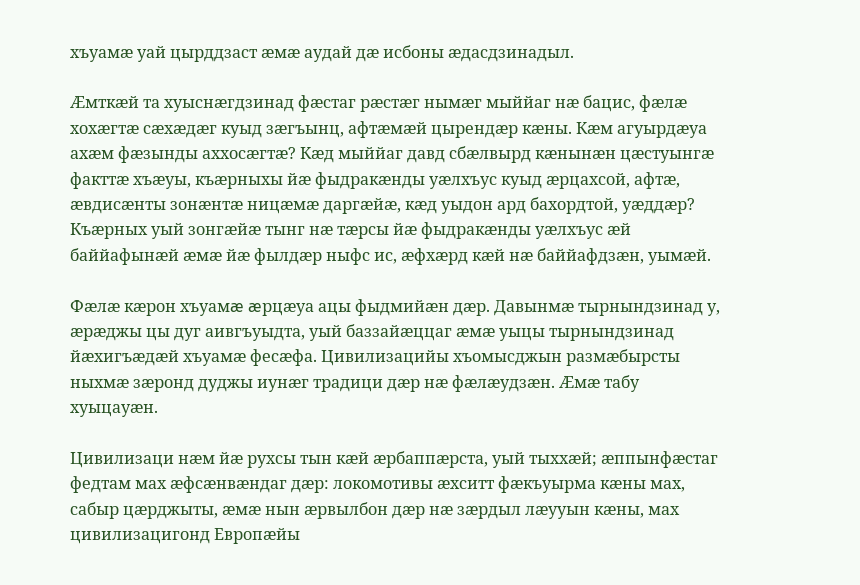хъуамæ уай цырддзаст æмæ аудай дæ исбоны æдасдзинадыл.

Æмткæй та хуыснæгдзинад фæстаг рæстæг нымæг мыййаг нæ бацис, фæлæ хохæгтæ сæхæдæг куыд зæгъынц, афтæмæй цырендæр кæны. Кæм агуырдæуа ахæм фæзынды аххосæгтæ? Кæд мыййаг давд сбæлвырд кæнынæн цæстуынгæ факттæ хъæуы, къæрныхы йæ фыдракæнды уæлхъус куыд æрцахсой, афтæ, æвдисæнты зонæнтæ ницæмæ даргæйæ, кæд уыдон ард бахордтой, уæддæр? Къæрных уый зонгæйæ тынг нæ тæрсы йæ фыдракæнды уæлхъус æй баййафынæй æмæ йæ фылдæр ныфс ис, æфхæрд кæй нæ баййафдзæн, уымæй.

Фæлæ кæрон хъуамæ æрцæуа ацы фыдмийæн дæр. Давынмæ тырнындзинад у, æрæджы цы дуг аивгъуыдта, уый баззайæццаг æмæ уыцы тырнындзинад йæхигъæдæй хъуамæ фесæфа. Цивилизацийы хъомысджын размæбырсты ныхмæ зæронд дуджы иунæг традици дæр нæ фæлæудзæн. Æмæ табу хуыцауæн.

Цивилизаци нæм йæ рухсы тын кæй æрбаппæрста, уый тыххæй; æппынфæстаг федтам мах æфсæнвæндаг дæр: локомотивы æхситт фæкъуырма кæны мах, сабыр цæрджыты, æмæ нын æрвылбон дæр нæ зæрдыл лæууын кæны, мах цивилизацигонд Европæйы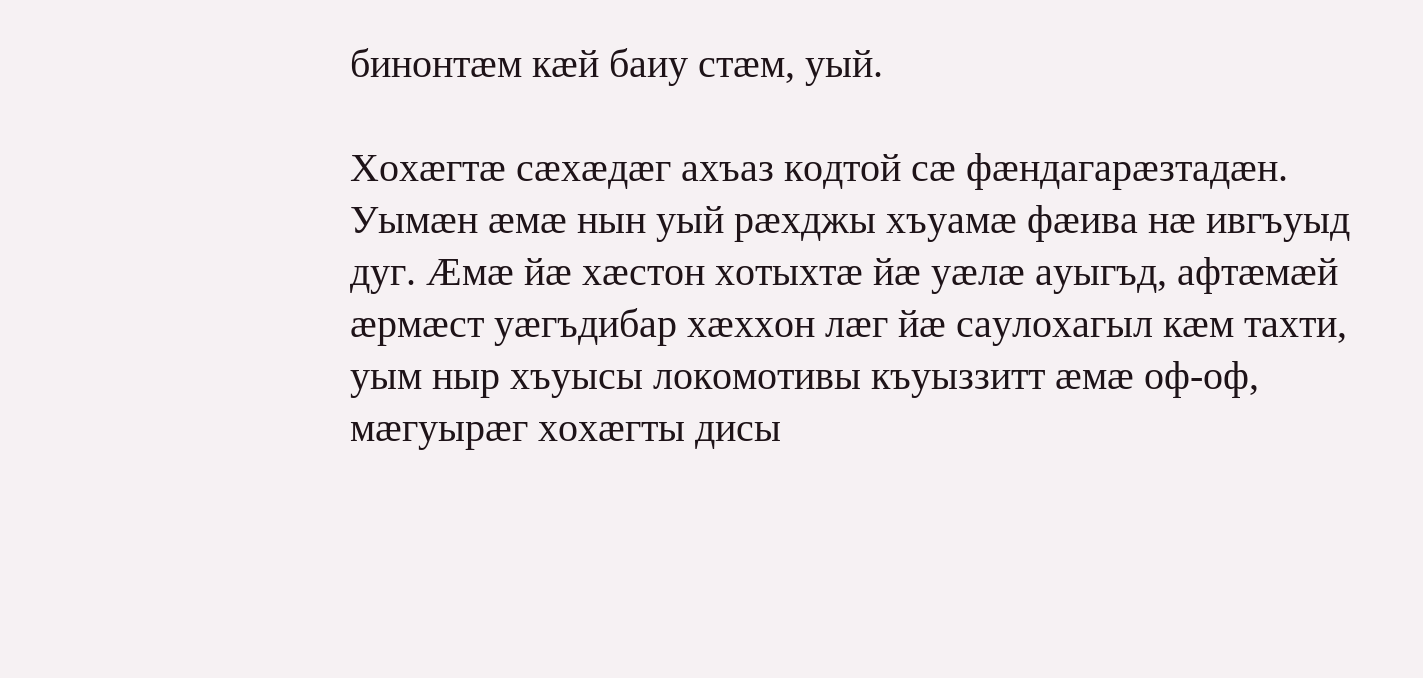бинонтæм кæй баиу стæм, уый.

Хохæгтæ сæхæдæг ахъаз кодтой сæ фæндагарæзтадæн. Уымæн æмæ нын уый рæхджы хъуамæ фæива нæ ивгъуыд дуг. Æмæ йæ хæстон хотыхтæ йæ уæлæ ауыгъд, афтæмæй æрмæст уæгъдибар хæххон лæг йæ саулохагыл кæм тахти, уым ныр хъуысы локомотивы къуыззитт æмæ оф-оф, мæгуырæг хохæгты дисы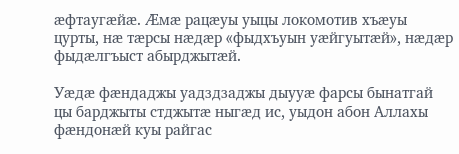æфтаугæйæ. Æмæ рацæуы уыцы локомотив хъæуы цурты, нæ тæрсы нæдæр «фыдхъуын уæйгуытæй», нæдæр фыдæлгъыст абырджытæй.

Уæдæ фæндаджы уадздзаджы дыууæ фарсы бынатгай цы барджыты стджытæ ныгæд ис, уыдон абон Аллахы фæндонæй куы райгас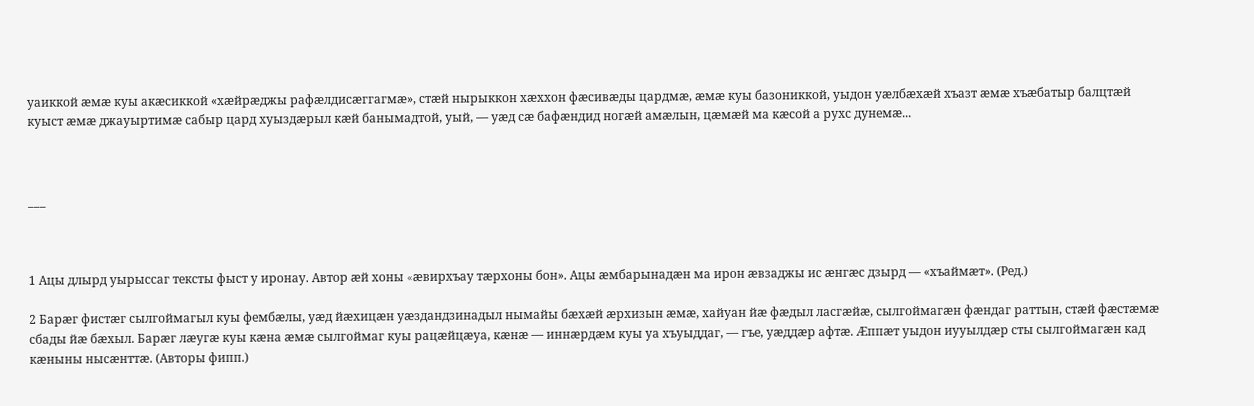уаиккой æмæ куы акæсиккой «хæйрæджы рафæлдисæггагмæ», стæй нырыккон хæххон фæсивæды цардмæ, æмæ куы базониккой, уыдон уæлбæхæй хъазт æмæ хъæбатыр балцтæй куыст æмæ джауыртимæ сабыр цард хуыздæрыл кæй банымадтой, уый, — уæд сæ бафæндид ногæй амæлын, цæмæй ма кæсой а рухс дунемæ...



___



1 Ацы длырд уырыссаг тексты фыст у иронау. Автор æй хоны «æвирхъау тæрхоны бон». Ацы æмбарынадæн ма ирон æвзаджы ис æнгæс дзырд — «хъаймæт». (Ред.)

2 Барæг фистæг сылгоймагыл куы фембæлы, уæд йæхицæн уæздандзинадыл нымайы бæхæй æрхизын æмæ, хайуан йæ фæдыл ласгæйæ, сылгоймагæн фæндаг раттын, стæй фæстæмæ сбады йæ бæхыл. Барæг лæугæ куы кæна æмæ сылгоймаг куы рацæйцæуа, кæнæ — иннæрдæм куы уа хъуыддаг, — гъе, уæддæр афтæ. Æппæт уыдон иууылдæр сты сылгоймагæн кад кæныны нысæнттæ. (Авторы фипп.)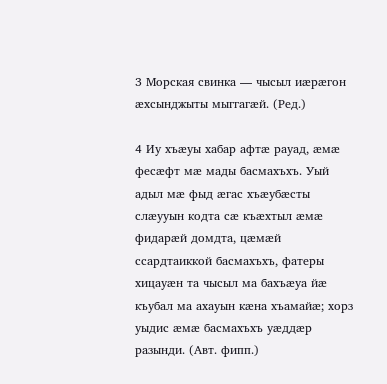3 Морская свинка — чысыл иæрæгон æхсынджыты мыггагæй. (Ред.)

4 Иу хъæуы хабар афтæ рауад, æмæ фесæфт мæ мады басмахъхъ. Уый адыл мæ фыд æгас хъæубæсты слæууын кодта сæ къæхтыл æмæ фидарæй домдта, цæмæй ссардтаиккой басмахъхъ, фатеры хицауæн та чысыл ма бахъæуа йæ къубал ма ахауын кæна хъамайæ; хорз уыдис æмæ басмахъхъ уæддæр разынди. (Авт. фипп.)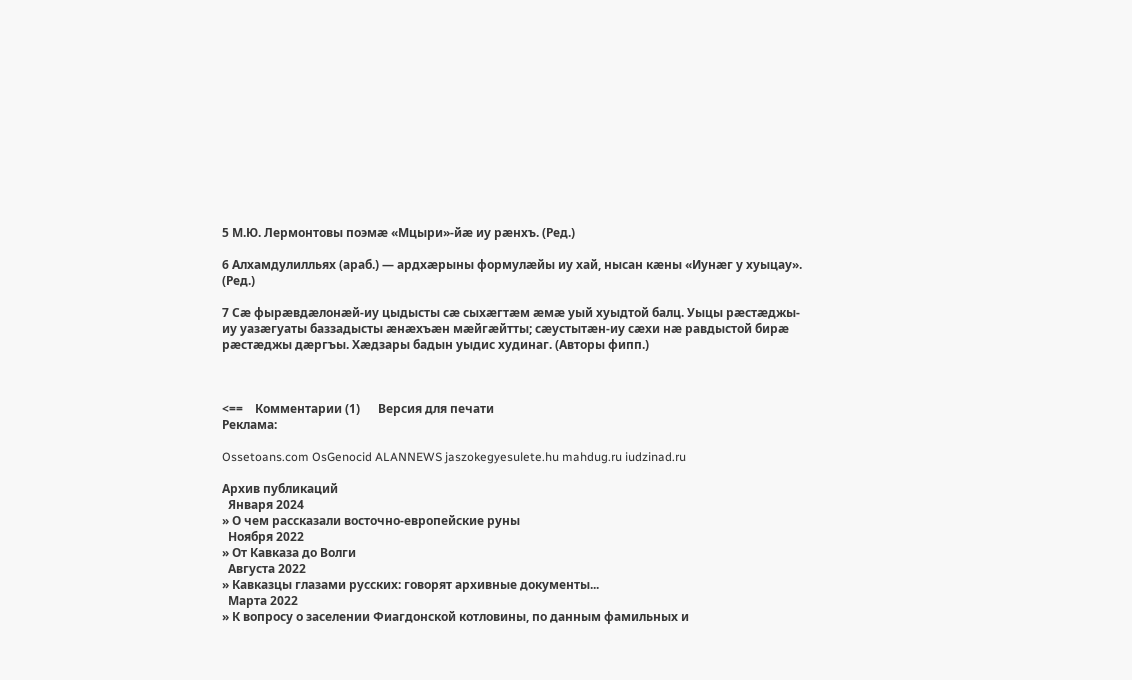5 М.Ю. Лермонтовы поэмæ «Мцыри»-йæ иу рæнхъ. (Ред.)

6 Алхамдулилльях (араб.) — ардхæрыны формулæйы иу хай, нысан кæны «Иунæг у хуыцау». (Ред.)

7 Сæ фырæвдæлонæй-иу цыдысты сæ сыхæгтæм æмæ уый хуыдтой балц. Уыцы рæстæджы-иу уазæгуаты баззадысты æнæхъæн мæйгæйтты; сæустытæн-иу сæхи нæ равдыстой бирæ рæстæджы дæргъы. Хæдзары бадын уыдис худинаг. (Авторы фипп.)



<==    Комментарии (1)      Версия для печати
Реклама:

Ossetoans.com OsGenocid ALANNEWS jaszokegyesulete.hu mahdug.ru iudzinad.ru

Архив публикаций
  Января 2024
» О чем рассказали восточно-европейские руны
  Ноября 2022
» От Кавказа до Волги
  Августа 2022
» Кавказцы глазами русских: говорят архивные документы...
  Марта 2022
» К вопросу о заселении Фиагдонской котловины, по данным фамильных и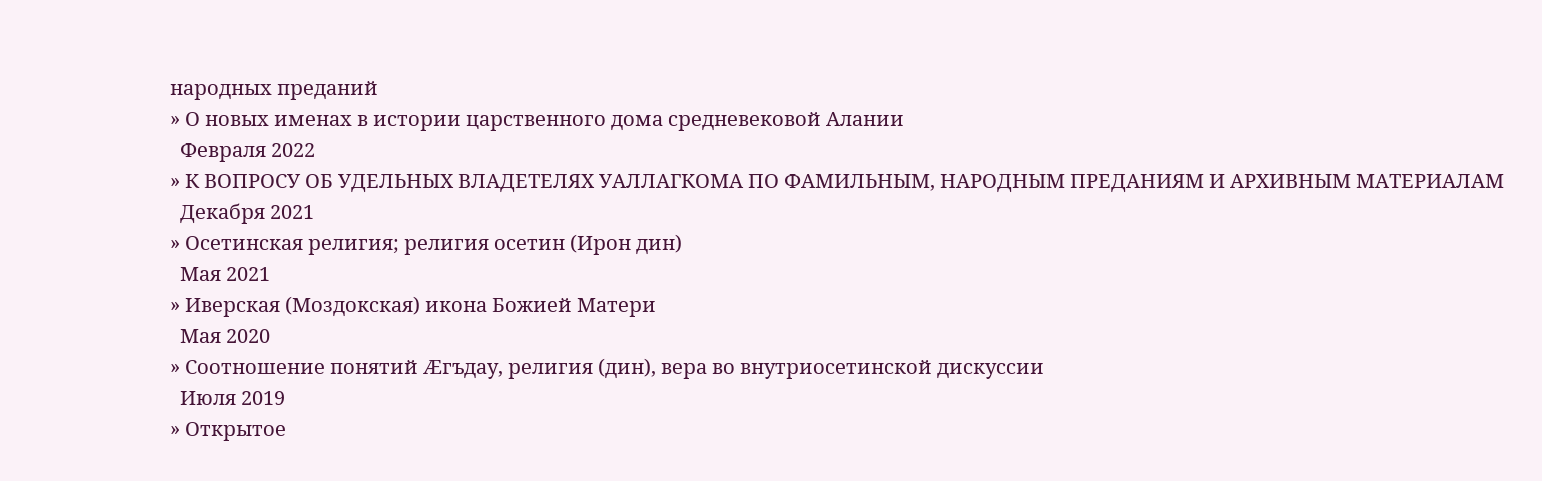народных преданий
» О новых именах в истории царственного дома средневековой Алании
  Февраля 2022
» К ВОПРОСУ ОБ УДЕЛЬНЫХ ВЛАДЕТЕЛЯХ УАЛЛАГКОМА ПО ФАМИЛЬНЫМ, НАРОДНЫМ ПРЕДАНИЯМ И АРХИВНЫМ МАТЕРИАЛАМ
  Декабря 2021
» Осетинская религия; религия осетин (Ирон дин)
  Мая 2021
» Иверская (Моздокская) икона Божией Матери
  Мая 2020
» Соотношение понятий Æгъдау, религия (дин), вера во внутриосетинской дискуссии
  Июля 2019
» Открытое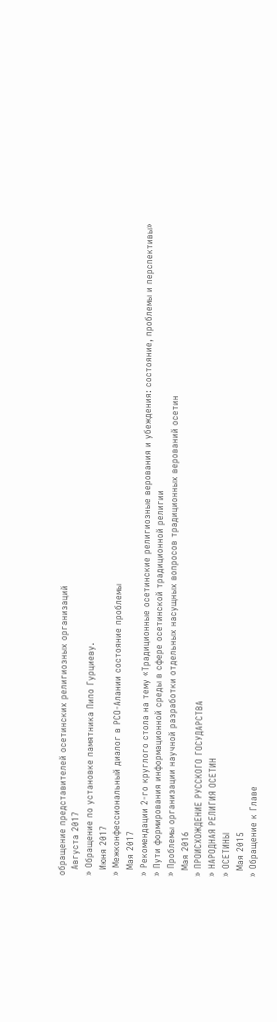обращение представителей осетинских религиозных организаций
  Августа 2017
» Обращение по установке памятника Пипо Гурциеву.
  Июня 2017
» Межконфессиональный диалог в РСО-Алании состояние проблемы
  Мая 2017
» Рекомендации 2-го круглого стола на тему «Традиционные осетинские религиозные верования и убеждения: состояние, проблемы и перспективы»
» Пути формирования информационной среды в сфере осетинской традиционной религии
» Проблемы организации научной разработки отдельных насущных вопросов традиционных верований осетин
  Мая 2016
» ПРОИСХОЖДЕНИЕ РУССКОГО ГОСУДАРСТВА
» НАРОДНАЯ РЕЛИГИЯ ОСЕТИН
» ОСЕТИНЫ
  Мая 2015
» Обращение к Главе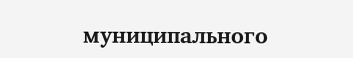муниципального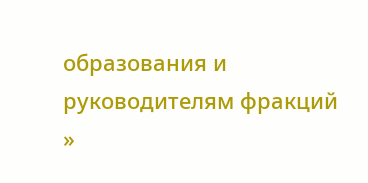образования и руководителям фракций
»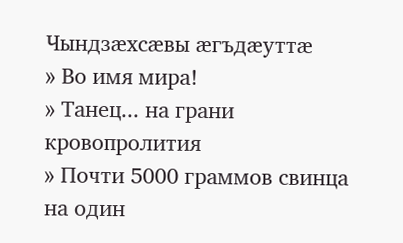Чындзӕхсӕвы ӕгъдӕуттӕ
» Во имя мира!
» Танец... на грани кровопролития
» Почти 5000 граммов свинца на один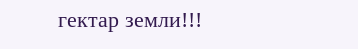гектар земли!!!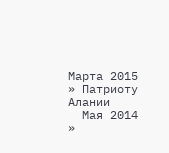Марта 2015
» Патриоту Алании
  Мая 2014
»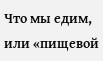Что мы едим, или «пищевой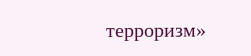терроризм»